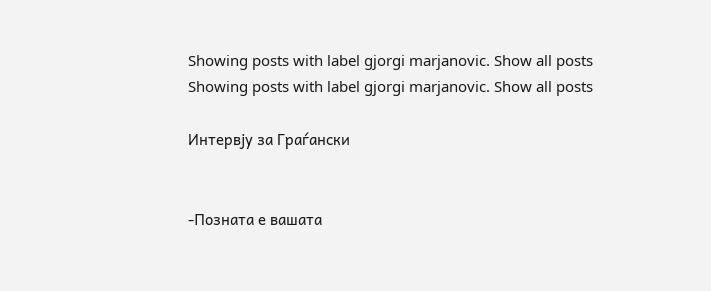Showing posts with label gjorgi marjanovic. Show all posts
Showing posts with label gjorgi marjanovic. Show all posts

Интервју за Граѓански


-Позната е вашата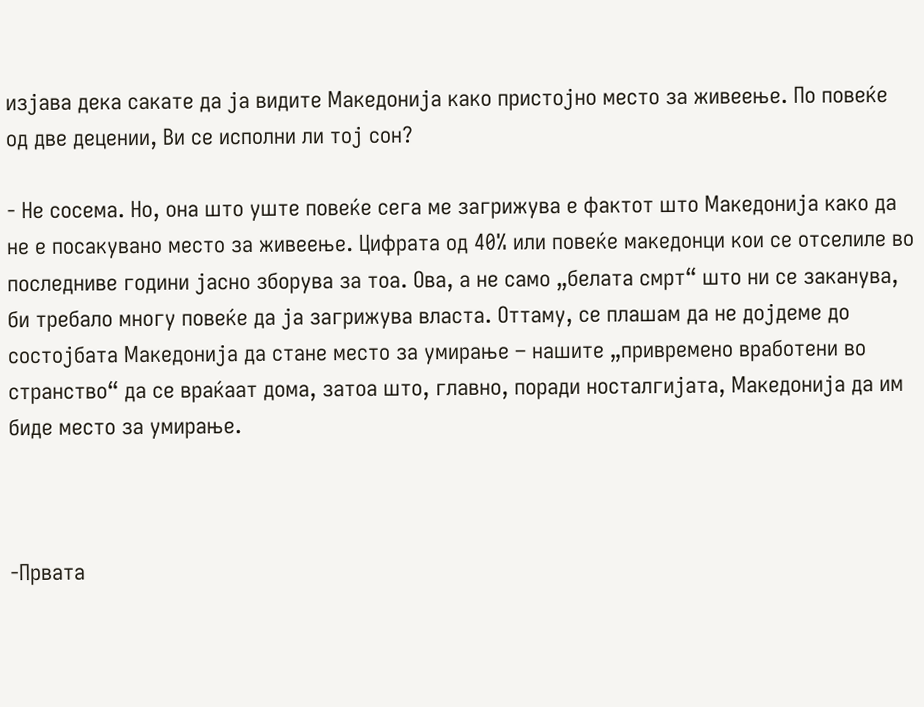изјава дека сакате да ја видите Македонија како пристојно место за живеење. По повеќе од две децении, Ви се исполни ли тој сон?

- Не сосема. Но, она што уште повеќе сега ме загрижува е фактот што Македонија како да не е посакувано место за живеење. Цифрата од 40% или повеќе македонци кои се отселиле во последниве години јасно зборува за тоа. Ова, а не само „белата смрт“ што ни се заканува,  би требало многу повеќе да ја загрижува власта. Оттаму, се плашам да не дојдеме до состојбата Македонија да стане место за умирање – нашите „привремено вработени во странство“ да се враќаат дома, затоа што, главно, поради носталгијата, Македонија да им биде место за умирање.



-Првата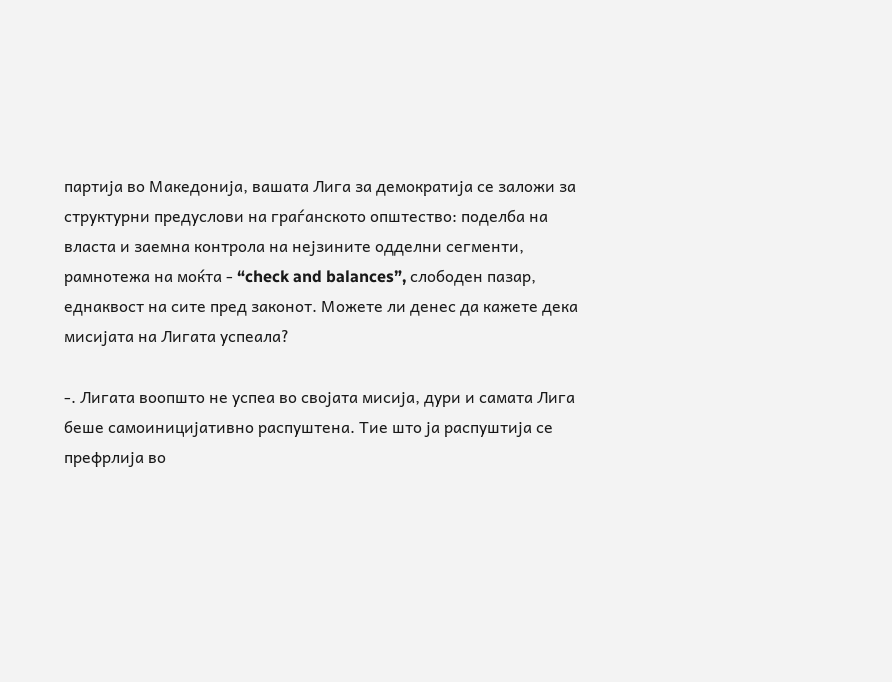партија во Македонија, вашата Лига за демократија се заложи за структурни предуслови на граѓанското општество: поделба на власта и заемна контрола на нејзините одделни сегменти, рамнотежа на моќта - “check and balances”, слободен пазар, еднаквост на сите пред законот. Можете ли денес да кажете дека мисијата на Лигата успеала?

-. Лигата воопшто не успеа во својата мисија, дури и самата Лига беше самоиницијативно распуштена. Тие што ја распуштија се префрлија во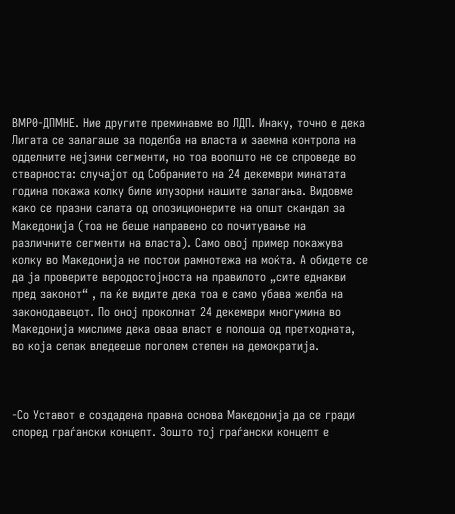ВМР0-ДПМНЕ. Ние другите преминавме во ЛДП. Инаку, точно е дека Лигата се залагаше за поделба на власта и заемна контрола на одделните нејзини сегменти, но тоа воопшто не се спроведе во стварноста: случајот од Собранието на 24 декември минатата година покажа колку биле илузорни нашите залагања. Видовме како се празни салата од опозиционерите на општ скандал за Македонија (тоа не беше направено со почитување на различните сегменти на власта). Само овој пример покажува колку во Македонија не постои рамнотежа на моќта. А обидете се да ја проверите веродостојноста на правилото „сите еднакви пред законот“ , па ќе видите дека тоа е само убава желба на законодавецот. По оној проколнат 24 декември многумина во Македонија мислиме дека оваа власт е полоша од претходната, во која сепак вледееше поголем степен на демократија.



-Со Уставот е создадена правна основа Македонија да се гради според граѓански концепт. Зошто тој граѓански концепт е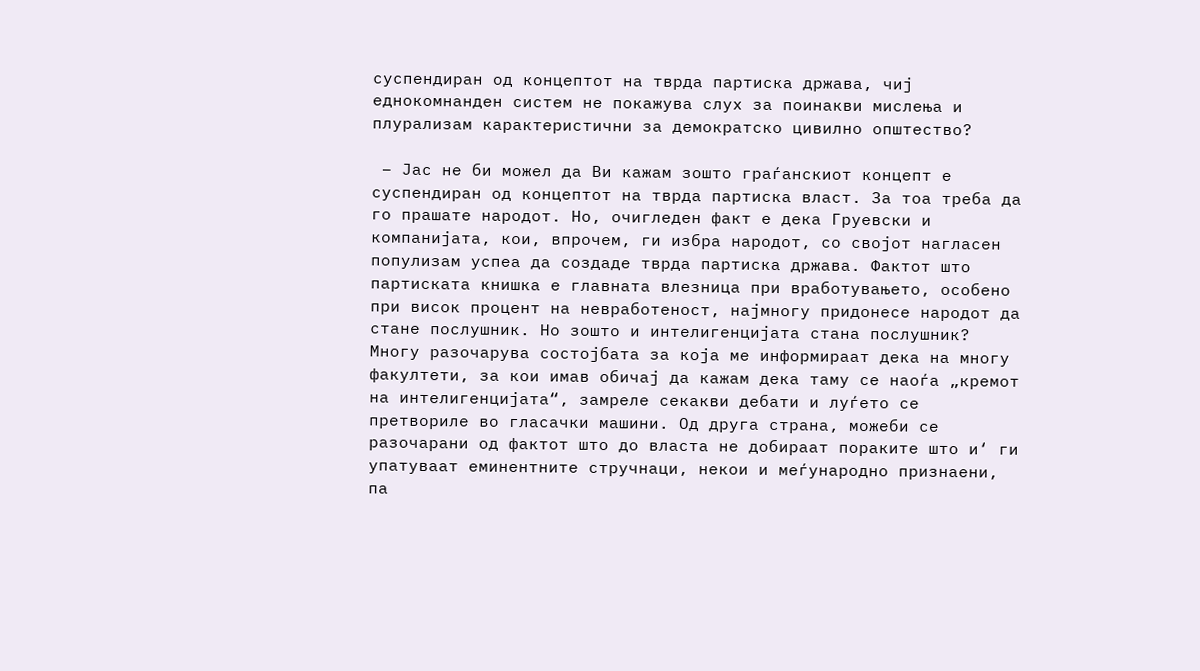суспендиран од концептот на тврда партиска држава, чиј еднокомнанден систем не покажува слух за поинакви мислења и плурализам карактеристични за демократско цивилно општество?

 – Јас не би можел да Ви кажам зошто граѓанскиот концепт е суспендиран од концептот на тврда партиска власт. За тоа треба да го прашате народот. Но, очигледен факт е дека Груевски и компанијата, кои, впрочем, ги избра народот, со својот нагласен популизам успеа да создаде тврда партиска држава. Фактот што партиската книшка е главната влезница при вработувањето, особено при висок процент на невработеност, најмногу придонесе народот да стане послушник. Но зошто и интелигенцијата стана послушник? Многу разочарува состојбата за која ме информираат дека на многу факултети, за кои имав обичај да кажам дека таму се наоѓа „кремот на интелигенцијата“, замреле секакви дебати и луѓето се претвориле во гласачки машини. Од друга страна, можеби се разочарани од фактот што до власта не добираат пораките што и‘ ги упатуваат еминентните стручнаци, некои и меѓународно признаени, па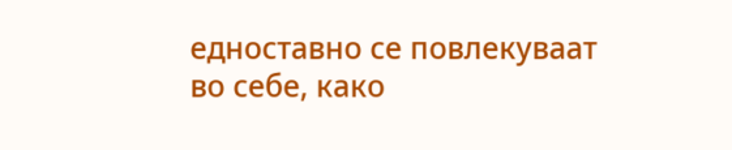едноставно се повлекуваат во себе, како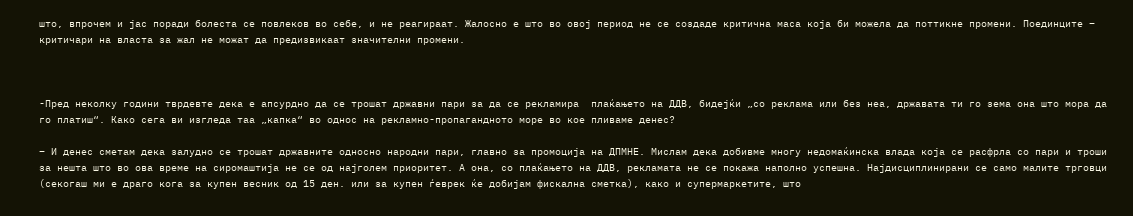што, впрочем и јас поради болеста се повлеков во себе, и не реагираат. Жалосно е што во овој период не се создаде критична маса која би можела да поттикне промени. Поединците – критичари на власта за жал не можат да предизвикаат значителни промени.



-Пред неколку години тврдевте дека е апсурдно да се трошат државни пари за да се рекламира  плаќањето на ДДВ, бидејќи „со реклама или без неа, државата ти го зема она што мора да го платиш“. Како сега ви изгледа таа „капка“ во однос на рекламно-пропагандното море во кое пливаме денес?

– И денес сметам дека залудно се трошат државните односно народни пари, главно за промоција на ДПМНЕ. Мислам дека добивме многу недомаќинска влада која се расфрла со пари и троши за нешта што во ова време на сиромаштија не се од најголем приоритет. А она, со плаќањето на ДДВ, рекламата не се покажа наполно успешна. Најдисциплинирани се само малите трговци (секогаш ми е драго кога за купен весник од 15 ден. или за купен ѓеврек ќе добијам фискална сметка), како и супермаркетите, што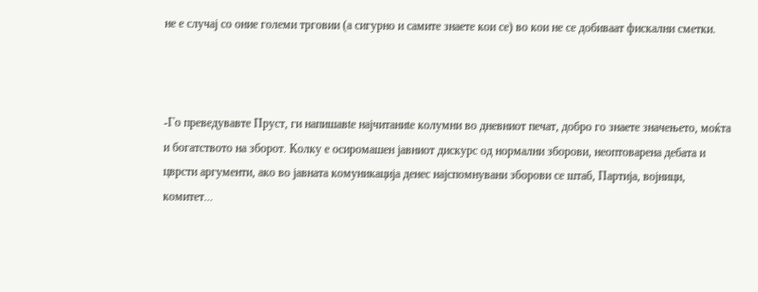не е случај со оние големи трговии (а сигурно и самите знаете кои се) во кои не се добиваат фискални сметки.



-Го преведувавте Пруст, ги напишавtе најчитаниte колумни во дневниот печат, добро го знаете значењето, моќта и богатството на зборот. Колку е осиромашен јавниот дискурс од нормални зборови, неоптоварена дебата и цврсти аргументи, ако во јавната комуникација денес најспомнувани зборови се штаб, Партија, војници, комитет...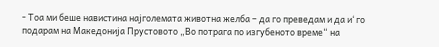- Тоа ми беше навистина најголемата животна желба – да го преведам и да и‘ го подарам на Македонија Прустовото „Во потрага по изгубеното време“ на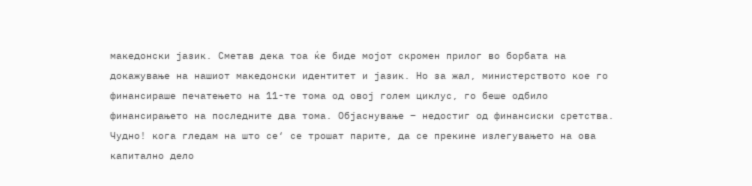македонски јазик. Сметав дека тоа ќе биде мојот скромен прилог во борбата на докажување на нашиот македонски идентитет и јазик. Но за жал, министерството кое го финансираше печатењето на 11-те тома од овој голем циклус, го беше одбило финансирањето на последните два тома. Објаснување – недостиг од финансиски сретства. Чудно! кога гледам на што се‘ се трошат парите, да се прекине излегувањето на ова капитално дело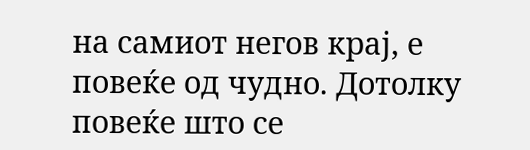на самиот негов крај, е повеќе од чудно. Дотолку повеќе што се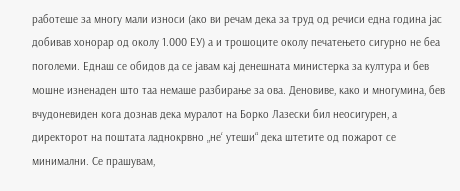работеше за многу мали износи (ако ви речам дека за труд од речиси една година јас добивав хонорар од околу 1.000 ЕУ) а и трошоците околу печатењето сигурно не беа поголеми. Еднаш се обидов да се јавам кај денешната министерка за култура и бев мошне изненаден што таа немаше разбирање за ова. Деновиве, како и многумина, бев вчудоневиден кога дознав дека муралот на Борко Лазески бил неосигурен, а директорот на поштата ладнокрвно „не‘ утеши“ дека штетите од пожарот се минимални. Се прашувам,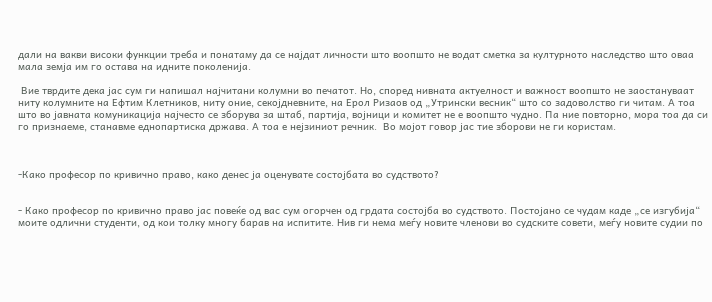дали на вакви високи функции треба и понатаму да се најдат личности што воопшто не водат сметка за културното наследство што оваа мала земја им го остава на идните поколенија.

 Вие тврдите дека јас сум ги напишал најчитани колумни во печатот. Но, според нивната актуелност и важност воопшто не заостануваат ниту колумните на Ефтим Клетников, ниту оние, секојдневните, на Ерол Ризаов од „Утрински весник“ што со задоволство ги читам. А тоа што во јавната комуникација најчесто се зборува за штаб, партија, војници и комитет не е воопшто чудно. Па ние повторно, мора тоа да си го признаеме, станавме еднопартиска држава. А тоа е нејзиниот речник.  Во мојот говор јас тие зборови не ги користам.



-Како професор по кривично право, како денес ја оценувате состојбата во судството?


- Како професор по кривично право јас повеќе од вас сум огорчен од грдата состојба во судството. Постојано се чудам каде „се изгубија“ моите одлични студенти, од кои толку многу барав на испитите. Нив ги нема меѓу новите членови во судските совети, меѓу новите судии по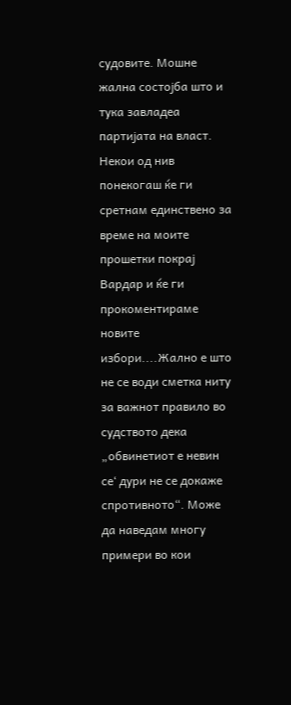судовите. Мошне жална состојба што и тука завладеа партијата на власт. Некои од нив понекогаш ќе ги сретнам единствено за време на моите прошетки покрај Вардар и ќе ги прокоментираме новите избори....Жално е што не се води сметка ниту за важнот правило во судството дека „обвинетиот е невин се‘ дури не се докаже спротивното“. Може да наведам многу примери во кои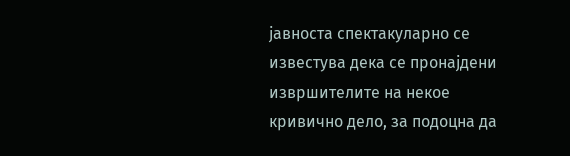јавноста спектакуларно се известува дека се пронајдени извршителите на некое кривично дело, за подоцна да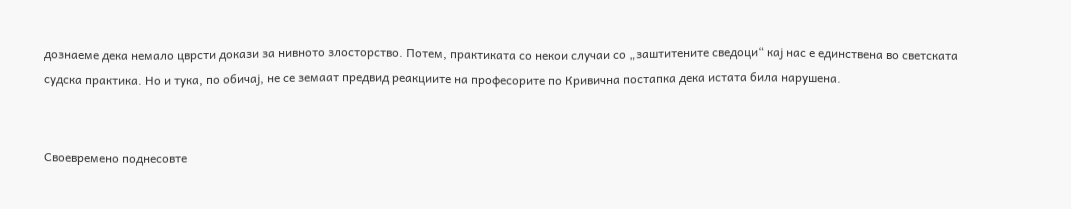дознаеме дека немало цврсти докази за нивното злосторство. Потем, практиката со некои случаи со „заштитените сведоци“ кај нас е единствена во светската судска практика. Но и тука, по обичај, не се земаат предвид реакциите на професорите по Кривична постапка дека истата била нарушена.


Своевремено поднесовте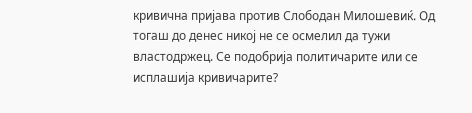кривична пријава против Слободан Милошевиќ. Од тогаш до денес никој не се осмелил да тужи властодржец. Се подобрија политичарите или се исплашија кривичарите?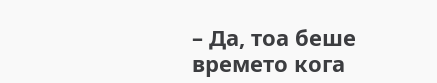– Да, тоа беше времето кога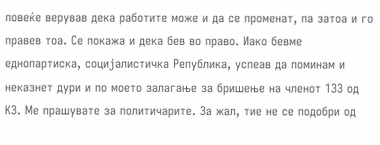повеќе верував дека работите може и да се променат, па затоа и го правев тоа. Се покажа и дека бев во право. Иако бевме еднопартиска, социјалистичка Република, успеав да поминам и неказнет дури и по моето залагање за бришење на членот 133 од КЗ. Ме прашувате за политичарите. За жал, тие не се подобри од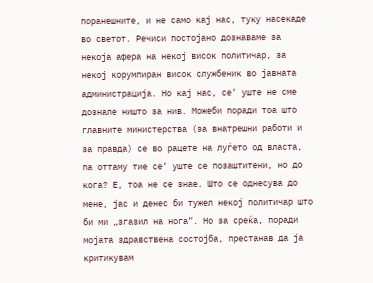поранешните, и не само кај нас, туку насекаде во светот. Речиси постојано дознаваме за некоја афера на некој висок политичар, за некој корумпиран висок службеник во јавната администрација. Но кај нас, се‘ уште не сме дознале ништо за нив. Можеби поради тоа што главните министерства (за внатрешни работи и за правда) се во рацете на луѓето од власта, па оттаму тие се‘ уште се позаштитени, но до кога? Е, тоа не се знае. Што се однесува до мене, јас и денес би тужел некој политичар што би ми „згазил на нога“. Но за среќа, поради мојата здравствена состојба, престанав да ја критикувам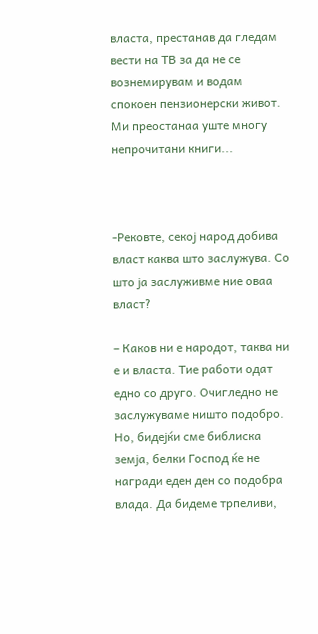власта, престанав да гледам вести на ТВ за да не се вознемирувам и водам спокоен пензионерски живот. Ми преостанаа уште многу непрочитани книги...



-Рековте, секој народ добива власт каква што заслужува. Со што ја заслуживме ние оваа власт?

– Каков ни е народот, таква ни е и власта. Тие работи одат едно со друго. Очигледно не заслужуваме ништо подобро. Но, бидејќи сме библиска земја, белки Господ ќе не награди еден ден со подобра влада. Да бидеме трпеливи,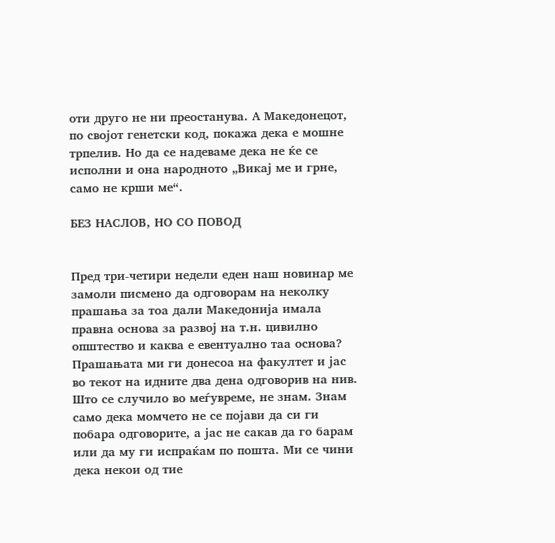оти друго не ни преостанува. А Македонецот, по својот генетски код, покажа дека е мошне трпелив. Но да се надеваме дека не ќе се исполни и она народното „Викај ме и грне, само не крши ме“.

БЕЗ НАСЛОВ, НО СО ПОВОД


Пред три-четири недели еден наш новинар ме замоли писмено да одговорам на неколку прашања за тоа дали Македонија имала правна основа за развој на т.н. цивилно општество и каква е евентуално таа основа? Прашањата ми ги донесоа на факултет и јас во текот на идните два дена одговорив на нив. Што се случило во меѓувреме, не знам. Знам само дека момчето не се појави да си ги побара одговорите, а јас не сакав да го барам или да му ги испраќам по пошта. Ми се чини дека некои од тие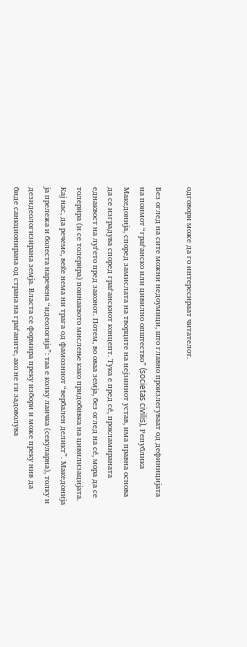одговори може да го интересираат читателот.

Без оглед на сите можни недоумици, што главно произлегуваат од дефиницијата на поимот “граѓанско или цивилно општество” (societas civilis), Република Македонија, според замислата на творците на нејзиниот устав, има правна основа да се изградува според граѓанскиот концепт. Тука е пред сé, прокламираната еднаквост на луѓето пред законот. Потем, во оваа земја, без оглед на сé, мора да се толерира (и се толерира) поинаквото мислење како придобивка на цивилизацијата. Кај нас, да речеме, веќе нема ни трага од фамозниот “вербален деликт”. Македонија ја прележа и болеста наречена “идеологија”: таа е колку лаичка (секуларна), толку и дезидеологизирана земја. Власта се формира преку избори и може преку нив да биде санкционирана од страна на граѓаните, ако не ги задоволува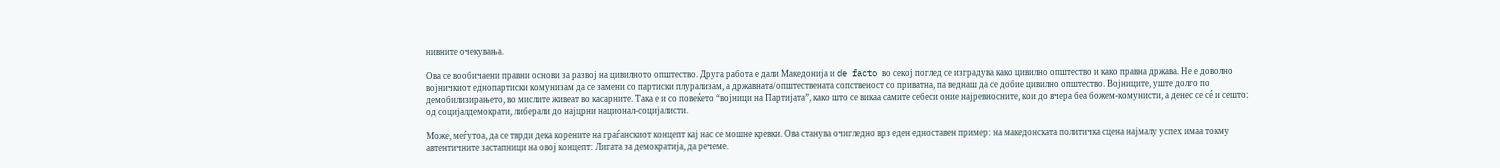нивните очекувања.

Ова се вообичаени правни основи за развој на цивилното општество. Друга работа е дали Македонија и de facto во секој поглед се изградува како цивилно општество и како правна држава. Не е доволно војничкиот еднопартиски комунизам да се замени со партиски плурализам, а државната/општествената сопственост со приватна, па веднаш да се добие цивилно општество. Војниците, уште долго по демобилизирањето, во мислите живеат во касарните. Така е и со повеќето “војници на Партијата”, како што се викаа самите себеси оние најревносните, кои до вчера беа божем-комунисти, а денес се сé и сешто: од социјалдемократи, либерали до најцрни национал-социјалисти.

Може, меѓутоа, да се тврди дека корените на граѓанскиот концепт кај нас се мошне кревки. Ова станува очигледно врз еден едноставен пример: на македонската политичка сцена најмалу успех имаа токму автентичните застапници на овој концепт: Лигата за демократија, да речеме.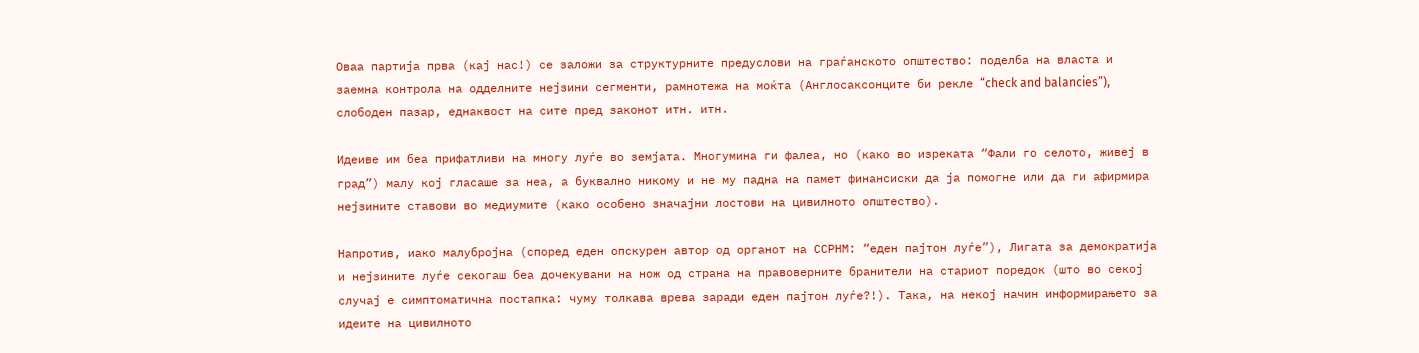Оваа партија прва (кај нас!) се заложи за структурните предуслови на граѓанското општество: поделба на власта и заемна контрола на одделните нејзини сегменти, рамнотежа на моќта (Англосаксонците би рекле “check and balancies”), слободен пазар, еднаквост на сите пред законот итн. итн.

Идеиве им беа прифатливи на многу луѓе во земјата. Многумина ги фалеа, но (како во изреката “Фали го селото, живеј в град”) малу кој гласаше за неа, а буквално никому и не му падна на памет финансиски да ја помогне или да ги афирмира нејзините ставови во медиумите (како особено значајни лостови на цивилното општество).

Напротив, иако малубројна (според еден опскурен автор од органот на ССРНМ: “еден пајтон луѓе”), Лигата за демократија и нејзините луѓе секогаш беа дочекувани на нож од страна на правоверните бранители на стариот поредок (што во секој случај е симптоматична постапка: чуму толкава врева заради еден пајтон луѓе?!). Така, на некој начин информирањето за идеите на цивилното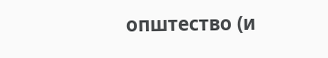општество (и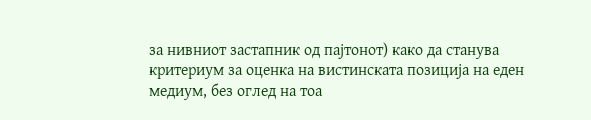за нивниот застапник од пајтонот) како да станува критериум за оценка на вистинската позиција на еден медиум, без оглед на тоа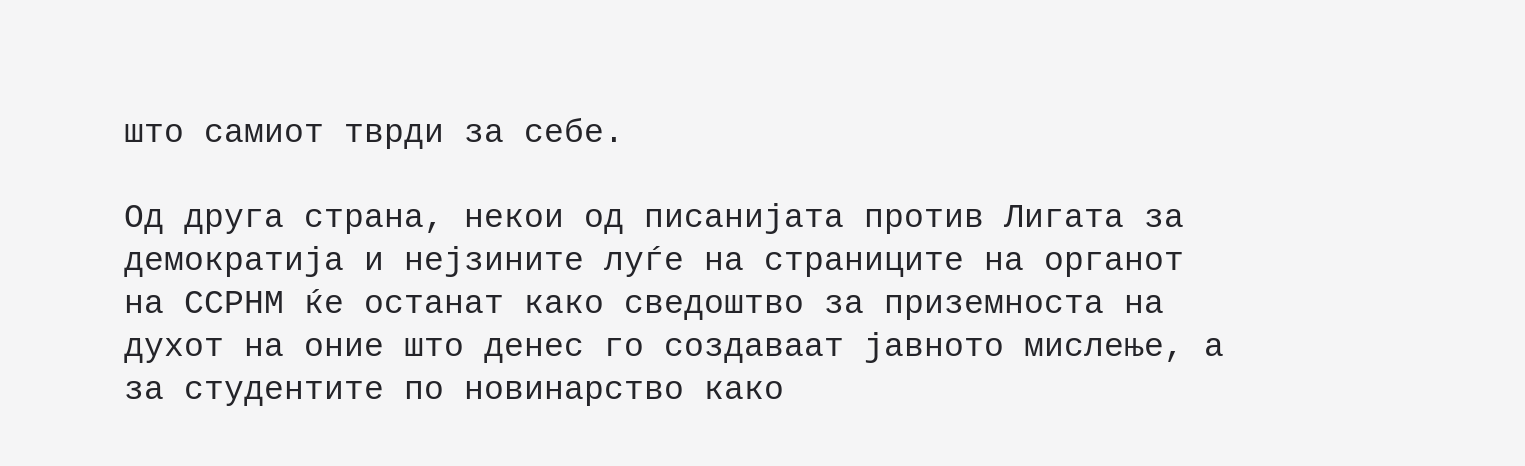што самиот тврди за себе.

Од друга страна, некои од писанијата против Лигата за демократија и нејзините луѓе на страниците на органот на ССРНМ ќе останат како сведоштво за приземноста на духот на оние што денес го создаваат јавното мислење, а за студентите по новинарство како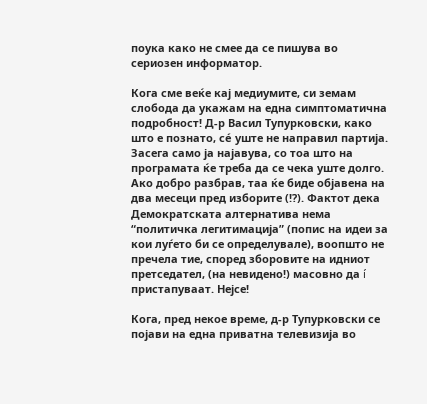поука како не смее да се пишува во сериозен информатор.

Кога сме веќе кај медиумите, си земам слобода да укажам на една симптоматична подробност! Д-р Васил Тупурковски, како што е познато, сé уште не направил партија. Засега само ја најавува, со тоа што на програмата ќе треба да се чека уште долго. Ако добро разбрав, таа ќе биде објавена на два месеци пред изборите (!?). Фактот дека Демократската алтернатива нема “политичка легитимација” (попис на идеи за кои луѓето би се определувале), воопшто не пречела тие, според зборовите на идниот претседател, (на невидено!) масовно да í пристапуваат. Нејсе!

Кога, пред некое време, д-р Тупурковски се појави на една приватна телевизија во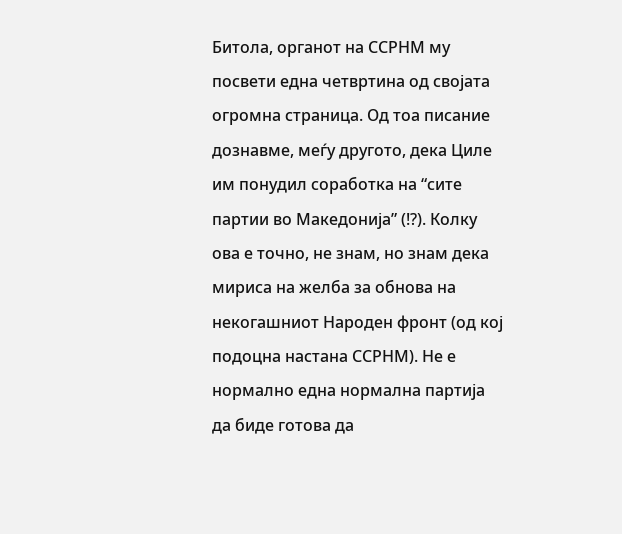Битола, органот на ССРНМ му посвети една четвртина од својата огромна страница. Од тоа писание дознавме, меѓу другото, дека Циле им понудил соработка на “сите партии во Македонија” (!?). Колку ова е точно, не знам, но знам дека мириса на желба за обнова на некогашниот Народен фронт (од кој подоцна настана ССРНМ). Не е нормално една нормална партија да биде готова да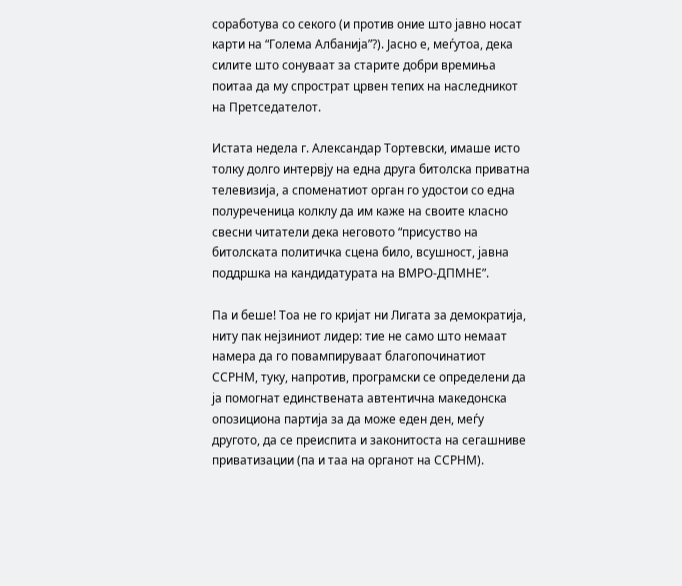соработува со секого (и против оние што јавно носат карти на “Голема Албанија”?). Јасно е, меѓутоа, дека силите што сонуваат за старите добри времиња поитаа да му спрострат црвен тепих на наследникот на Претседателот.

Истата недела г. Александар Тортевски, имаше исто толку долго интервју на една друга битолска приватна телевизија, а споменатиот орган го удостои со една полуреченица колклу да им каже на своите класно свесни читатели дека неговото “присуство на битолската политичка сцена било, всушност, јавна поддршка на кандидатурата на ВМРО-ДПМНЕ”.

Па и беше! Тоа не го кријат ни Лигата за демократија, ниту пак нејзиниот лидер: тие не само што немаат намера да го повампируваат благопочинатиот ССРНМ, туку, напротив, програмски се определени да ја помогнат единствената автентична македонска опозициона партија за да може еден ден, меѓу другото, да се преиспита и законитоста на сегашниве приватизации (па и таа на органот на ССРНМ).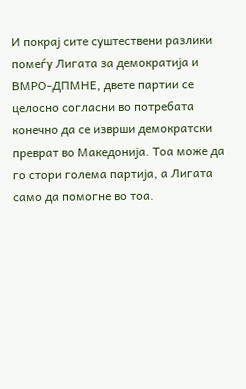И покрај сите суштествени разлики помеѓу Лигата за демократија и ВМРО-ДПМНЕ, двете партии се целосно согласни во потребата конечно да се изврши демократски преврат во Македонија. Тоа може да го стори голема партија, а Лигата само да помогне во тоа.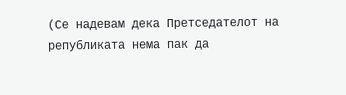(Се надевам дека Претседателот на републиката нема пак да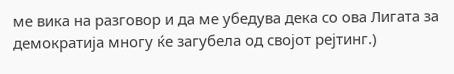ме вика на разговор и да ме убедува дека со ова Лигата за демократија многу ќе загубела од својот рејтинг.)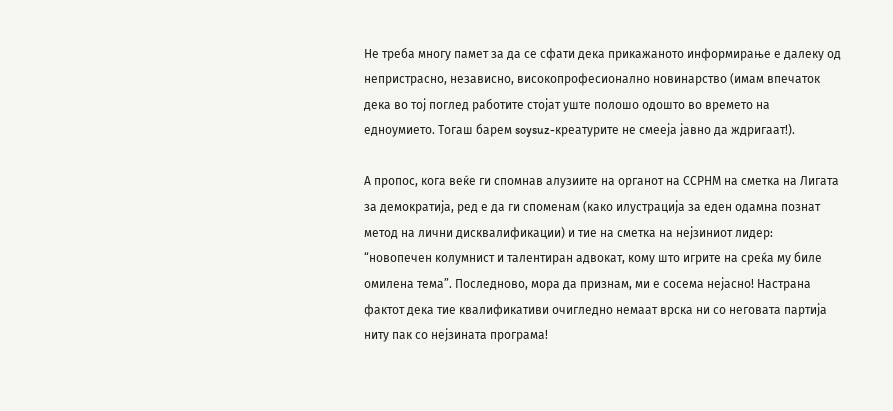Не треба многу памет за да се сфати дека прикажаното информирање е далеку од непристрасно, независно, високопрофесионално новинарство (имам впечаток дека во тој поглед работите стојат уште полошо одошто во времето на едноумието. Тогаш барем soysuz-креатурите не смееја јавно да ждригаат!).

А пропос, кога веќе ги спомнав алузиите на органот на ССРНМ на сметка на Лигата за демократија, ред е да ги споменам (како илустрација за еден одамна познат метод на лични дисквалификации) и тие на сметка на нејзиниот лидер: “новопечен колумнист и талентиран адвокат, кому што игрите на среќа му биле омилена тема”. Последново, мора да признам, ми е сосема нејасно! Настрана фактот дека тие квалификативи очигледно немаат врска ни со неговата партија ниту пак со нејзината програма!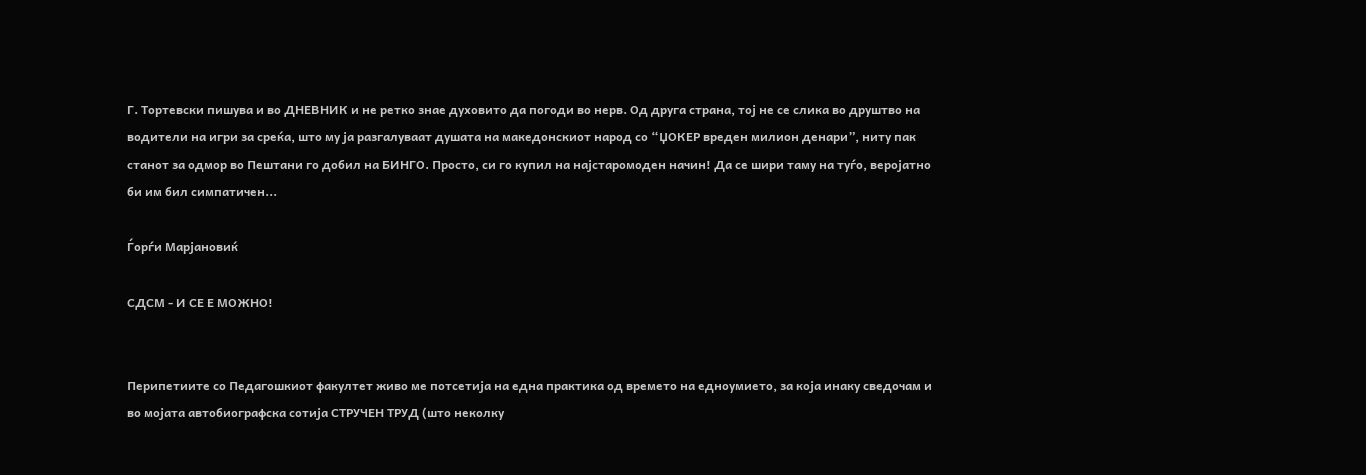Г. Тортевски пишува и во ДНЕВНИК и не ретко знае духовито да погоди во нерв. Од друга страна, тој не се слика во друштво на водители на игри за среќа, што му ја разгалуваат душата на македонскиот народ со “ЏОКЕР вреден милион денари”, ниту пак станот за одмор во Пештани го добил на БИНГО. Просто, си го купил на најстаромоден начин! Да се шири таму на туѓо, веројатно би им бил симпатичен...

Ѓорѓи Марјановиќ

СДСМ - И СЕ Е МОЖНО!


Перипетиите со Педагошкиот факултет живо ме потсетија на една практика од времето на едноумието, за која инаку сведочам и во мојата автобиографска сотија СТРУЧЕН ТРУД (што неколку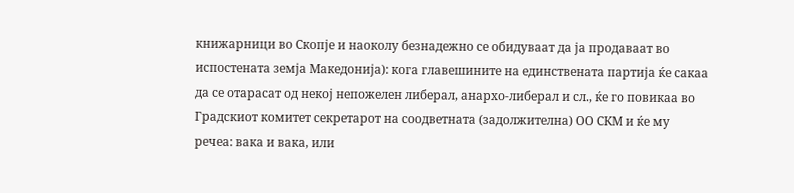книжарници во Скопје и наоколу безнадежно се обидуваат да ја продаваат во испостената земја Македонија): кога главешините на единствената партија ќе сакаа да се отарасат од некој непожелен либерал, анархо-либерал и сл., ќе го повикаа во Градскиот комитет секретарот на соодветната (задолжителна) ОО СКМ и ќе му речеа: вака и вака, или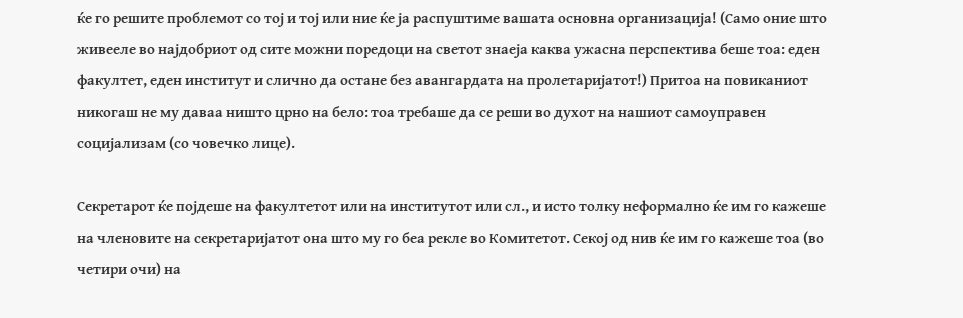ќе го решите проблемот со тој и тој или ние ќе ја распуштиме вашата основна организација! (Само оние што живееле во најдобриот од сите можни поредоци на светот знаеја каква ужасна перспектива беше тоа: еден факултет, еден институт и слично да остане без авангардата на пролетаријатот!) Притоа на повиканиот никогаш не му даваа ништо црно на бело: тоа требаше да се реши во духот на нашиот самоуправен социјализам (со човечко лице).

Секретарот ќе појдеше на факултетот или на институтот или сл., и исто толку неформално ќе им го кажеше на членовите на секретаријатот она што му го беа рекле во Комитетот. Секој од нив ќе им го кажеше тоа (во четири очи) на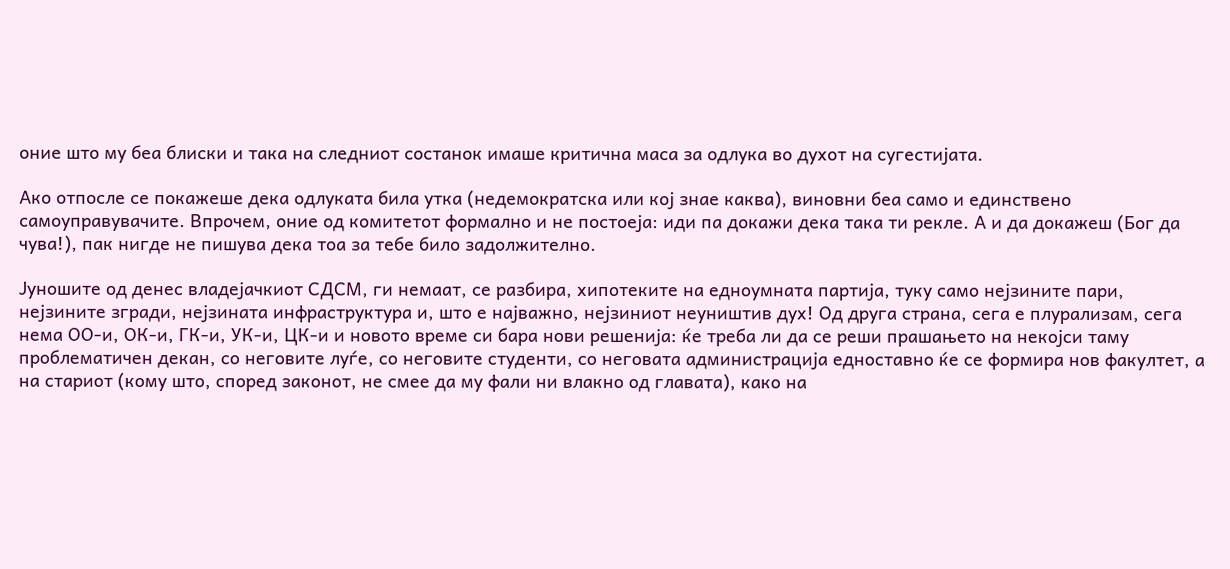оние што му беа блиски и така на следниот состанок имаше критична маса за одлука во духот на сугестијата.

Ако отпосле се покажеше дека одлуката била утка (недемократска или кој знае каква), виновни беа само и единствено самоуправувачите. Впрочем, оние од комитетот формално и не постоеја: иди па докажи дека така ти рекле. А и да докажеш (Бог да чува!), пак нигде не пишува дека тоа за тебе било задолжително.

Јуношите од денес владејачкиот СДСМ, ги немаат, се разбира, хипотеките на едноумната партија, туку само нејзините пари, нејзините згради, нејзината инфраструктура и, што е најважно, нејзиниот неуништив дух! Од друга страна, сега е плурализам, сега нема ОО-и, ОК-и, ГК-и, УК-и, ЦК-и и новото време си бара нови решенија: ќе треба ли да се реши прашањето на некојси таму проблематичен декан, со неговите луѓе, со неговите студенти, со неговата администрација едноставно ќе се формира нов факултет, а на стариот (кому што, според законот, не смее да му фали ни влакно од главата), како на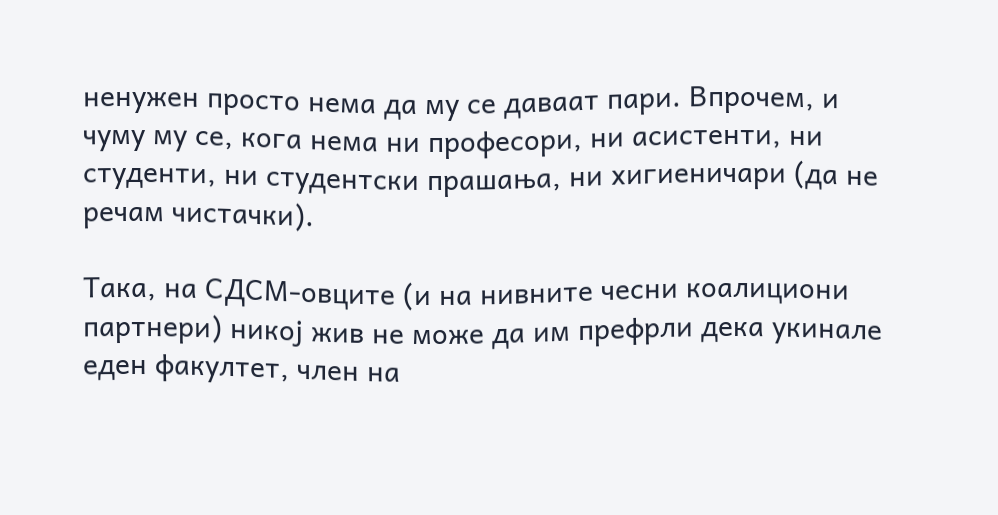ненужен просто нема да му се даваат пари. Впрочем, и чуму му се, кога нема ни професори, ни асистенти, ни студенти, ни студентски прашања, ни хигиеничари (да не речам чистачки).

Така, на СДСМ-овците (и на нивните чесни коалициони партнери) никој жив не може да им префрли дека укинале еден факултет, член на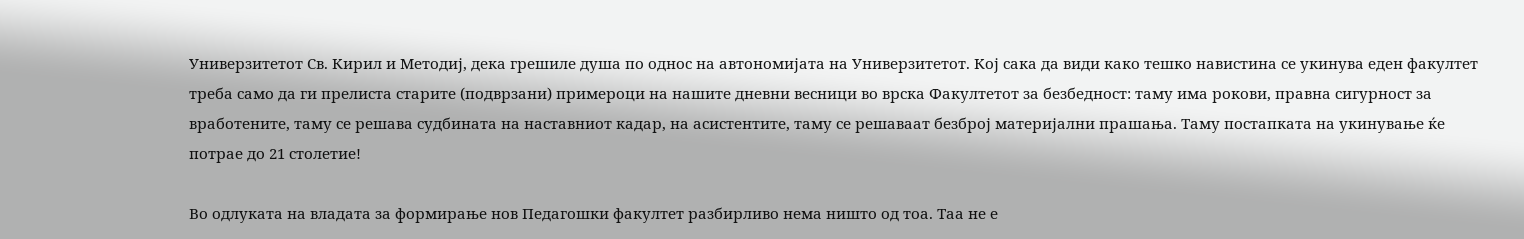Универзитетот Св. Кирил и Методиј, дека грешиле душа по однос на автономијата на Универзитетот. Кој сака да види како тешко навистина се укинува еден факултет треба само да ги прелиста старите (подврзани) примероци на нашите дневни весници во врска Факултетот за безбедност: таму има рокови, правна сигурност за вработените, таму се решава судбината на наставниот кадар, на асистентите, таму се решаваат безброј материјални прашања. Таму постапката на укинување ќе потрае до 21 столетие!

Во одлуката на владата за формирање нов Педагошки факултет разбирливо нема ништо од тоа. Таа не е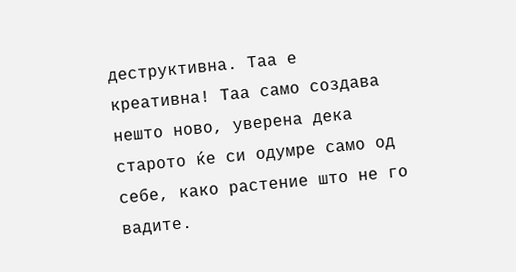деструктивна. Таа е креативна! Таа само создава нешто ново, уверена дека старото ќе си одумре само од себе, како растение што не го вадите.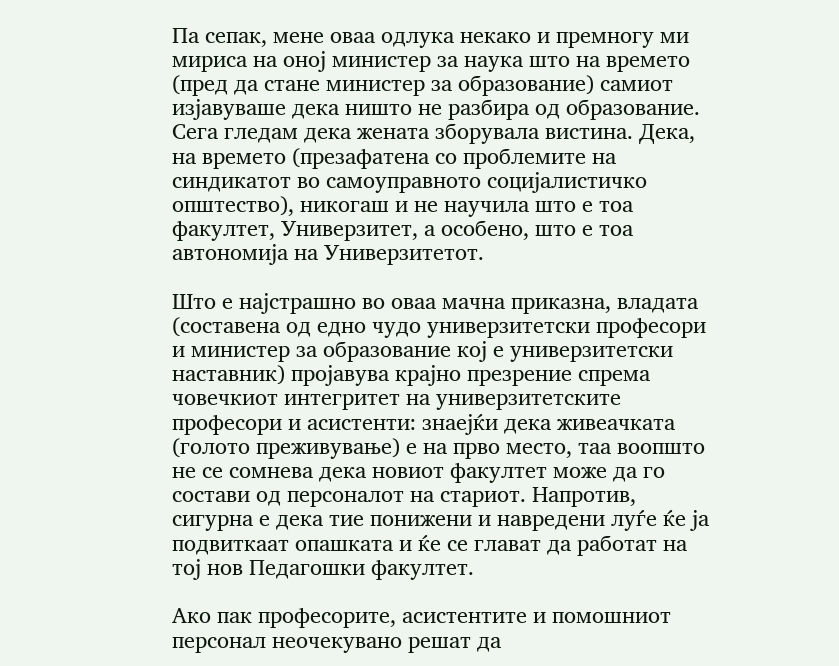Па сепак, мене оваа одлука некако и премногу ми мириса на оној министер за наука што на времето (пред да стане министер за образование) самиот изјавуваше дека ништо не разбира од образование. Сега гледам дека жената зборувала вистина. Дека, на времето (презафатена со проблемите на синдикатот во самоуправното социјалистичко општество), никогаш и не научила што е тоа факултет, Универзитет, а особено, што е тоа автономија на Универзитетот.

Што е најстрашно во оваа мачна приказна, владата (составена од едно чудо универзитетски професори и министер за образование кој е универзитетски наставник) пројавува крајно презрение спрема човечкиот интегритет на универзитетските професори и асистенти: знаејќи дека живеачката (голото преживување) е на прво место, таа воопшто не се сомнева дека новиот факултет може да го состави од персоналот на стариот. Напротив, сигурна е дека тие понижени и навредени луѓе ќе ја подвиткаат опашката и ќе се глават да работат на тој нов Педагошки факултет.

Ако пак професорите, асистентите и помошниот персонал неочекувано решат да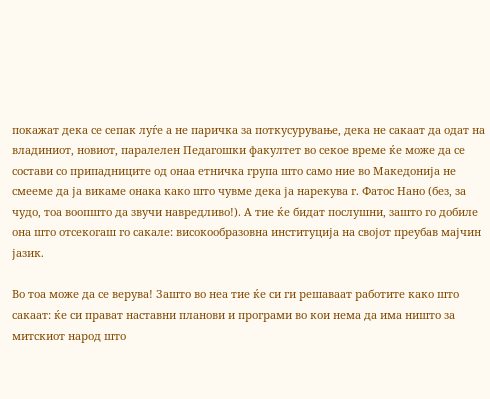покажат дека се сепак луѓе а не паричка за поткусурување, дека не сакаат да одат на владиниот, новиот, паралелен Педагошки факултет во секое време ќе може да се состави со припадниците од онаа етничка група што само ние во Македонија не смееме да ја викаме онака како што чувме дека ја нарекува г. Фатос Нано (без, за чудо, тоа воопшто да звучи навредливо!). А тие ќе бидат послушни, зашто го добиле она што отсекогаш го сакале: високообразовна институција на својот преубав мајчин јазик.

Во тоа може да се верува! Зашто во неа тие ќе си ги решаваат работите како што сакаат: ќе си прават наставни планови и програми во кои нема да има ништо за митскиот народ што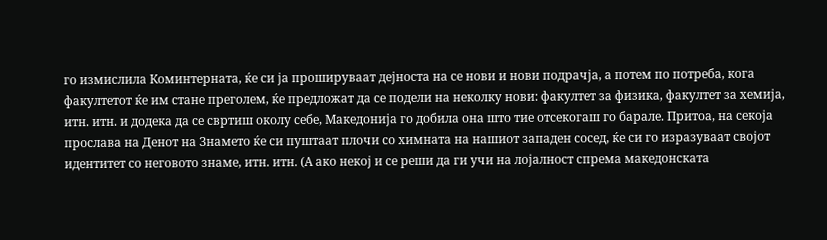го измислила Коминтерната, ќе си ја прошируваат дејноста на се нови и нови подрачја, а потем по потреба, кога факултетот ќе им стане преголем, ќе предложат да се подели на неколку нови: факултет за физика, факултет за хемија, итн. итн. и додека да се свртиш околу себе, Македонија го добила она што тие отсекогаш го барале. Притоа, на секоја прослава на Денот на Знамето ќе си пуштаат плочи со химната на нашиот западен сосед, ќе си го изразуваат својот идентитет со неговото знаме, итн. итн. (А ако некој и се реши да ги учи на лојалност спрема македонската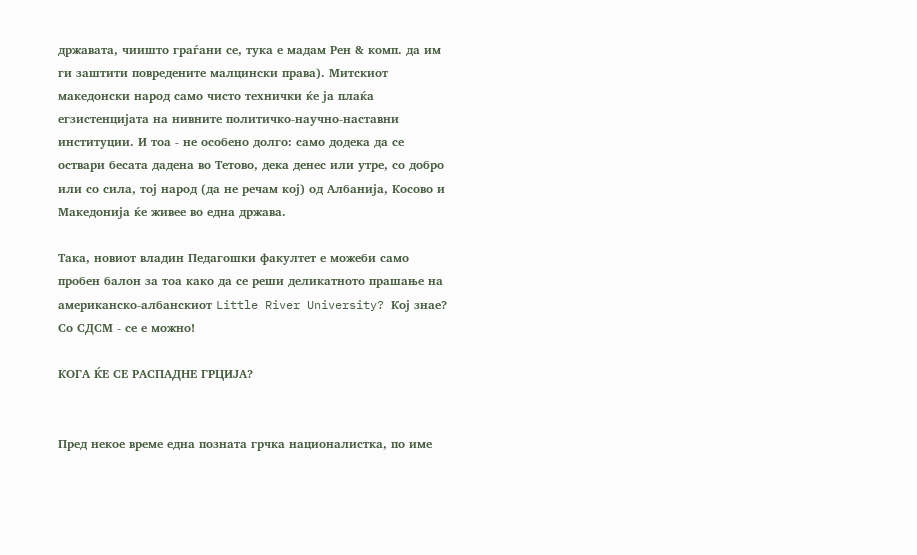државата, чиишто граѓани се, тука е мадам Рен & комп. да им ги заштити повредените малцински права). Митскиот македонски народ само чисто технички ќе ја плаќа егзистенцијата на нивните политичко-научно-наставни институции. И тоа - не особено долго: само додека да се оствари бесата дадена во Тетово, дека денес или утре, со добро или со сила, тој народ (да не речам кој) од Албанија, Косово и Македонија ќе живее во една држава.

Така, новиот владин Педагошки факултет е можеби само пробен балон за тоа како да се реши деликатното прашање на американско-албанскиот Little River University? Кој знае? Со СДСМ - се е можно!

КОГА ЌЕ СЕ РАСПАДНЕ ГРЦИЈА?


Пред некое време една позната грчка националистка, по име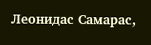Леонидас Самарас,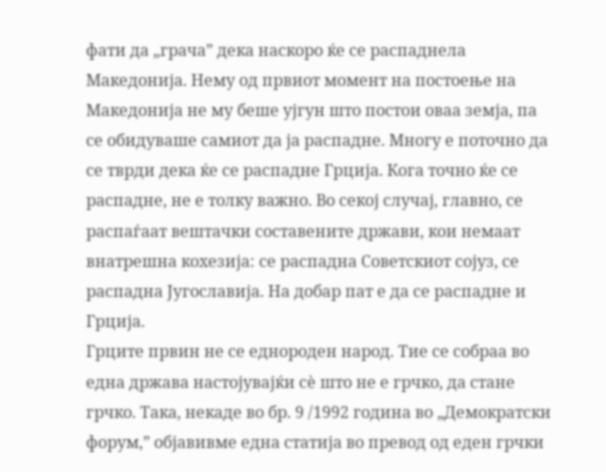фати да „грача” дека наскоро ќе се распаднела Македонија. Нему од првиот момент на постоење на Македонија не му беше ујгун што постои оваа земја, па се обидуваше самиот да ја распадне. Многу е поточно да се тврди дека ќе се распадне Грција. Кога точно ќе се распадне, не е толку важно. Во секој случај, главно, се распаѓаат вештачки составените држави, кои немаат внатрешна кохезија: се распадна Советскиот сојуз, се распадна Југославија. На добар пат е да се распадне и Грција.
Грците првин не се еднороден народ. Тие се собраа во една држава настојувајќи сè што не е грчко, да стане грчко. Така, некаде во бр. 9 /1992 година во „Демократски форум,” објавивме една статија во превод од еден грчки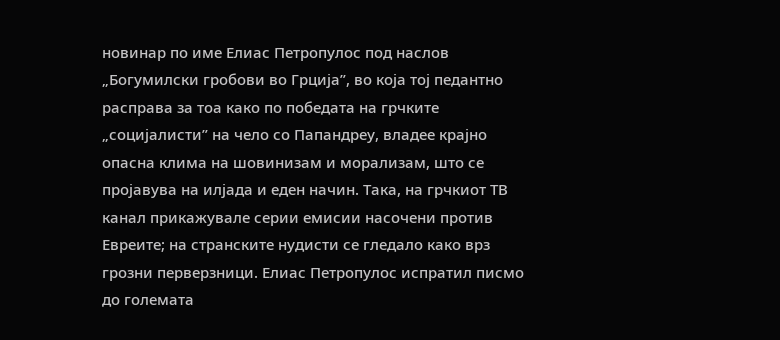новинар по име Елиас Петропулос под наслов „Богумилски гробови во Грција”, во која тој педантно расправа за тоа како по победата на грчките „социјалисти” на чело со Папандреу, владее крајно опасна клима на шовинизам и морализам, што се пројавува на илјада и еден начин. Така, на грчкиот ТВ канал прикажувале серии емисии насочени против Евреите; на странските нудисти се гледало како врз грозни перверзници. Елиас Петропулос испратил писмо до големата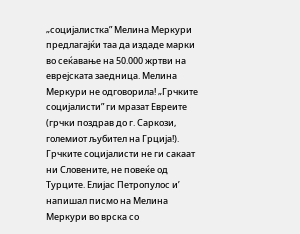„социјалистка” Мелина Меркури предлагајќи таа да издаде марки во сеќавање на 50.000 жртви на еврејската заедница. Мелина Меркури не одговорила! „Грчките социјалисти” ги мразат Евреите (грчки поздрав до г. Саркози, големиот љубител на Грција!). Грчките социјалисти не ги сакаат ни Словените, не повеќе од Турците. Елијас Петропулос и’ напишал писмо на Мелина Меркури во врска со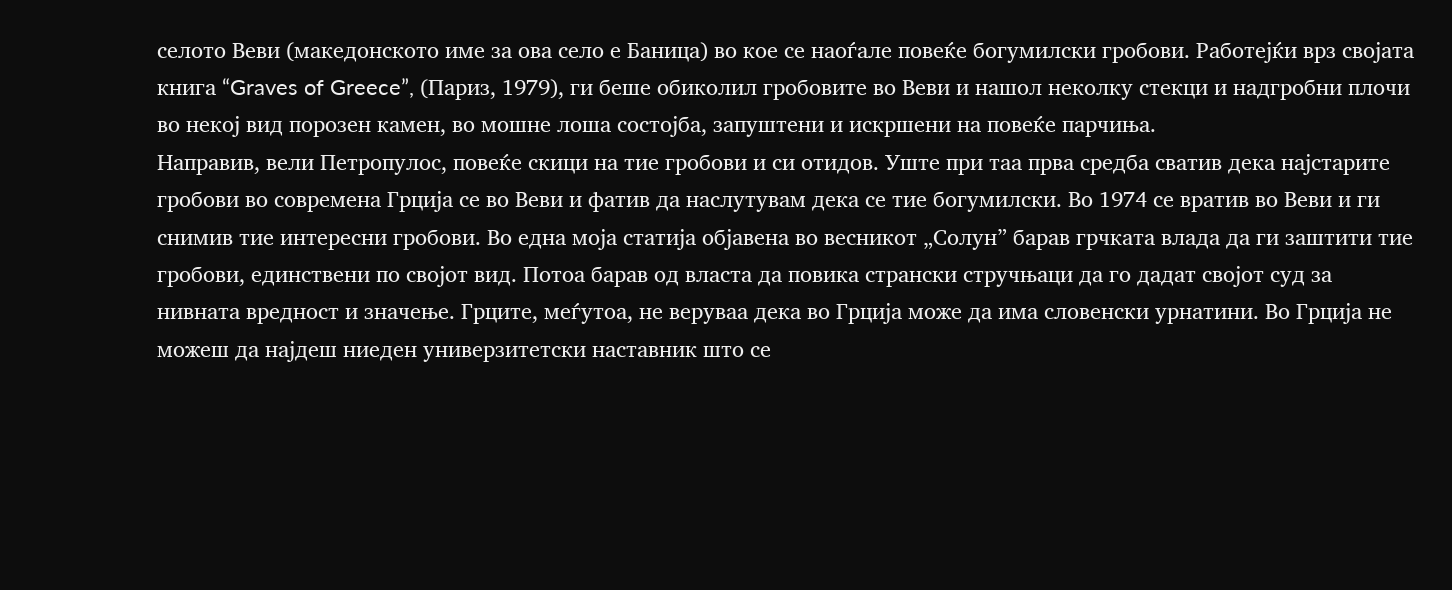селото Веви (македонското име за ова село е Баница) во кое се наоѓале повеќе богумилски гробови. Работејќи врз својата книга “Graves of Greece”, (Париз, 1979), ги беше обиколил гробовите во Веви и нашол неколку стекци и надгробни плочи во некој вид порозен камен, во мошне лоша состојба, запуштени и искршени на повеќе парчиња.
Направив, вели Петропулос, повеќе скици на тие гробови и си отидов. Уште при таа прва средба сватив дека најстарите гробови во современа Грција се во Веви и фатив да наслутувам дека се тие богумилски. Во 1974 се вратив во Веви и ги снимив тие интересни гробови. Во една моја статија објавена во весникот „Солун” барав грчката влада да ги заштити тие гробови, единствени по својот вид. Потоа барав од власта да повика странски стручњаци да го дадат својот суд за нивната вредност и значење. Грците, меѓутоа, не веруваа дека во Грција може да има словенски урнатини. Во Грција не можеш да најдеш ниеден универзитетски наставник што се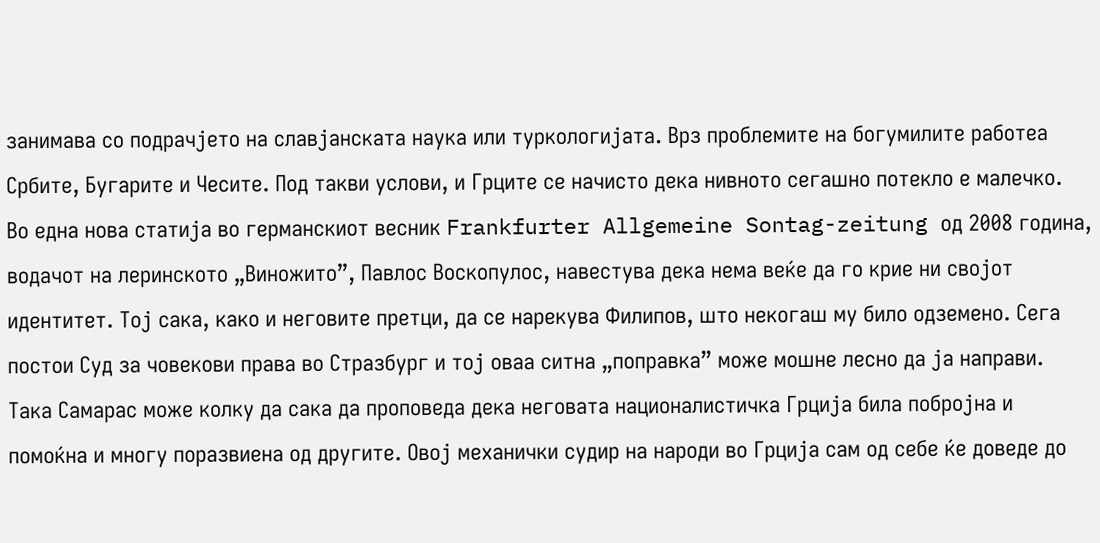занимава со подрачјето на славјанската наука или туркологијата. Врз проблемите на богумилите работеа Србите, Бугарите и Чесите. Под такви услови, и Грците се начисто дека нивното сегашно потекло е малечко.
Во една нова статија во германскиот весник Frankfurter Allgemeine Sontag-zeitung од 2008 година, водачот на леринското „Виножито”, Павлос Воскопулос, навестува дека нема веќе да го крие ни својот идентитет. Тој сака, како и неговите претци, да се нарекува Филипов, што некогаш му било одземено. Сега постои Суд за човекови права во Стразбург и тој оваа ситна „поправка” може мошне лесно да ја направи.
Така Самарас може колку да сака да проповеда дека неговата националистичка Грција била побројна и помоќна и многу поразвиена од другите. Овој механички судир на народи во Грција сам од себе ќе доведе до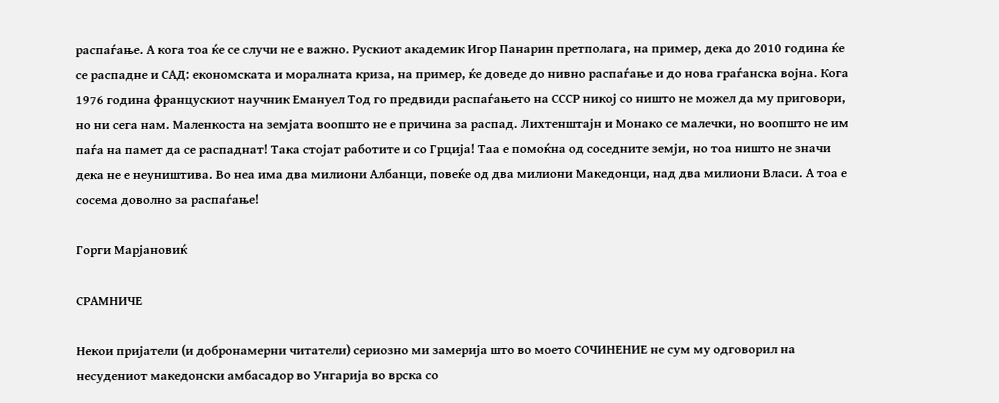распаѓање. А кога тоа ќе се случи не е важно. Рускиот академик Игор Панарин претполага, на пример, дека до 2010 година ќе се распадне и САД: економската и моралната криза, на пример, ќе доведе до нивно распаѓање и до нова граѓанска војна. Кога 1976 година францускиот научник Емануел Тод го предвиди распаѓањето на СССР никој со ништо не можел да му приговори, но ни сега нам. Маленкоста на земјата воопшто не е причина за распад. Лихтенштајн и Монако се малечки, но воопшто не им паѓа на памет да се распаднат! Така стојат работите и со Грција! Таа е помоќна од соседните земји, но тоа ништо не значи дека не е неуништива. Во неа има два милиони Албанци, повеќе од два милиони Македонци, над два милиони Власи. А тоа е сосема доволно за распаѓање!

Горги Марјановиќ

СРАМНИЧЕ

Некои пријатели (и добронамерни читатели) сериозно ми замерија што во моето СОЧИНЕНИЕ не сум му одговорил на несудениот македонски амбасадор во Унгарија во врска со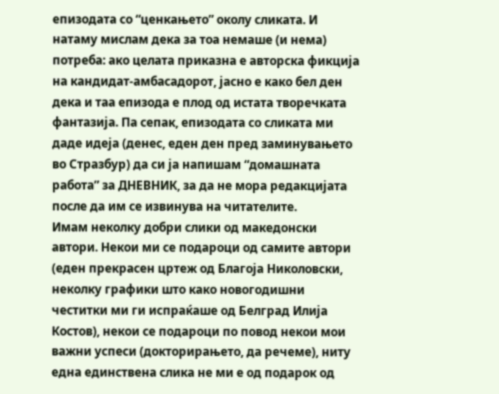епизодата со “ценкањето” околу сликата. И натаму мислам дека за тоа немаше (и нема) потреба: ако целата приказна е авторска фикција на кандидат-амбасадорот, јасно е како бел ден дека и таа епизода е плод од истата творечката фантазија. Па сепак, епизодата со сликата ми даде идеја (денес, еден ден пред заминувањето во Стразбур) да си ја напишам “домашната работа” за ДНЕВНИК, за да не мора редакцијата после да им се извинува на читателите.
Имам неколку добри слики од македонски автори. Некои ми се подароци од самите автори (еден прекрасен цртеж од Благоја Николовски, неколку графики што како новогодишни честитки ми ги испраќаше од Белград Илија Костов), некои се подароци по повод некои мои важни успеси (докторирањето, да речеме), ниту една единствена слика не ми е од подарок од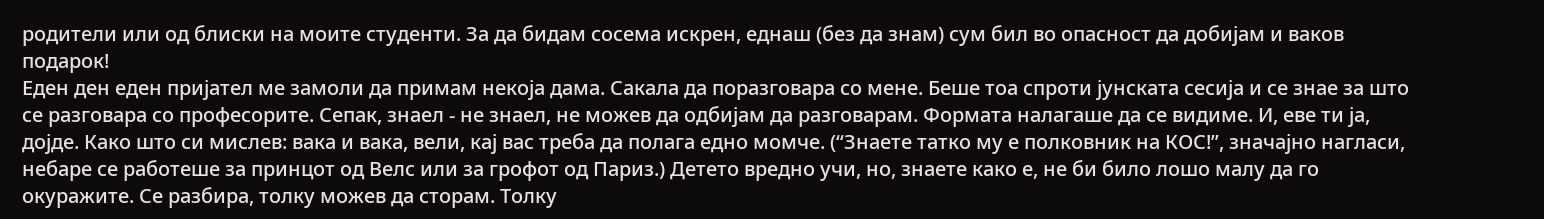родители или од блиски на моите студенти. За да бидам сосема искрен, еднаш (без да знам) сум бил во опасност да добијам и ваков подарок!
Еден ден еден пријател ме замоли да примам некоја дама. Сакала да поразговара со мене. Беше тоа спроти јунската сесија и се знае за што се разговара со професорите. Сепак, знаел - не знаел, не можев да одбијам да разговарам. Формата налагаше да се видиме. И, еве ти ја, дојде. Како што си мислев: вака и вака, вели, кај вас треба да полага едно момче. (“Знаете татко му е полковник на КОС!”, значајно нагласи, небаре се работеше за принцот од Велс или за грофот од Париз.) Детето вредно учи, но, знаете како е, не би било лошо малу да го окуражите. Се разбира, толку можев да сторам. Толку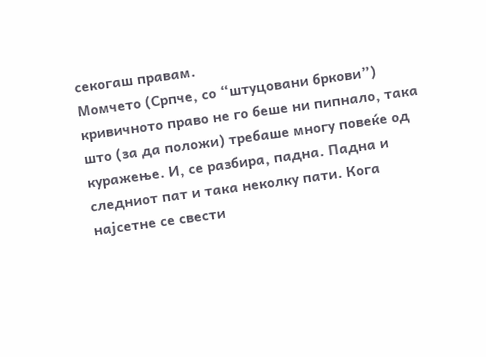секогаш правам.
Момчето (Српче, со “штуцовани бркови”) кривичното право не го беше ни пипнало, така што (за да положи) требаше многу повеќе од куражење. И, се разбира, падна. Падна и следниот пат и така неколку пати. Кога најсетне се свести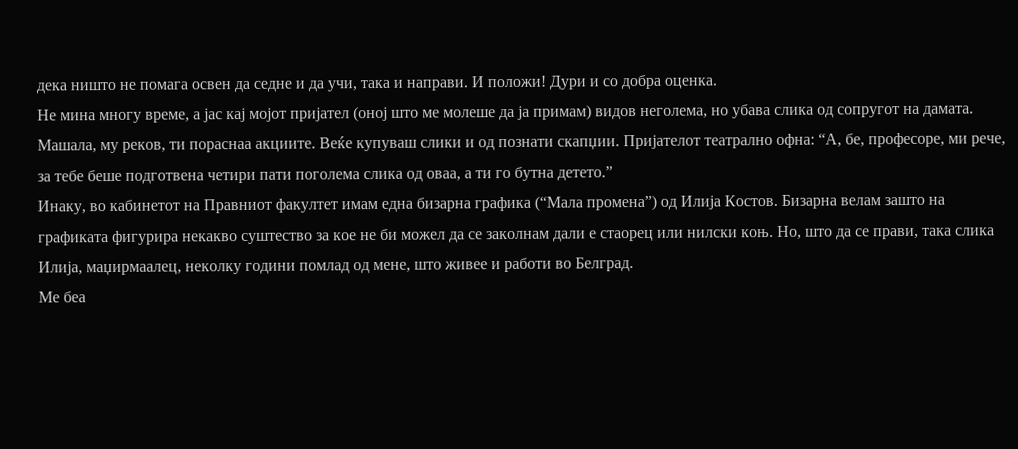дека ништо не помага освен да седне и да учи, така и направи. И положи! Дури и со добра оценка.
Не мина многу време, а јас кај мојот пријател (оној што ме молеше да ја примам) видов неголема, но убава слика од сопругот на дамата. Машала, му реков, ти пораснаа акциите. Веќе купуваш слики и од познати скапџии. Пријателот театрално офна: “А, бе, професоре, ми рече, за тебе беше подготвена четири пати поголема слика од оваа, а ти го бутна детето.”
Инаку, во кабинетот на Правниот факултет имам една бизарна графика (“Мала промена”) од Илија Костов. Бизарна велам зашто на графиката фигурира некакво суштество за кое не би можел да се заколнам дали е стаорец или нилски коњ. Но, што да се прави, така слика Илија, маџирмаалец, неколку години помлад од мене, што живее и работи во Белград.
Ме беа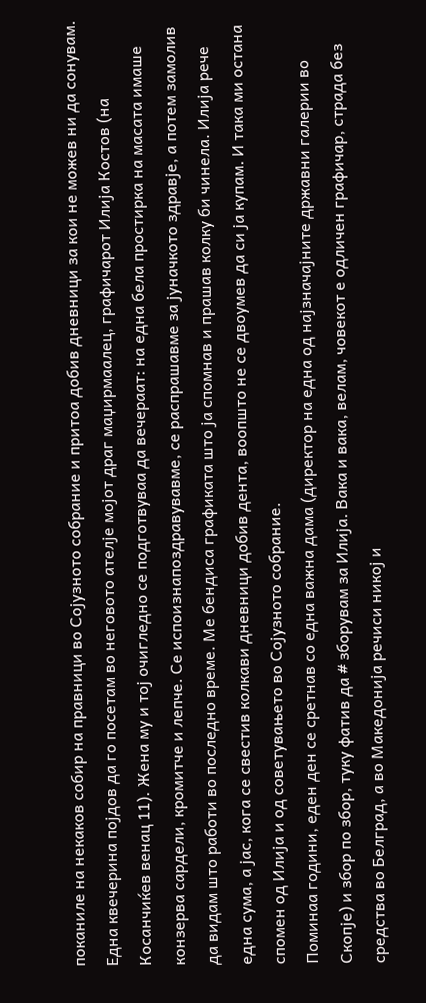поканиле на некаков собир на правници во Сојузното собрание и притоа добив дневници за кои не можев ни да сонувам. Една квечерина појдов да го посетам во неговото ателје мојот драг маџирмаалец, графичарот Илија Костов (на Косанчиќев венац 11). Жена му и тој очигледно се подготвуваа да вечераат: на една бела простирка на масата имаше конзерва сардели, кромитче и лепче. Се испоизнапоздравувавме, се распрашавме за јуначкото здравје, а потем замолив да видам што работи во последно време. Ме бендиса графиката што ја спомнав и прашав колку би чинела. Илија рече една сума, а јас, кога се свестив колкави дневници добив дента, воопшто не се двоумев да си ја купам. И така ми остана спомен од Илија и од советувањето во Сојузното собрание.
Поминаа години, еден ден се сретнав со една важна дама (директор на една од најзначајните државни галерии во Скопје) и збор по збор, туку фатив да # зборувам за Илија. Вака и вака, велам, човекот е одличен графичар, страда без средства во Белград, а во Македонија речиси никој и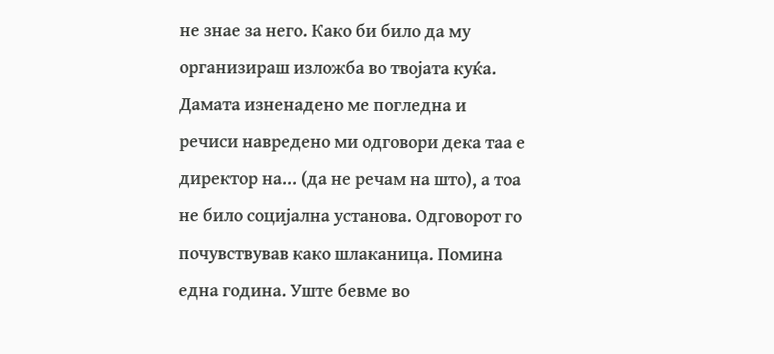не знае за него. Како би било да му организираш изложба во твојата куќа. Дамата изненадено ме погледна и речиси навредено ми одговори дека таа е директор на... (да не речам на што), а тоа не било социјална установа. Одговорот го почувствував како шлаканица. Помина една година. Уште бевме во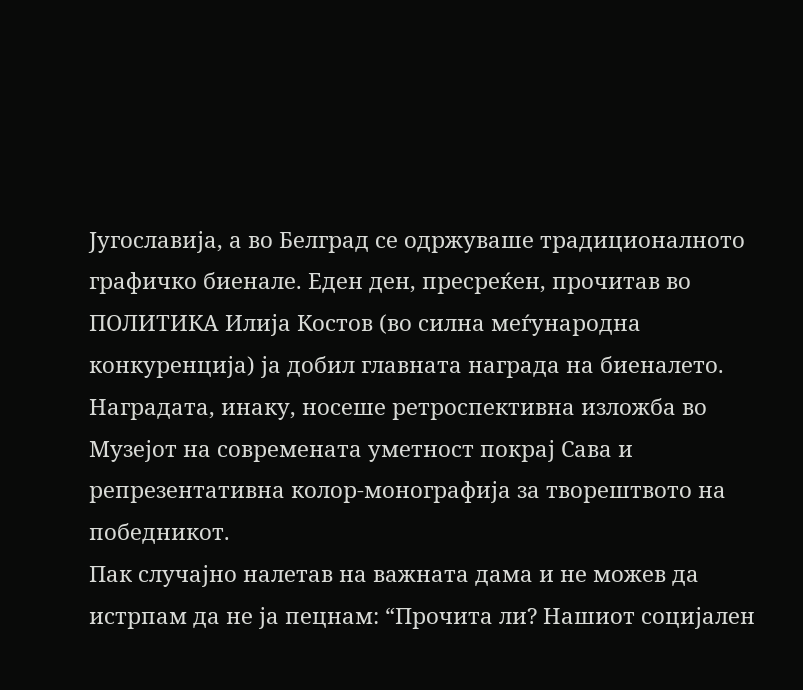Југославија, а во Белград се одржуваше традиционалното графичко биенале. Еден ден, пресреќен, прочитав во ПОЛИТИКА Илија Костов (во силна меѓународна конкуренција) ја добил главната награда на биеналето. Наградата, инаку, носеше ретроспективна изложба во Музејот на современата уметност покрај Сава и репрезентативна колор-монографија за творештвото на победникот.
Пак случајно налетав на важната дама и не можев да истрпам да не ја пецнам: “Прочита ли? Нашиот социјален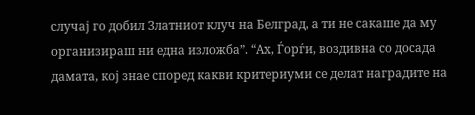случај го добил Златниот клуч на Белград, а ти не сакаше да му организираш ни една изложба”. “Ах, Ѓорѓи, воздивна со досада дамата, кој знае според какви критериуми се делат наградите на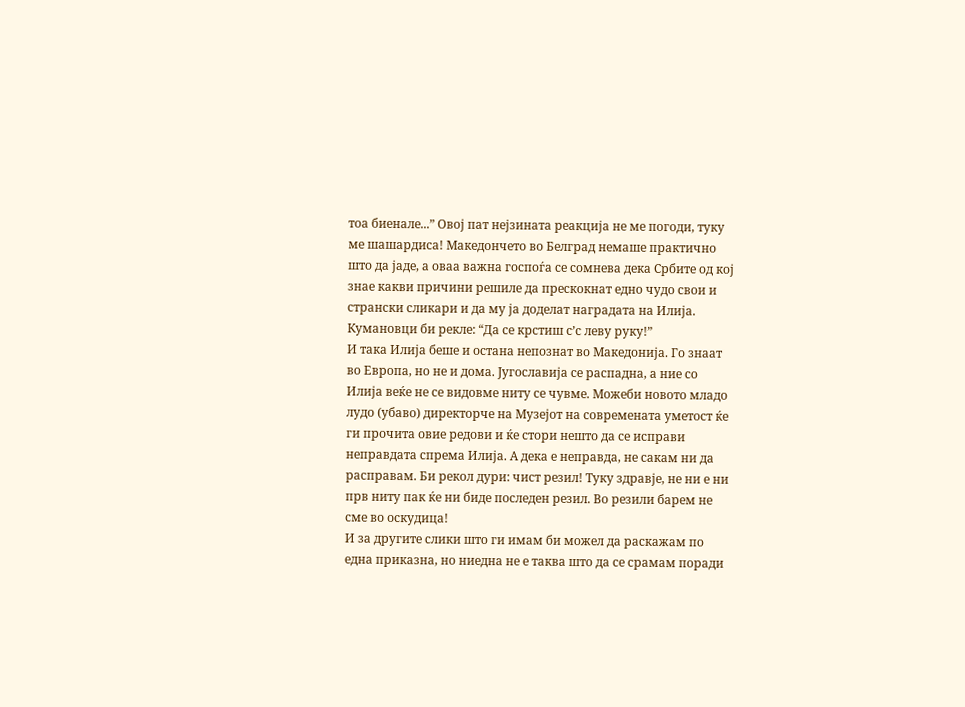тоа биенале...” Овој пат нејзината реакција не ме погоди, туку ме шашардиса! Македончето во Белград немаше практично што да јаде, а оваа важна госпоѓа се сомнева дека Србите од кој знае какви причини решиле да прескокнат едно чудо свои и странски сликари и да му ја доделат наградата на Илија. Кумановци би рекле: “Да се крстиш с’с леву руку!”
И така Илија беше и остана непознат во Македонија. Го знаат во Европа, но не и дома. Југославија се распадна, а ние со Илија веќе не се видовме ниту се чувме. Можеби новото младо лудо (убаво) директорче на Музејот на современата уметост ќе ги прочита овие редови и ќе стори нешто да се исправи неправдата спрема Илија. А дека е неправда, не сакам ни да расправам. Би рекол дури: чист резил! Туку здравје, не ни е ни прв ниту пак ќе ни биде последен резил. Во резили барем не сме во оскудица!
И за другите слики што ги имам би можел да раскажам по една приказна, но ниедна не е таква што да се срамам поради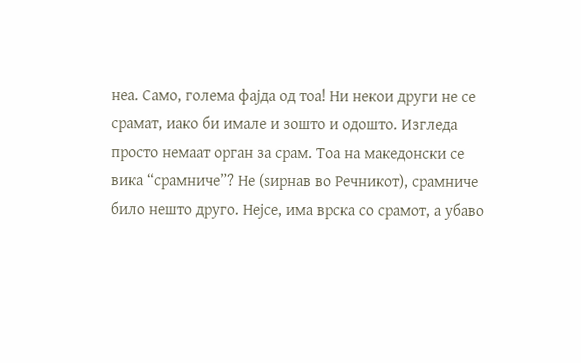неа. Само, голема фајда од тоа! Ни некои други не се срамат, иако би имале и зошто и одошто. Изгледа просто немаат орган за срам. Тоа на македонски се вика “срамниче”? Не (ѕирнав во Речникот), срамниче било нешто друго. Нејсе, има врска со срамот, а убаво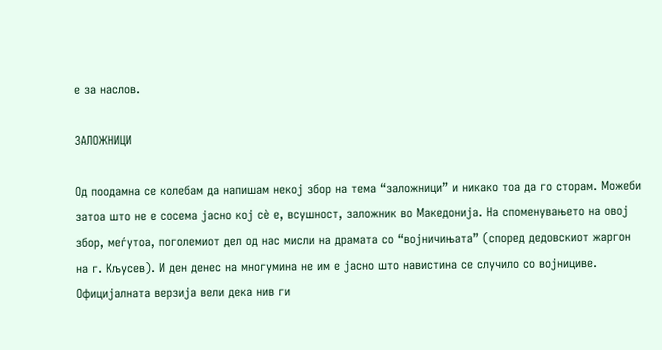е за наслов.

ЗАЛОЖНИЦИ

Од поодамна се колебам да напишам некој збор на тема “заложници” и никако тоа да го сторам. Можеби затоа што не е сосема јасно кој сè е, всушност, заложник во Македонија. На споменувањето на овој збор, меѓутоа, поголемиот дел од нас мисли на драмата со “војничињата” (според дедовскиот жаргон на г. Кљусев). И ден денес на многумина не им е јасно што навистина се случило со војнициве.
Официјалната верзија вели дека нив ги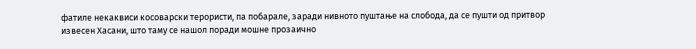фатиле некаквиси косоварски терористи, па побарале, заради нивното пуштање на слобода, да се пушти од притвор извесен Хасани, што таму се нашол поради мошне прозаично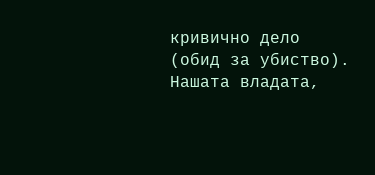кривично дело (обид за убиство). Нашата владата,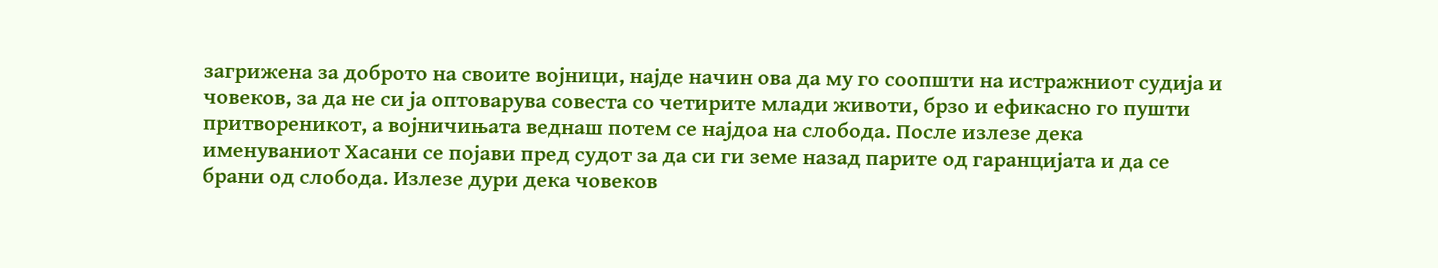загрижена за доброто на своите војници, најде начин ова да му го соопшти на истражниот судија и човеков, за да не си ја оптоварува совеста со четирите млади животи, брзо и ефикасно го пушти притвореникот, а војничињата веднаш потем се најдоа на слобода. После излезе дека именуваниот Хасани се појави пред судот за да си ги земе назад парите од гаранцијата и да се брани од слобода. Излезе дури дека човеков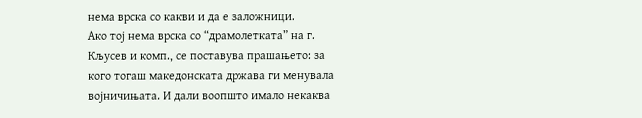нема врска со какви и да е заложници.
Ако тој нема врска со “драмолетката” на г. Кљусев и комп., се поставува прашањето: за кого тогаш македонската држава ги менувала војничињата. И дали воопшто имало некаква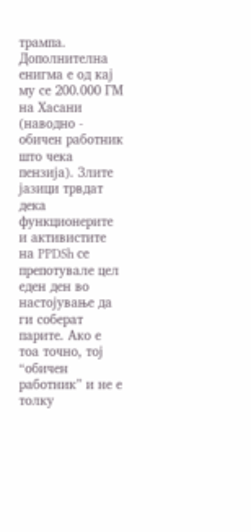трампа. Дополнителна енигма е од кај му се 200.000 ГМ на Хасани (наводно - обичен работник што чека пензија). Злите јазици трвдат дека функционерите и активистите на PPDSh се препотувале цел еден ден во настојување да ги соберат парите. Ако е тоа точно, тој “обичен работник” и не е толку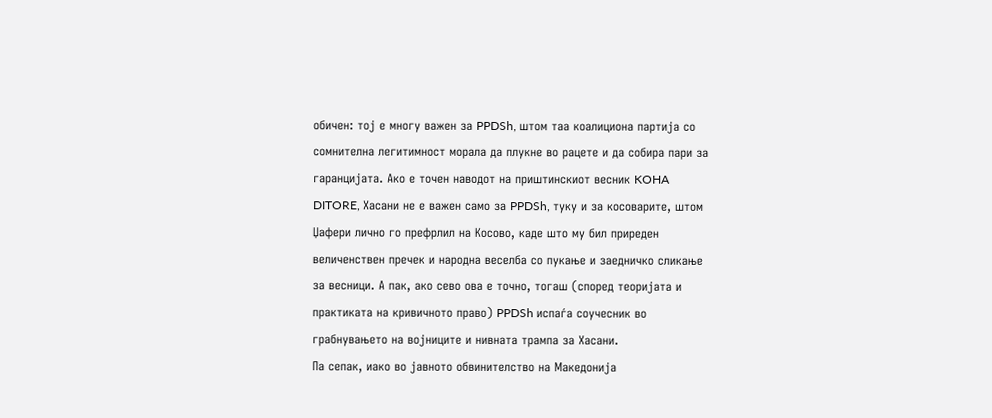обичен: тој е многу важен за PPDSh, штом таа коалициона партија со сомнителна легитимност морала да плукне во рацете и да собира пари за гаранцијата. Ако е точен наводот на приштинскиот весник KOHA DITORE, Хасани не е важен само за PPDSh, туку и за косоварите, штом Џафери лично го префрлил на Косово, каде што му бил приреден величенствен пречек и народна веселба со пукање и заедничко сликање за весници. А пак, ако сево ова е точно, тогаш (според теоријата и практиката на кривичното право) PPDSh испаѓа соучесник во грабнувањето на војниците и нивната трампа за Хасани.
Па сепак, иако во јавното обвинителство на Македонија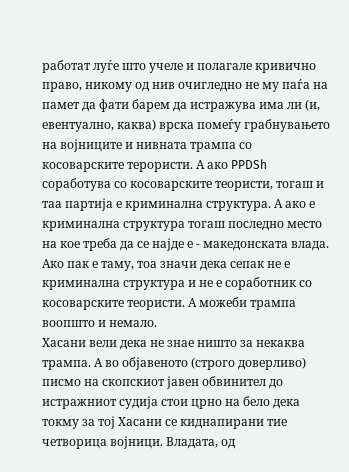работат луѓе што учеле и полагале кривично право, никому од нив очигледно не му паѓа на памет да фати барем да истражува има ли (и, евентуално, каква) врска помеѓу грабнувањето на војниците и нивната трампа со косоварските терористи. А ако PPDSh соработува со косоварските теористи, тогаш и таа партија е криминална структура. А ако е криминална структура тогаш последно место на кое треба да се најде е - македонската влада. Ако пак е таму, тоа значи дека сепак не е криминална структура и не е соработник со косоварските теористи. А можеби трампа воопшто и немало.
Хасани вели дека не знае ништо за некаква трампа. А во објавеното (строго доверливо) писмо на скопскиот јавен обвинител до истражниот судија стои црно на бело дека токму за тој Хасани се киднапирани тие четворица војници. Владата, од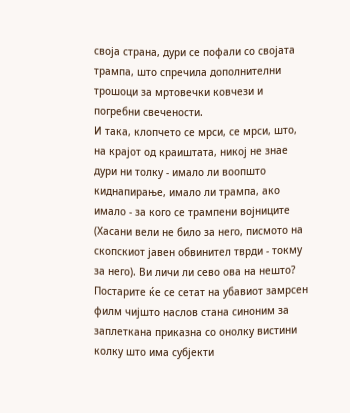своја страна, дури се пофали со својата трампа, што спречила дополнителни трошоци за мртовечки ковчези и погребни свечености.
И така, клопчето се мрси, се мрси, што, на крајот од краиштата, никој не знае дури ни толку - имало ли воопшто киднапирање, имало ли трампа, ако имало - за кого се трампени војниците (Хасани вели не било за него, писмото на скопскиот јавен обвинител тврди - токму за него). Ви личи ли сево ова на нешто? Постарите ќе се сетат на убавиот замрсен филм чијшто наслов стана синоним за заплеткана приказна со онолку вистини колку што има субјекти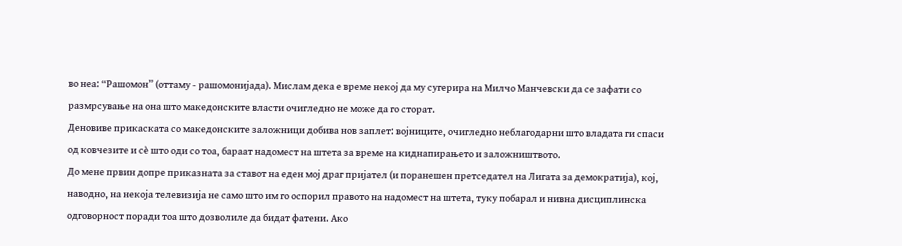во неа: “Рашомон” (оттаму - рашомонијада). Мислам дека е време некој да му сугерира на Милчо Манчевски да се зафати со размрсување на она што македонските власти очигледно не може да го сторат.
Деновиве прикаската со македонските заложници добива нов заплет: војниците, очигледно неблагодарни што владата ги спаси од ковчезите и сè што оди со тоа, бараат надомест на штета за време на киднапирањето и заложништвото.
До мене првин допре приказната за ставот на еден мој драг пријател (и поранешен претседател на Лигата за демократија), кој, наводно, на некоја телевизија не само што им го оспорил правото на надомест на штета, туку побарал и нивна дисциплинска одговорност поради тоа што дозволиле да бидат фатени. Ако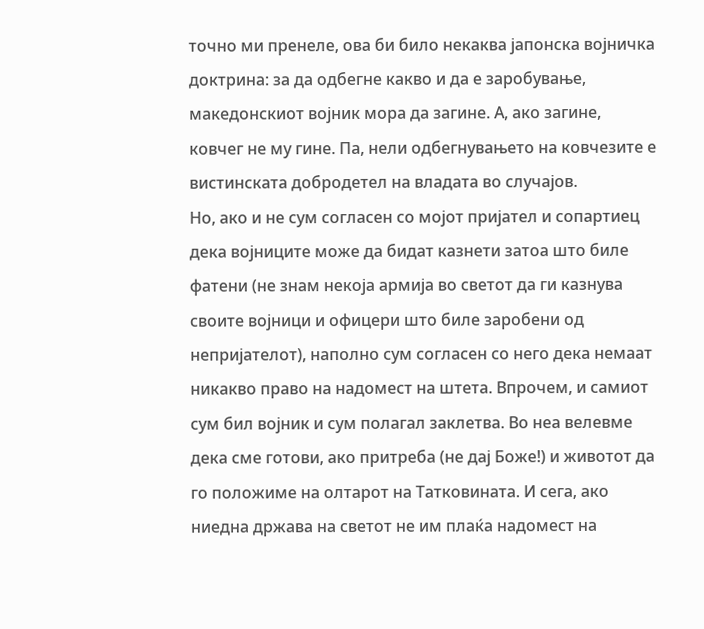точно ми пренеле, ова би било некаква јапонска војничка доктрина: за да одбегне какво и да е заробување, македонскиот војник мора да загине. А, ако загине, ковчег не му гине. Па, нели одбегнувањето на ковчезите е вистинската добродетел на владата во случајов.
Но, ако и не сум согласен со мојот пријател и сопартиец дека војниците може да бидат казнети затоа што биле фатени (не знам некоја армија во светот да ги казнува своите војници и офицери што биле заробени од непријателот), наполно сум согласен со него дека немаат никакво право на надомест на штета. Впрочем, и самиот сум бил војник и сум полагал заклетва. Во неа велевме дека сме готови, ако притреба (не дај Боже!) и животот да го положиме на олтарот на Татковината. И сега, ако ниедна држава на светот не им плаќа надомест на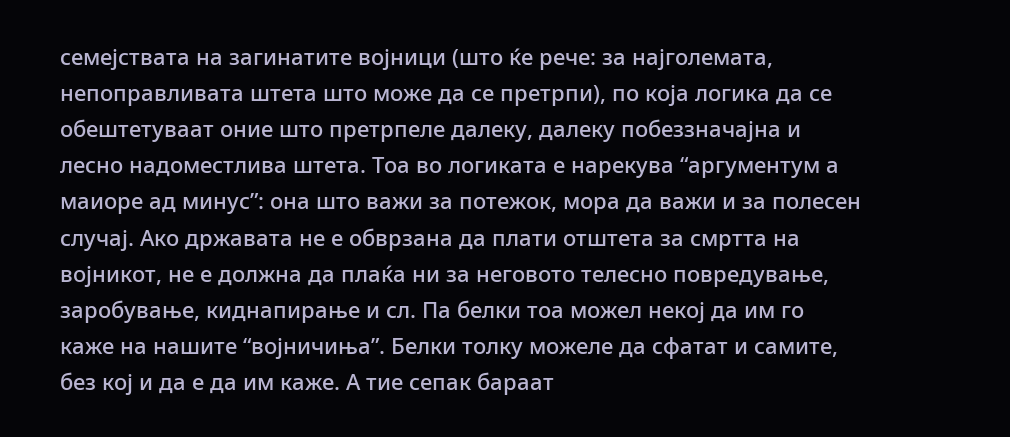семејствата на загинатите војници (што ќе рече: за најголемата, непоправливата штета што може да се претрпи), по која логика да се обештетуваат оние што претрпеле далеку, далеку побеззначајна и лесно надоместлива штета. Тоа во логиката е нарекува “аргументум а маиоре ад минус”: она што важи за потежок, мора да важи и за полесен случај. Ако државата не е обврзана да плати отштета за смртта на војникот, не е должна да плаќа ни за неговото телесно повредување, заробување, киднапирање и сл. Па белки тоа можел некој да им го каже на нашите “војничиња”. Белки толку можеле да сфатат и самите, без кој и да е да им каже. А тие сепак бараат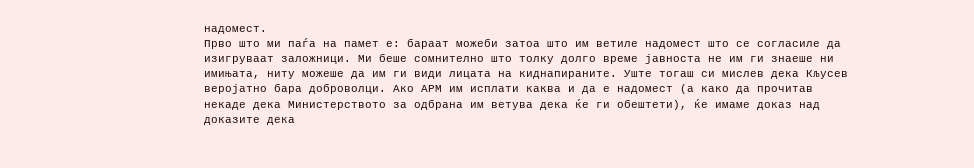надомест.
Прво што ми паѓа на памет е: бараат можеби затоа што им ветиле надомест што се согласиле да изигруваат заложници. Ми беше сомнително што толку долго време јавноста не им ги знаеше ни имињата, ниту можеше да им ги види лицата на киднапираните. Уште тогаш си мислев дека Кљусев веројатно бара доброволци. Ако АРМ им исплати каква и да е надомест (а како да прочитав некаде дека Министерството за одбрана им ветува дека ќе ги обештети), ќе имаме доказ над доказите дека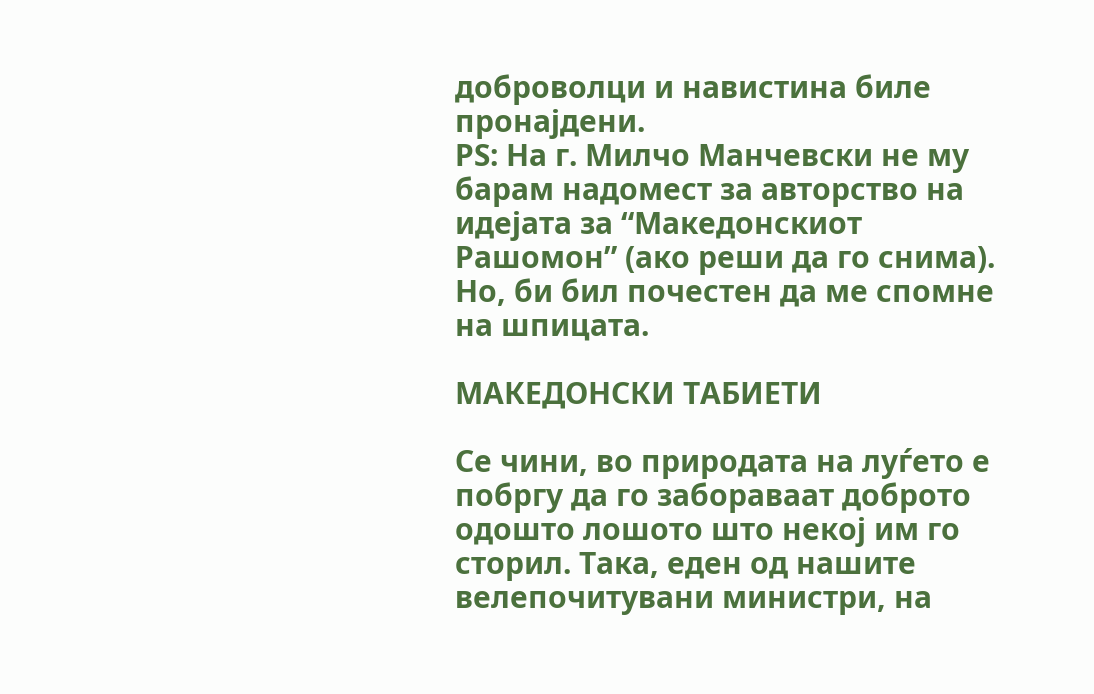доброволци и навистина биле пронајдени.
РЅ: На г. Милчо Манчевски не му барам надомест за авторство на идејата за “Македонскиот Рашомон” (ако реши да го снима). Но, би бил почестен да ме спомне на шпицата.

МАКЕДОНСКИ ТАБИЕТИ

Се чини, во природата на луѓето е побргу да го забораваат доброто одошто лошото што некој им го сторил. Така, еден од нашите велепочитувани министри, на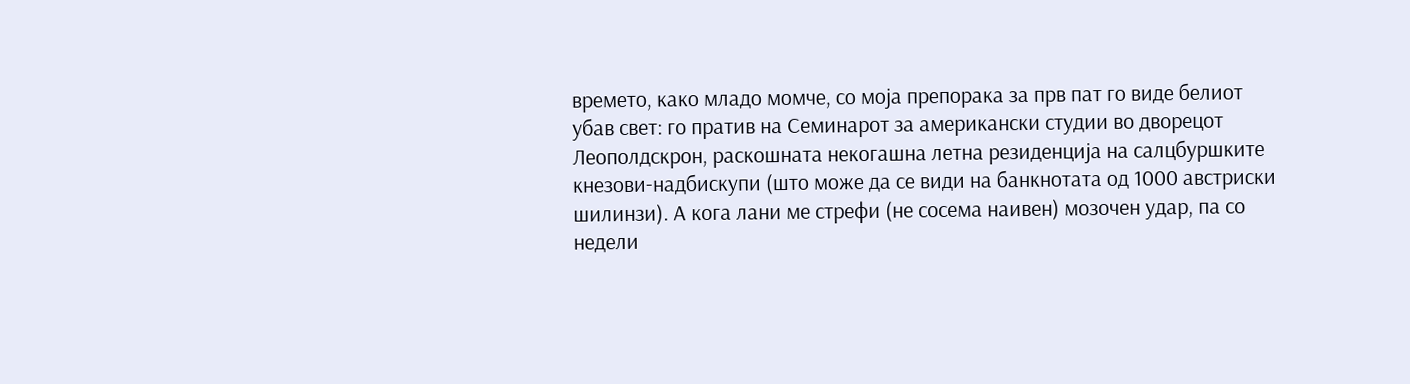времето, како младо момче, со моја препорака за прв пат го виде белиот убав свет: го пратив на Семинарот за американски студии во дворецот Леополдскрон, раскошната некогашна летна резиденција на салцбуршките кнезови-надбискупи (што може да се види на банкнотата од 1000 австриски шилинзи). А кога лани ме стрефи (не сосема наивен) мозочен удар, па со недели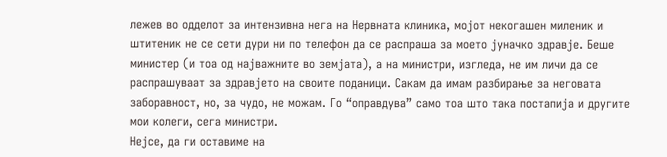лежев во одделот за интензивна нега на Нервната клиника, мојот некогашен миленик и штитеник не се сети дури ни по телефон да се распраша за моето јуначко здравје. Беше министер (и тоа од најважните во земјата), а на министри, изгледа, не им личи да се распрашуваат за здравјето на своите поданици. Сакам да имам разбирање за неговата заборавност, но, за чудо, не можам. Го “оправдува” само тоа што така постапија и другите мои колеги, сега министри.
Нејсе, да ги оставиме на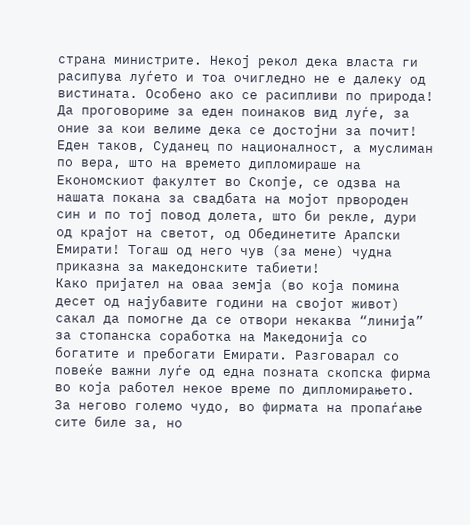страна министрите. Некој рекол дека власта ги расипува луѓето и тоа очигледно не е далеку од вистината. Особено ако се расипливи по природа! Да проговориме за еден поинаков вид луѓе, за оние за кои велиме дека се достојни за почит! Еден таков, Суданец по националност, а муслиман по вера, што на времето дипломираше на Економскиот факултет во Скопје, се одзва на нашата покана за свадбата на мојот првороден син и по тој повод долета, што би рекле, дури од крајот на светот, од Обединетите Арапски Емирати! Тогаш од него чув (за мене) чудна приказна за македонските табиети!
Како пријател на оваа земја (во која помина десет од најубавите години на својот живот) сакал да помогне да се отвори некаква “линија” за стопанска соработка на Македонија со богатите и пребогати Емирати. Разговарал со повеќе важни луѓе од една позната скопска фирма во која работел некое време по дипломирањето. За негово големо чудо, во фирмата на пропаѓање сите биле за, но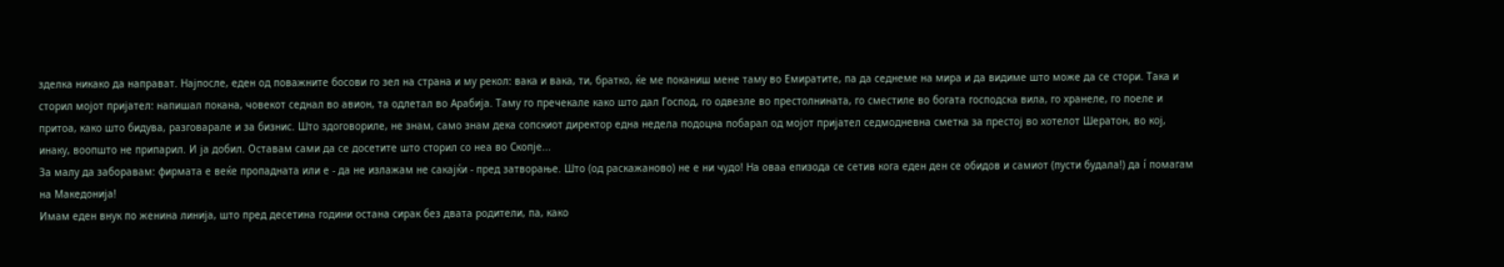зделка никако да направат. Најпосле, еден од поважните босови го зел на страна и му рекол: вака и вака, ти, братко, ќе ме поканиш мене таму во Емиратите, па да седнеме на мира и да видиме што може да се стори. Така и сторил мојот пријател: напишал покана, човекот седнал во авион, та одлетал во Арабија. Таму го пречекале како што дал Господ, го одвезле во престолнината, го сместиле во богата господска вила, го хранеле, го поеле и притоа, како што бидува, разговарале и за бизнис. Што здоговориле, не знам, само знам дека сопскиот директор една недела подоцна побарал од мојот пријател седмодневна сметка за престој во хотелот Шератон, во кој, инаку, воопшто не припарил. И ја добил. Оставам сами да се досетите што сторил со неа во Скопје...
За малу да заборавам: фирмата е веќе пропадната или е - да не излажам не сакајќи - пред затворање. Што (од раскажаново) не е ни чудо! На оваа епизода се сетив кога еден ден се обидов и самиот (пусти будала!) да í помагам на Македонија!
Имам еден внук по женина линија, што пред десетина години остана сирак без двата родители, па, како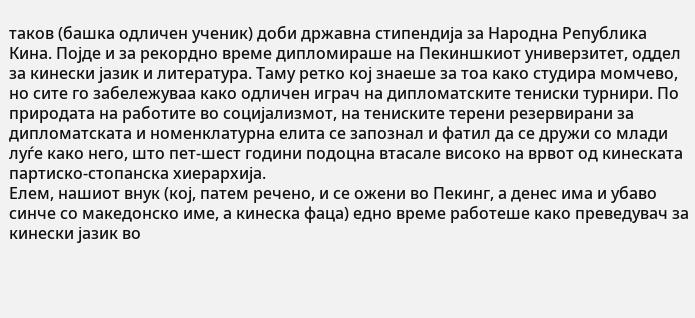таков (башка одличен ученик) доби државна стипендија за Народна Република Кина. Појде и за рекордно време дипломираше на Пекиншкиот универзитет, оддел за кинески јазик и литература. Таму ретко кој знаеше за тоа како студира момчево, но сите го забележуваа како одличен играч на дипломатските тениски турнири. По природата на работите во социјализмот, на тениските терени резервирани за дипломатската и номенклатурна елита се запознал и фатил да се дружи со млади луѓе како него, што пет-шест години подоцна втасале високо на врвот од кинеската партиско-стопанска хиерархија.
Елем, нашиот внук (кој, патем речено, и се ожени во Пекинг, а денес има и убаво синче со македонско име, а кинеска фаца) едно време работеше како преведувач за кинески јазик во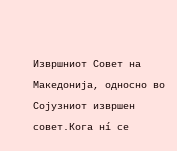Извршниот Совет на Македонија, односно во Сојузниот извршен совет.Кога нí се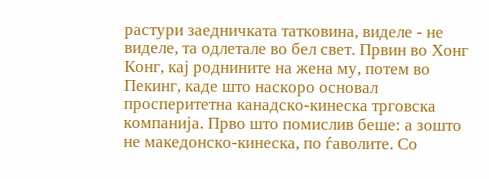растури заедничката татковина, виделе - не виделе, та одлетале во бел свет. Првин во Хонг Конг, кај роднините на жена му, потем во Пекинг, каде што наскоро основал просперитетна канадско-кинеска трговска компанија. Прво што помислив беше: а зошто не македонско-кинеска, по ѓаволите. Со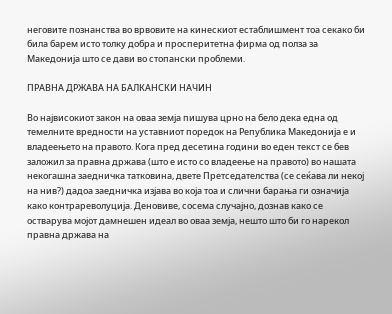неговите познанства во врвовите на кинескиот естаблишмент тоа секако би била барем исто толку добра и просперитетна фирма од полза за Македонија што се дави во стопански проблеми.

ПРАВНА ДРЖАВА НА БАЛКАНСКИ НАЧИН

Во највисокиот закон на оваа земја пишува црно на бело дека една од темелните вредности на уставниот поредок на Република Македонија е и владеењето на правото. Кога пред десетина години во еден текст се бев заложил за правна држава (што е исто со владеење на правото) во нашата некогашна заедничка татковина, двете Претседателства (се сеќава ли некој на нив?) дадоа заедничка изјава во која тоа и слични барања ги означија како контрареволуција. Деновиве, сосема случајно, дознав како се остварува мојот дамнешен идеал во оваа земја, нешто што би го нарекол правна држава на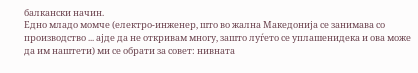балкански начин.
Едно младо момче (електро-инженер, што во жална Македонија се занимава со производство ... ајде да не откривам многу, зашто луѓето се уплашенидека и ова може да им наштети) ми се обрати за совет: нивната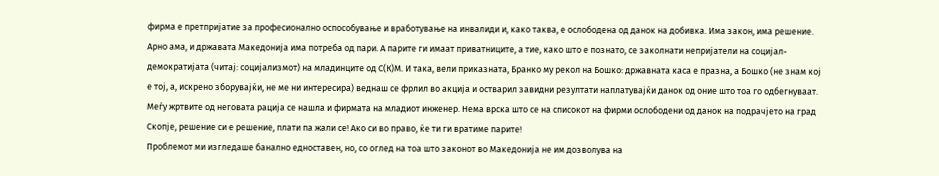фирма е претпријатие за професионално оспособување и вработување на инвалиди и, како таква, е ослободена од данок на добивка. Има закон, има решение. Арно ама, и државата Македонија има потреба од пари. А парите ги имаат приватниците, а тие, како што е познато, се заколнати непријатели на социјал-демократијата (читај: социјализмот) на младинците од С(К)М. И така, вели приказната, Бранко му рекол на Бошко: државната каса е празна, а Бошко (не знам кој е тој, а, искрено зборувајќи, не ме ни интересира) веднаш се фрлил во акција и остварил завидни резултати наплатувајќи данок од оние што тоа го одбегнуваат. Меѓу жртвите од неговата рација се нашла и фирмата на младиот инженер. Нема врска што се на списокот на фирми ослободени од данок на подрачјето на град Скопје, решение си е решение, плати па жали се! Ако си во право, ќе ти ги вратиме парите!
Проблемот ми изгледаше банално едноставен, но, со оглед на тоа што законот во Македонија не им дозволува на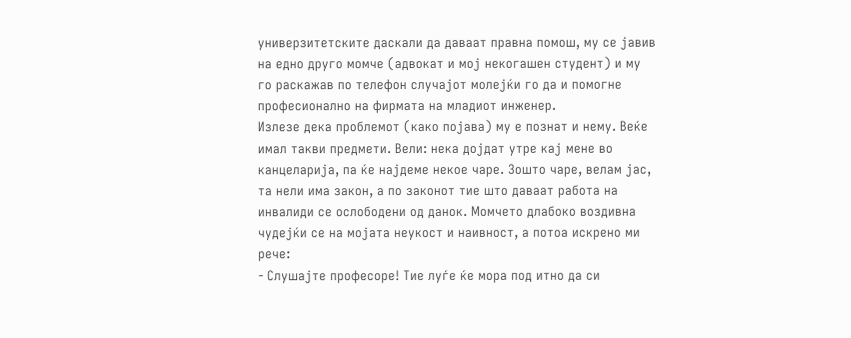универзитетските даскали да даваат правна помош, му се јавив на едно друго момче (адвокат и мој некогашен студент) и му го раскажав по телефон случајот молејќи го да и помогне професионално на фирмата на младиот инженер.
Излезе дека проблемот (како појава) му е познат и нему. Веќе имал такви предмети. Вели: нека дојдат утре кај мене во канцеларија, па ќе најдеме некое чаре. Зошто чаре, велам јас, та нели има закон, а по законот тие што даваат работа на инвалиди се ослободени од данок. Момчето длабоко воздивна чудејќи се на мојата неукост и наивност, а потоа искрено ми рече:
- Слушајте професоре! Тие луѓе ќе мора под итно да си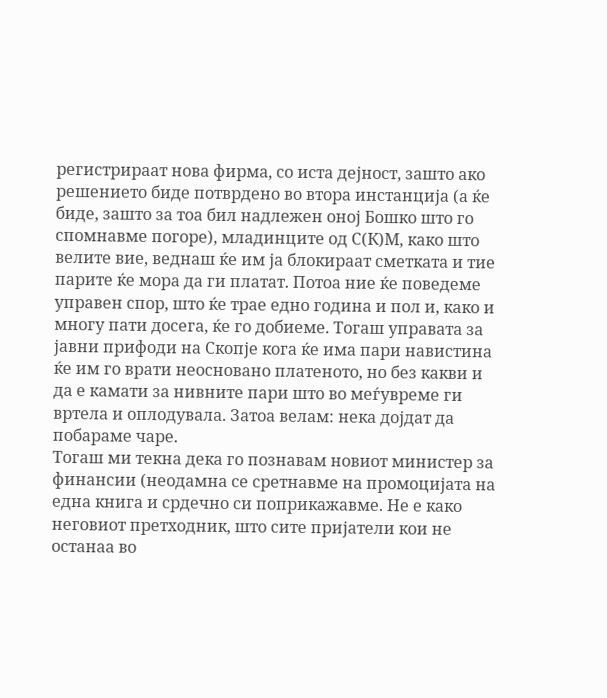регистрираат нова фирма, со иста дејност, зашто ако решението биде потврдено во втора инстанција (а ќе биде, зашто за тоа бил надлежен оној Бошко што го спомнавме погоре), младинците од С(К)М, како што велите вие, веднаш ќе им ја блокираат сметката и тие парите ќе мора да ги платат. Потоа ние ќе поведеме управен спор, што ќе трае едно година и пол и, како и многу пати досега, ќе го добиеме. Тогаш управата за јавни прифоди на Скопје кога ќе има пари навистина ќе им го врати неосновано платеното, но без какви и да е камати за нивните пари што во меѓувреме ги вртела и оплодувала. Затоа велам: нека дојдат да побараме чаре.
Тогаш ми текна дека го познавам новиот министер за финансии (неодамна се сретнавме на промоцијата на една книга и срдечно си поприкажавме. Не е како неговиот претходник, што сите пријатели кои не останаа во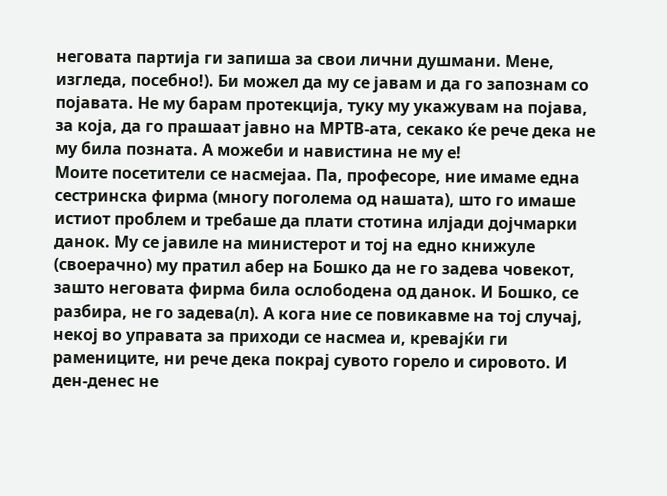неговата партија ги запиша за свои лични душмани. Мене, изгледа, посебно!). Би можел да му се јавам и да го запознам со појавата. Не му барам протекција, туку му укажувам на појава, за која, да го прашаат јавно на МРТВ-ата, секако ќе рече дека не му била позната. А можеби и навистина не му е!
Моите посетители се насмејаа. Па, професоре, ние имаме една сестринска фирма (многу поголема од нашата), што го имаше истиот проблем и требаше да плати стотина илјади дојчмарки данок. Му се јавиле на министерот и тој на едно книжуле (своерачно) му пратил абер на Бошко да не го задева човекот, зашто неговата фирма била ослободена од данок. И Бошко, се разбира, не го задева(л). А кога ние се повикавме на тој случај, некој во управата за приходи се насмеа и, кревајќи ги рамениците, ни рече дека покрај сувото горело и сировото. И ден-денес не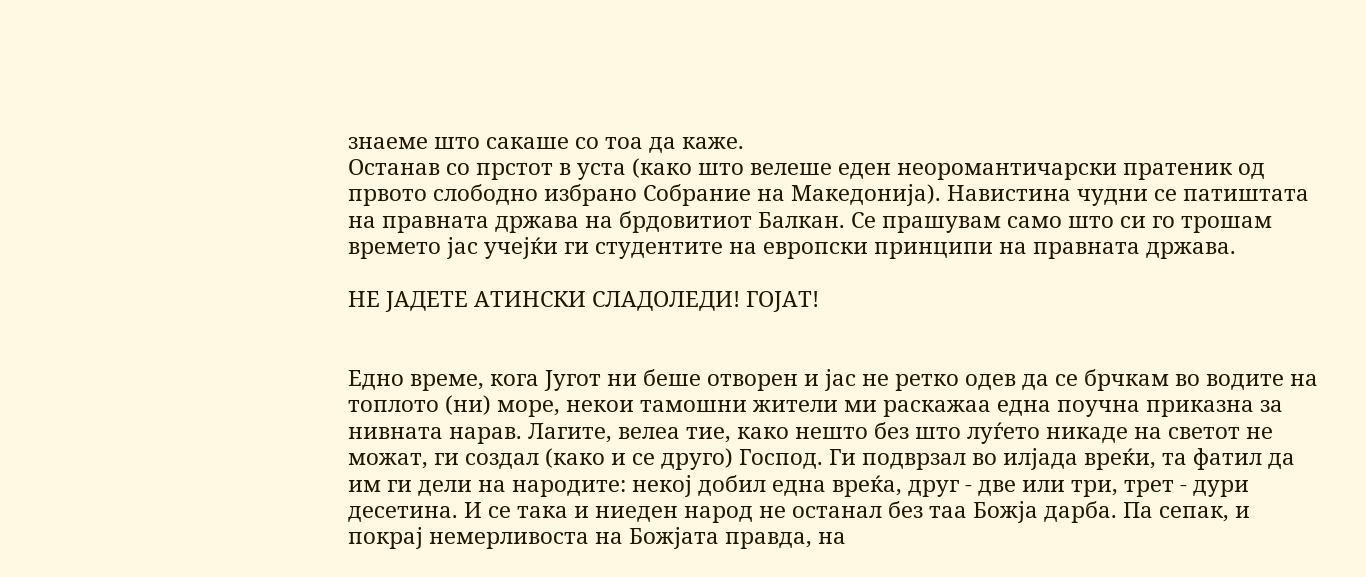знаеме што сакаше со тоа да каже.
Останав со прстот в уста (како што велеше еден неоромантичарски пратеник од првото слободно избрано Собрание на Македонија). Навистина чудни се патиштата на правната држава на брдовитиот Балкан. Се прашувам само што си го трошам времето јас учејќи ги студентите на европски принципи на правната држава.

НЕ ЈАДЕТЕ АТИНСКИ СЛАДОЛЕДИ! ГОЈАТ!


Едно време, кога Југот ни беше отворен и јас не ретко одев да се брчкам во водите на топлото (ни) море, некои тамошни жители ми раскажаа една поучна приказна за нивната нарав. Лагите, велеа тие, како нешто без што луѓето никаде на светот не можат, ги создал (како и се друго) Господ. Ги подврзал во илјада вреќи, та фатил да им ги дели на народите: некој добил една вреќа, друг - две или три, трет - дури десетина. И се така и ниеден народ не останал без таа Божја дарба. Па сепак, и покрај немерливоста на Божјата правда, на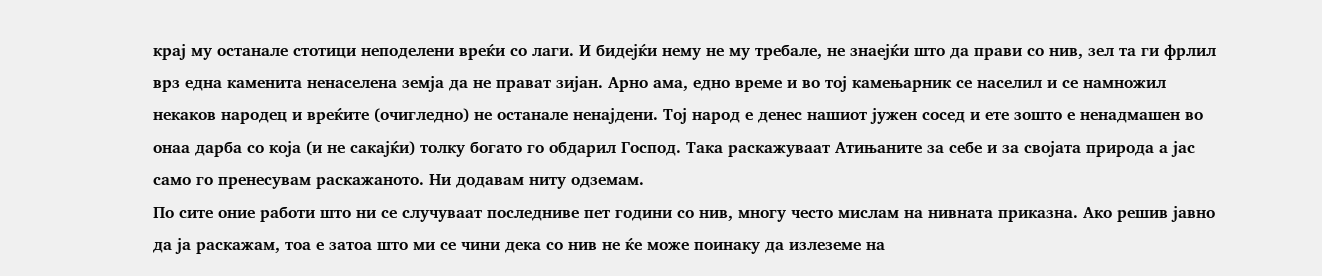крај му останале стотици неподелени вреќи со лаги. И бидејќи нему не му требале, не знаејќи што да прави со нив, зел та ги фрлил врз една каменита ненаселена земја да не прават зијан. Арно ама, едно време и во тој камењарник се населил и се намножил некаков народец и вреќите (очигледно) не останале ненајдени. Тој народ е денес нашиот јужен сосед и ете зошто е ненадмашен во онаа дарба со која (и не сакајќи) толку богато го обдарил Господ. Така раскажуваат Атињаните за себе и за својата природа а јас само го пренесувам раскажаното. Ни додавам ниту одземам.
По сите оние работи што ни се случуваат последниве пет години со нив, многу често мислам на нивната приказна. Ако решив јавно да ја раскажам, тоа е затоа што ми се чини дека со нив не ќе може поинаку да излеземе на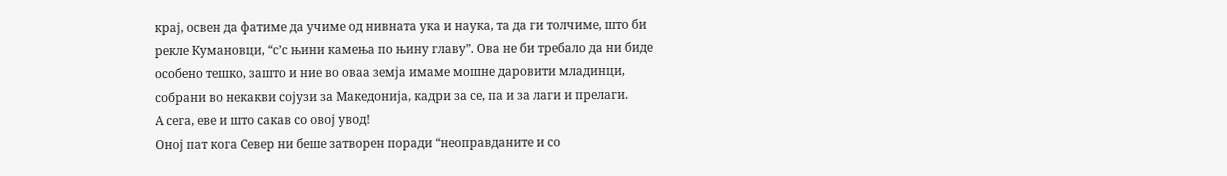крај, освен да фатиме да учиме од нивната ука и наука, та да ги толчиме, што би рекле Кумановци, “с’с њини камења по њину главу”. Ова не би требало да ни биде особено тешко, зашто и ние во оваа земја имаме мошне даровити младинци, собрани во некакви сојузи за Македонија, кадри за се, па и за лаги и прелаги.
А сега, еве и што сакав со овој увод!
Оној пат кога Север ни беше затворен поради “неоправданите и со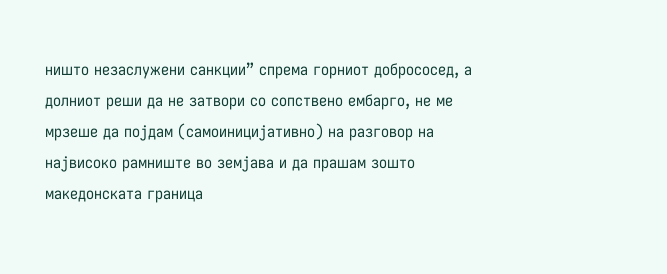ништо незаслужени санкции” спрема горниот добрососед, а долниот реши да не затвори со сопствено ембарго, не ме мрзеше да појдам (самоиницијативно) на разговор на највисоко рамниште во земјава и да прашам зошто македонската граница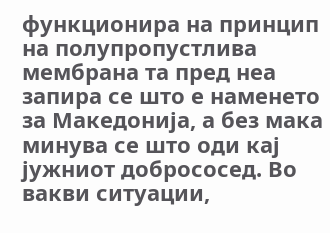функционира на принцип на полупропустлива мембрана та пред неа запира се што е наменето за Македонија, а без мака минува се што оди кај јужниот добрососед. Во вакви ситуации,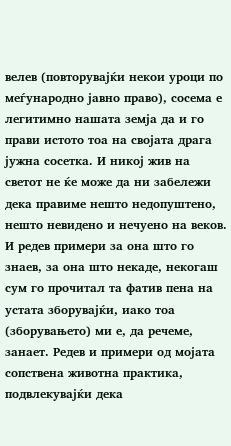велев (повторувајќи некои уроци по меѓународно јавно право), сосема е легитимно нашата земја да и го прави истото тоа на својата драга јужна сосетка. И никој жив на светот не ќе може да ни забележи дека правиме нешто недопуштено, нешто невидено и нечуено на веков. И редев примери за она што го знаев, за она што некаде, некогаш сум го прочитал та фатив пена на устата зборувајќи, иако тоа (зборувањето) ми е, да речеме, занает. Редев и примери од мојата сопствена животна практика, подвлекувајќи дека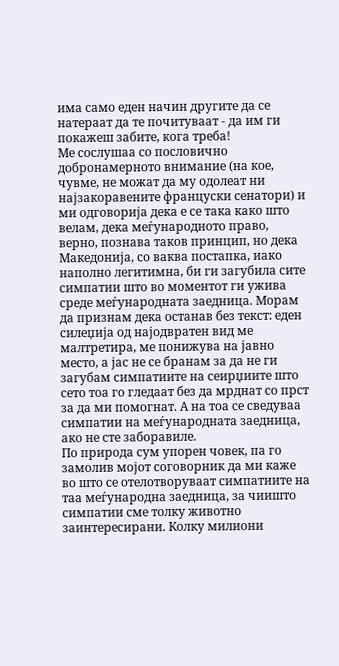има само еден начин другите да се натераат да те почитуваат - да им ги покажеш забите, кога треба!
Ме сослушаа со пословично добронамерното внимание (на кое, чувме, не можат да му одолеат ни најзакоравените француски сенатори) и ми одговорија дека е се така како што велам, дека меѓународното право, верно, познава таков принцип, но дека Македонија, со ваква постапка, иако наполно легитимна, би ги загубила сите симпатии што во моментот ги ужива среде меѓународната заедница. Морам да признам дека останав без текст: еден силеџија од најодвратен вид ме малтретира, ме понижува на јавно место, а јас не се бранам за да не ги загубам симпатиите на сеирџиите што сето тоа го гледаат без да мрднат со прст за да ми помогнат. А на тоа се сведуваа симпатии на меѓународната заедница, ако не сте заборавиле.
По природа сум упорен човек, па го замолив мојот соговорник да ми каже во што се отелотворуваат симпатиите на таа меѓународна заедница, за чиишто симпатии сме толку животно заинтересирани. Колку милиони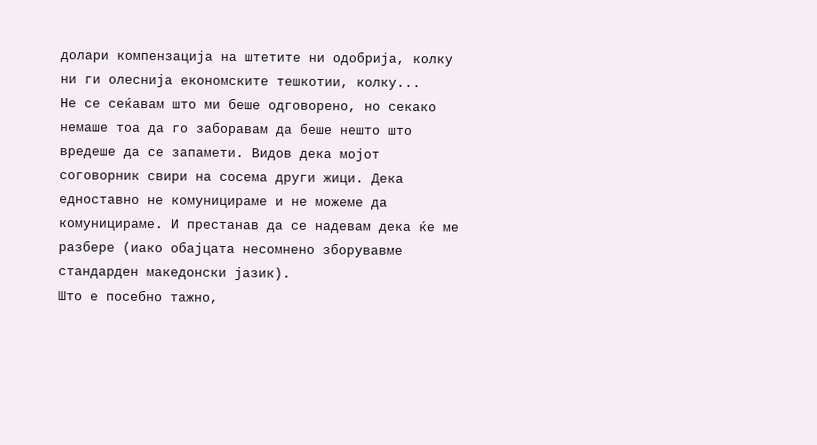долари компензација на штетите ни одобрија, колку ни ги олеснија економските тешкотии, колку...
Не се сеќавам што ми беше одговорено, но секако немаше тоа да го заборавам да беше нешто што вредеше да се запамети. Видов дека мојот соговорник свири на сосема други жици. Дека едноставно не комуницираме и не можеме да комуницираме. И престанав да се надевам дека ќе ме разбере (иако обајцата несомнено зборувавме стандарден македонски јазик).
Што е посебно тажно,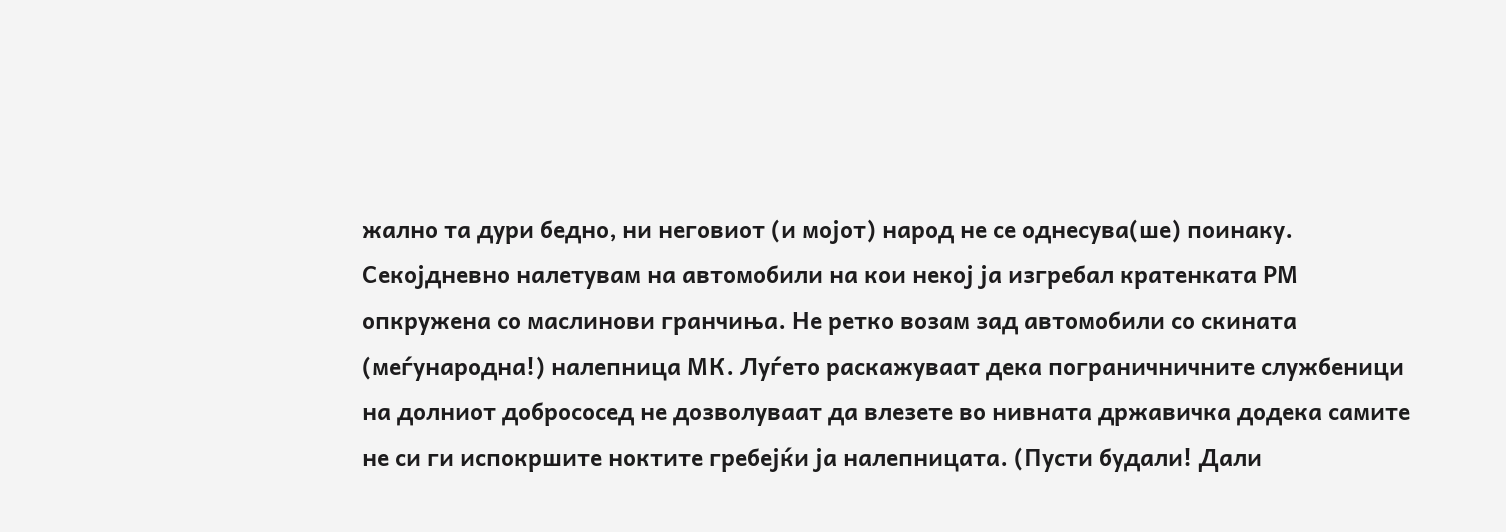жално та дури бедно, ни неговиот (и мојот) народ не се однесува(ше) поинаку. Секојдневно налетувам на автомобили на кои некој ја изгребал кратенката РМ опкружена со маслинови гранчиња. Не ретко возам зад автомобили со скината (меѓународна!) налепница МК. Луѓето раскажуваат дека пограничничните службеници на долниот добрососед не дозволуваат да влезете во нивната државичка додека самите не си ги испокршите ноктите гребејќи ја налепницата. (Пусти будали! Дали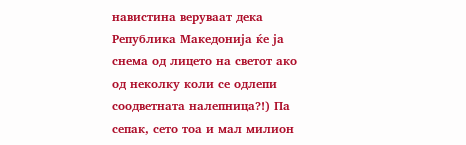навистина веруваат дека Република Македонија ќе ја снема од лицето на светот ако од неколку коли се одлепи соодветната налепница?!) Па сепак, сето тоа и мал милион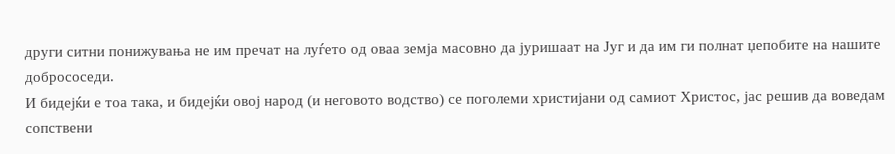други ситни понижувања не им пречат на луѓето од оваа земја масовно да јуришаат на Југ и да им ги полнат џепобите на нашите добрососеди.
И бидејќи е тоа така, и бидејќи овој народ (и неговото водство) се поголеми христијани од самиот Христос, јас решив да воведам сопствени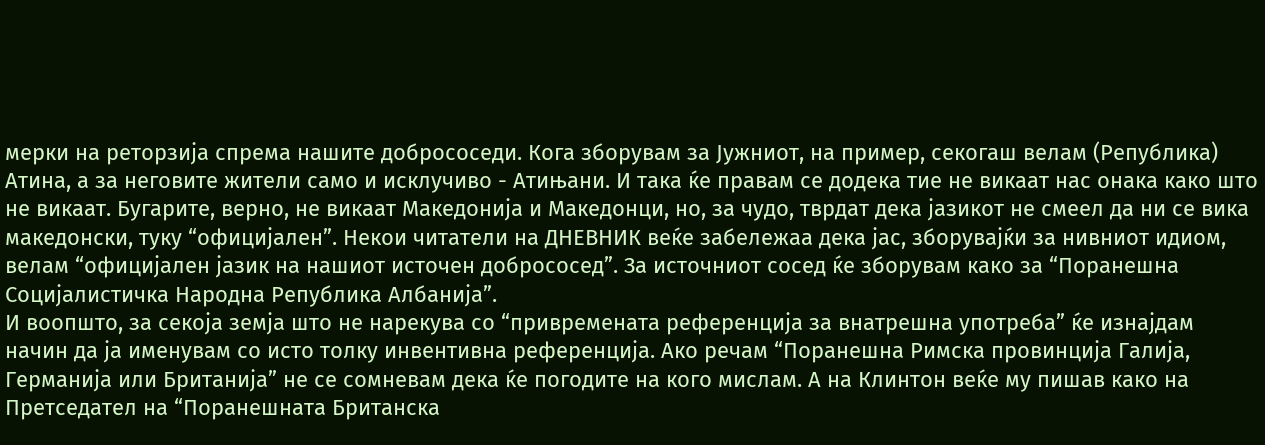мерки на реторзија спрема нашите добрососеди. Кога зборувам за Јужниот, на пример, секогаш велам (Република) Атина, а за неговите жители само и исклучиво - Атињани. И така ќе правам се додека тие не викаат нас онака како што не викаат. Бугарите, верно, не викаат Македонија и Македонци, но, за чудо, тврдат дека јазикот не смеел да ни се вика македонски, туку “официјален”. Некои читатели на ДНЕВНИК веќе забележаа дека јас, зборувајќи за нивниот идиом, велам “официјален јазик на нашиот источен добрососед”. За источниот сосед ќе зборувам како за “Поранешна Социјалистичка Народна Република Албанија”.
И воопшто, за секоја земја што не нарекува со “привремената референција за внатрешна употреба” ќе изнајдам начин да ја именувам со исто толку инвентивна референција. Ако речам “Поранешна Римска провинција Галија, Германија или Британија” не се сомневам дека ќе погодите на кого мислам. А на Клинтон веќе му пишав како на Претседател на “Поранешната Британска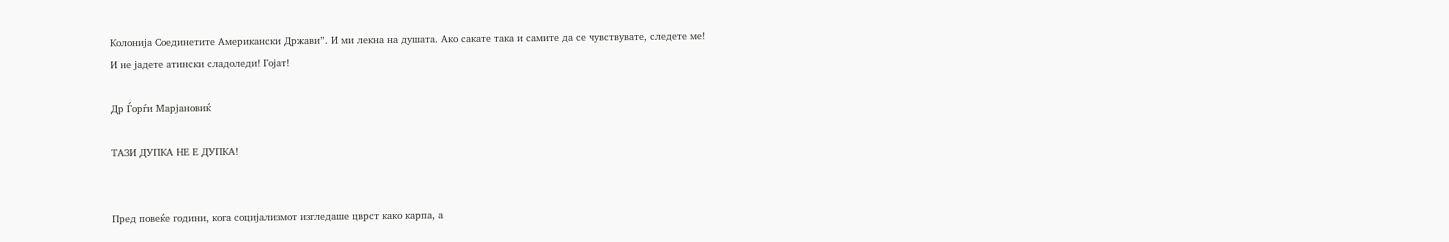Колонија Соединетите Американски Држави”. И ми лекна на душата. Ако сакате така и самите да се чувствувате, следете ме!
И не јадете атински сладоледи! Гојат!

Др Ѓорѓи Марјановиќ

ТАЗИ ДУПКА НЕ Е ДУПКА!


Пред повеќе години, кога социјализмот изгледаше цврст како карпа, а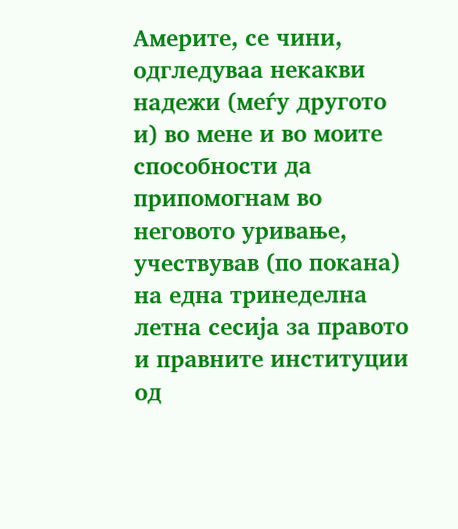Америте, се чини, одгледуваа некакви надежи (меѓу другото и) во мене и во моите способности да припомогнам во неговото уривање, учествував (по покана) на една тринеделна летна сесија за правото и правните институции од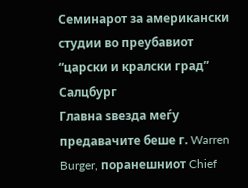Семинарот за американски студии во преубавиот “царски и кралски град” Салцбург
Главна ѕвезда меѓу предавачите беше г. Warren Burger, поранешниот Chief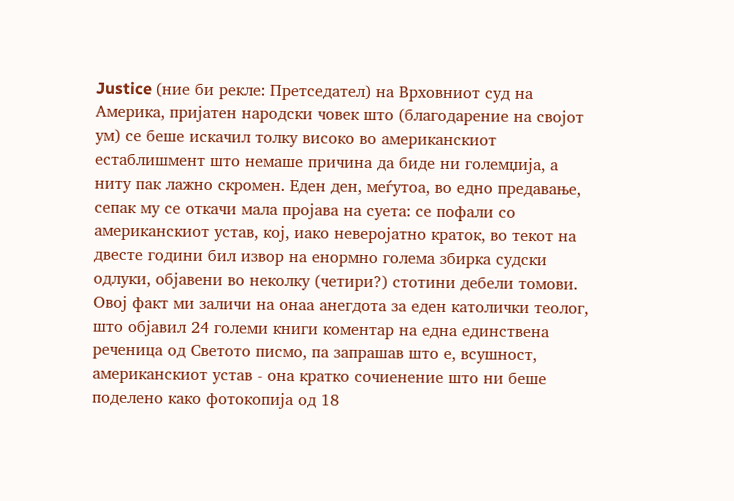Justice (ние би рекле: Претседател) на Врховниот суд на Америка, пријатен народски човек што (благодарение на својот ум) се беше искачил толку високо во американскиот естаблишмент што немаше причина да биде ни големџија, а ниту пак лажно скромен. Еден ден, меѓутоа, во едно предавање, сепак му се откачи мала пројава на суета: се пофали со американскиот устав, кој, иако неверојатно краток, во текот на двесте години бил извор на енормно голема збирка судски одлуки, објавени во неколку (четири?) стотини дебели томови.
Овој факт ми заличи на онаа анегдота за еден католички теолог, што објавил 24 големи книги коментар на една единствена реченица од Светото писмо, па запрашав што е, всушност, американскиот устав - она кратко сочиенение што ни беше поделено како фотокопија од 18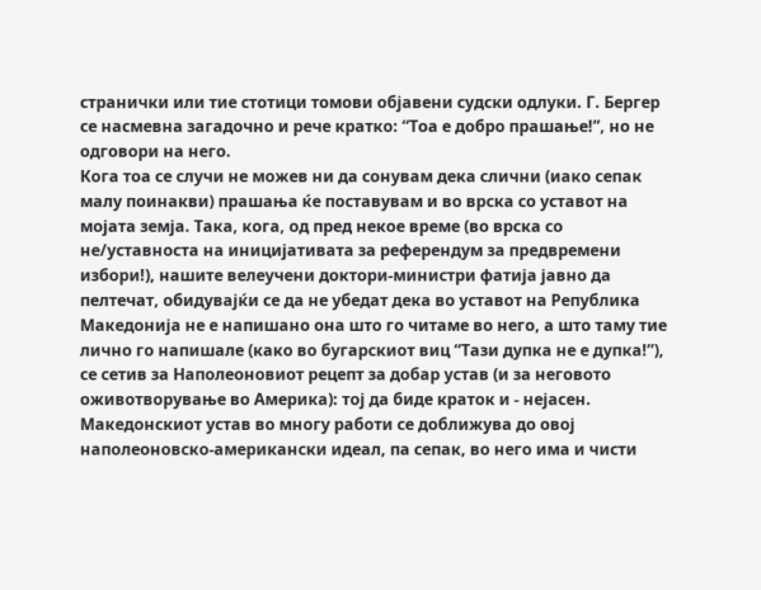странички или тие стотици томови објавени судски одлуки. Г. Бергер се насмевна загадочно и рече кратко: “Тоа е добро прашање!”, но не одговори на него.
Кога тоа се случи не можев ни да сонувам дека слични (иако сепак малу поинакви) прашања ќе поставувам и во врска со уставот на мојата земја. Така, кога, од пред некое време (во врска со не/уставноста на иницијативата за референдум за предвремени избори!), нашите велеучени доктори-министри фатија јавно да пелтечат, обидувајќи се да не убедат дека во уставот на Република Македонија не е напишано она што го читаме во него, а што таму тие лично го напишале (како во бугарскиот виц “Тази дупка не е дупка!”), се сетив за Наполеоновиот рецепт за добар устав (и за неговото оживотворување во Америка): тој да биде краток и - нејасен.
Македонскиот устав во многу работи се доближува до овој наполеоновско-американски идеал, па сепак, во него има и чисти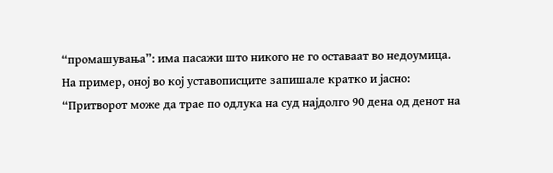“промашувања”: има пасажи што никого не го оставаат во недоумица. На пример, оној во кој уставописците запишале кратко и јасно: “Притворот може да трае по одлука на суд најдолго 90 дена од денот на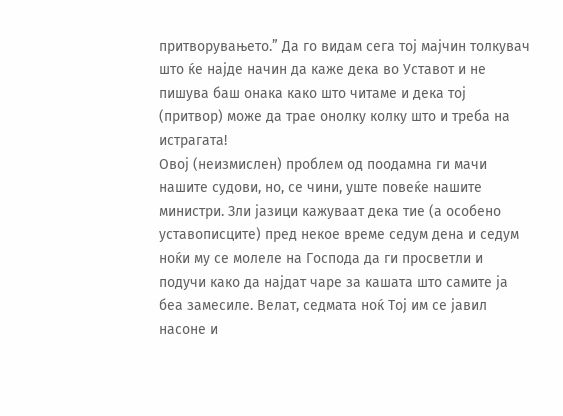притворувањето.” Да го видам сега тој мајчин толкувач што ќе најде начин да каже дека во Уставот и не пишува баш онака како што читаме и дека тој (притвор) може да трае онолку колку што и треба на истрагата!
Овој (неизмислен) проблем од поодамна ги мачи нашите судови, но, се чини, уште повеќе нашите министри. Зли јазици кажуваат дека тие (а особено уставописците) пред некое време седум дена и седум ноќи му се молеле на Господа да ги просветли и подучи како да најдат чаре за кашата што самите ја беа замесиле. Велат, седмата ноќ Тој им се јавил насоне и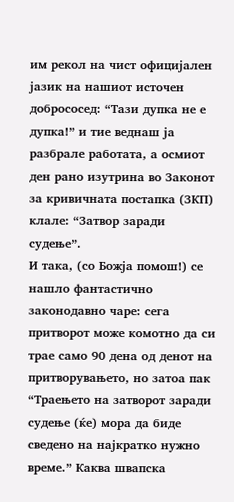им рекол на чист официјален јазик на нашиот источен добрососед: “Тази дупка не е дупка!” и тие веднаш ја разбрале работата, а осмиот ден рано изутрина во Законот за кривичната постапка (ЗКП) клале: “Затвор заради судење”.
И така, (со Божја помош!) се нашло фантастично законодавно чаре: сега притворот може комотно да си трае само 90 дена од денот на притворувањето, но затоа пак “Траењето на затворот заради судење (ќе) мора да биде сведено на најкратко нужно време.” Каква швапска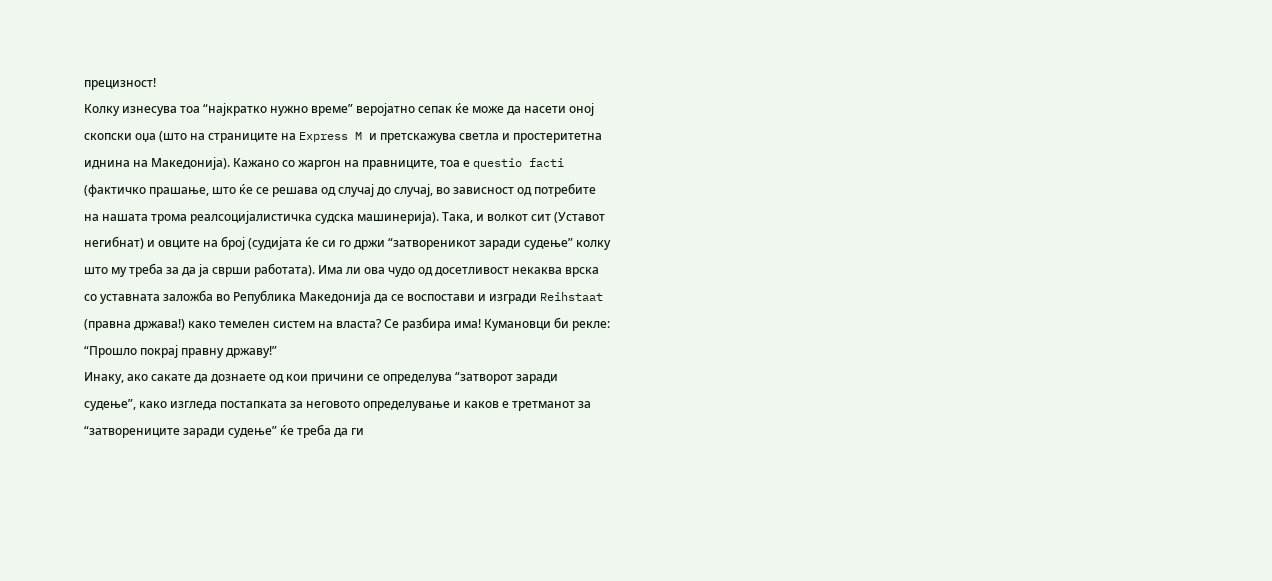прецизност!
Колку изнесува тоа “најкратко нужно време” веројатно сепак ќе може да насети оној скопски оџа (што на страниците на Express M и претскажува светла и простеритетна иднина на Македонија). Кажано со жаргон на правниците, тоа е questio facti (фактичко прашање, што ќе се решава од случај до случај, во зависност од потребите на нашата трома реалсоцијалистичка судска машинерија). Така, и волкот сит (Уставот негибнат) и овците на број (судијата ќе си го држи “затвореникот заради судење” колку што му треба за да ја сврши работата). Има ли ова чудо од досетливост некаква врска со уставната заложба во Република Македонија да се воспостави и изгради Reihstaat (правна држава!) како темелен систем на власта? Се разбира има! Кумановци би рекле: “Прошло покрај правну државу!”
Инаку, ако сакате да дознаете од кои причини се определува “затворот заради судење”, како изгледа постапката за неговото определување и каков е третманот за “затворениците заради судење” ќе треба да ги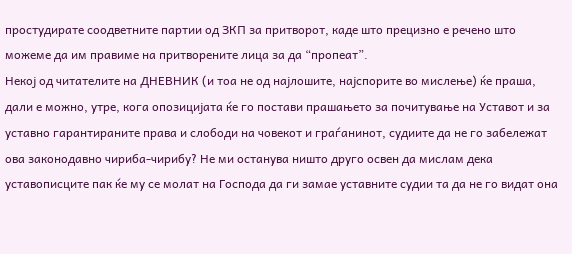простудирате соодветните партии од ЗКП за притворот, каде што прецизно е речено што можеме да им правиме на притворените лица за да “пропеат”.
Некој од читателите на ДНЕВНИК (и тоа не од најлошите, најспорите во мислење) ќе праша, дали е можно, утре, кога опозицијата ќе го постави прашањето за почитување на Уставот и за уставно гарантираните права и слободи на човекот и граѓанинот, судиите да не го забележат ова законодавно чириба-чирибу? Не ми останува ништо друго освен да мислам дека уставописците пак ќе му се молат на Господа да ги замае уставните судии та да не го видат она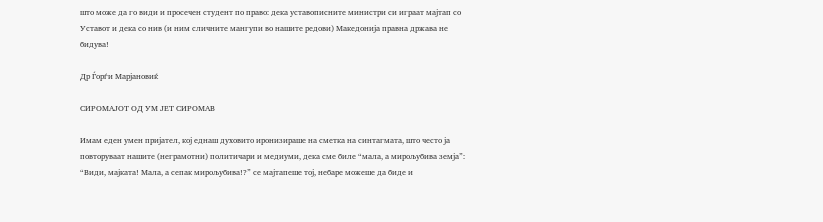што може да го види и просечен студент по право: дека уставописните министри си играат мајтап со Уставот и дека со нив (и ним сличните мангупи во нашите редови) Македонија правна држава не бидува!

Др Ѓорѓи Марјановиќ

СИРОМАЈОТ ОД УМ ЈЕТ СИРОМАВ

Имам еден умен пријател, кој еднаш духовито иронизираше на сметка на синтагмата, што често ја повторуваат нашите (неграмотни) политичари и медиуми, дека сме биле “мала, а мирољубива земја”: “Види, мајката! Мала, а сепак мирољубива!?” се мајтапеше тој, небаре можеше да биде и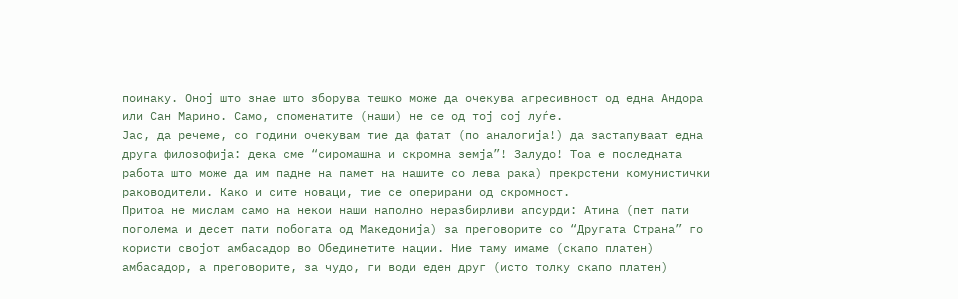поинаку. Оној што знае што зборува тешко може да очекува агресивност од една Андора или Сан Марино. Само, споменатите (наши) не се од тој сој луѓе.
Јас, да речеме, со години очекувам тие да фатат (по аналогија!) да застапуваат една друга филозофија: дека сме “сиромашна и скромна земја”! Залудо! Тоа е последната работа што може да им падне на памет на нашите сo лева рака) прекрстени комунистички раководители. Како и сите новаци, тие се оперирани од скромност.
Притоа не мислам само на некои наши наполно неразбирливи апсурди: Атина (пет пати поголема и десет пати побогата од Македонија) за преговорите со “Другата Страна” го користи својот амбасадор во Обединетите нации. Ние таму имаме (скапо платен) амбасадор, а преговорите, за чудо, ги води еден друг (исто толку скапо платен)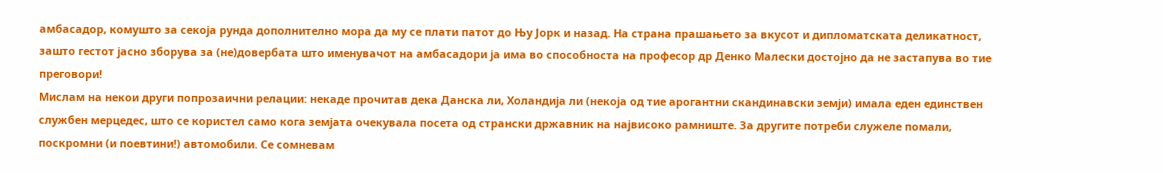амбасадор, комушто за секоја рунда дополнително мора да му се плати патот до Њу Јорк и назад. На страна прашањето за вкусот и дипломатската деликатност, зашто гестот јасно зборува за (не)довербата што именувачот на амбасадори ја има во способноста на професор др Денко Малески достојно да не застапува во тие преговори!
Мислам на некои други попрозаични релации: некаде прочитав дека Данска ли, Холандија ли (некоја од тие арогантни скандинавски земји) имала еден единствен службен мерцедес, што се користел само кога земјата очекувала посета од странски државник на највисоко рамниште. За другите потреби служеле помали, поскромни (и поевтини!) автомобили. Се сомневам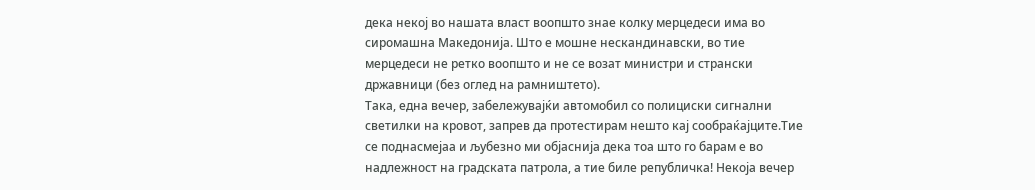дека некој во нашата власт воопшто знае колку мерцедеси има во сиромашна Македонија. Што е мошне нескандинавски, во тие мерцедеси не ретко воопшто и не се возат министри и странски државници (без оглед на рамништето).
Така, една вечер, забележувајќи автомобил со полициски сигнални светилки на кровот, запрев да протестирам нешто кај сообраќајците.Тие се поднасмејаа и љубезно ми објаснија дека тоа што го барам е во надлежност на градската патрола, а тие биле републичка! Некоја вечер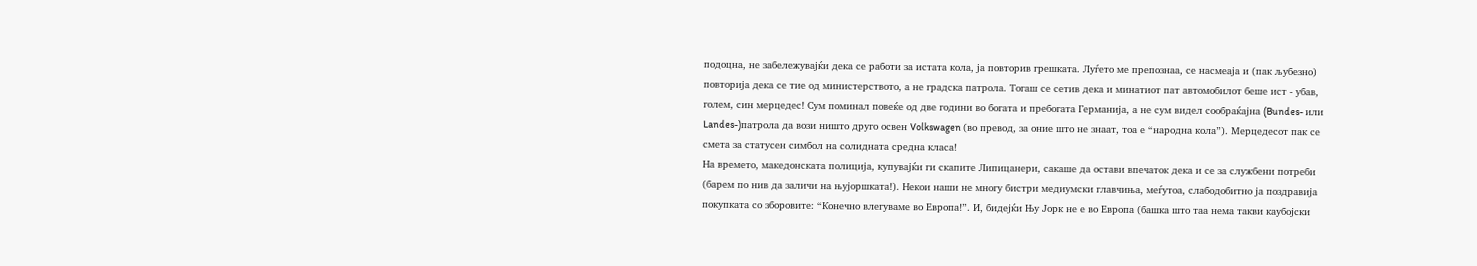подоцна, не забележувајќи дека се работи за истата кола, ја повторив грешката. Луѓето ме препознаа, се насмеаја и (пак љубезно) повторија дека се тие од министерството, а не градска патрола. Тогаш се сетив дека и минатиот пат автомобилот беше ист - убав, голем, син мерцедес! Сум поминал повеќе од две години во богата и пребогата Германија, а не сум видел сообраќајна (Bundes- или Landes-)патрола да вози ништо друго освен Volkswagen (во превод, за оние што не знаат, тоа е “народна кола”). Мерцедесот пак се смета за статусен симбол на солидната средна класа!
На времето, македонската полиција, купувајќи ги скапите Липицанери, сакаше да остави впечаток дека и се за службени потреби (барем по нив да заличи на њујоршката!). Некои наши не многу бистри медиумски главчиња, меѓутоа, слабодобитно ја поздравија покупката со зборовите: “Конечно влегуваме во Европа!”. И, бидејќи Њу Јорк не е во Европа (башка што таа нема такви каубојски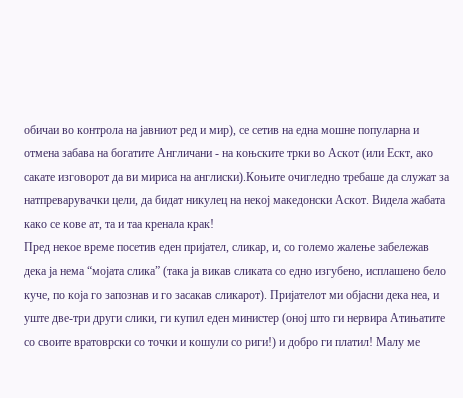обичаи во контрола на јавниот ред и мир), се сетив на една мошне популарна и отмена забава на богатите Англичани - на коњските трки во Аскот (или Ескт, ако сакате изговорот да ви мириса на англиски).Коњите очигледно требаше да служат за натпреварувачки цели, да бидат никулец на некој македонски Аскот. Видела жабата како се кове ат, та и таа кренала крак!
Пред некое време посетив еден пријател, сликар, и, со големо жалење забележав дека ја нема “мојата слика” (така ја викав сликата со едно изгубено, исплашено бело куче, по која го запознав и го засакав сликарот). Пријателот ми објасни дека неа, и уште две-три други слики, ги купил еден министер (оној што ги нервира Атињатите со своите вратоврски со точки и кошули со риги!) и добро ги платил! Малу ме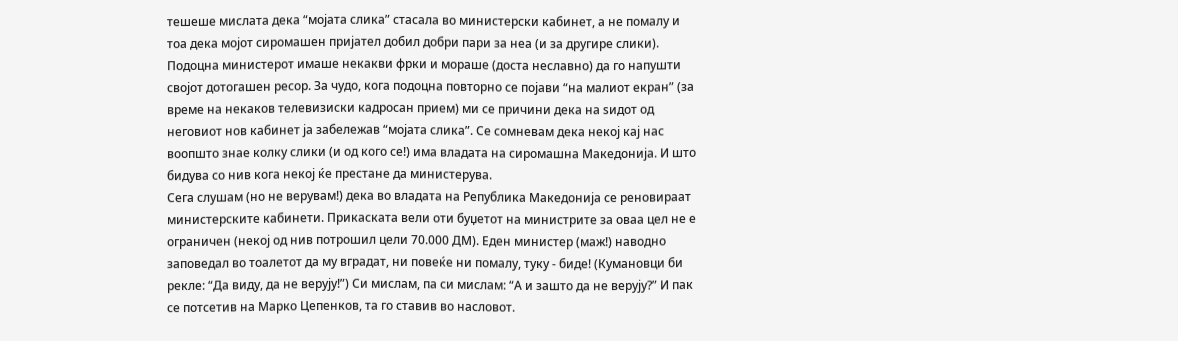тешеше мислата дека “мојата слика” стасала во министерски кабинет, а не помалу и тоа дека мојот сиромашен пријател добил добри пари за неа (и за другире слики). Подоцна министерот имаше некакви фрки и мораше (доста неславно) да го напушти својот дотогашен ресор. За чудо, кога подоцна повторно се појави “на малиот екран” (за време на некаков телевизиски кадросан прием) ми се причини дека на ѕидот од неговиот нов кабинет ја забележав “мојата слика”. Се сомневам дека некој кај нас воопшто знае колку слики (и од кого се!) има владата на сиромашна Македонија. И што бидува со нив кога некој ќе престане да министерува.
Сега слушам (но не верувам!) дека во владата на Република Македонија се реновираат министерските кабинети. Прикаската вели оти буџетот на министрите за оваа цел не е ограничен (некој од нив потрошил цели 70.000 ДМ). Еден министер (маж!) наводно заповедал во тоалетот да му вградат, ни повеќе ни помалу, туку - биде! (Кумановци би рекле: “Да виду, да не верују!”) Си мислам, па си мислам: “А и зашто да не верују?” И пак се потсетив на Марко Цепенков, та го ставив во насловот.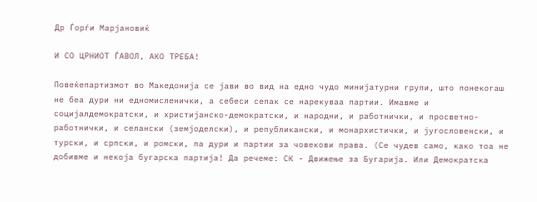Др Ѓорѓи Марјановиќ

И СО ЦРНИОТ ЃАВОЛ, АКО ТРЕБА!

Повеќепартизмот во Македонија се јави во вид на едно чудо минијатурни групи, што понекогаш не беа дури ни едномисленички, а себеси сепак се нарекуваа партии. Имавме и социјалдемократски, и христијанско-демократски, и народни, и работнички, и просветно-работнички, и селански (земјоделски), и републикански, и монархистички, и југословенски, и турски, и српски, и ромски, па дури и партии за човекови права. (Се чудев само, како тоа не добивме и некоја бугарска партија! Да речеме: СК - Движење за Бугарија. Или Демократска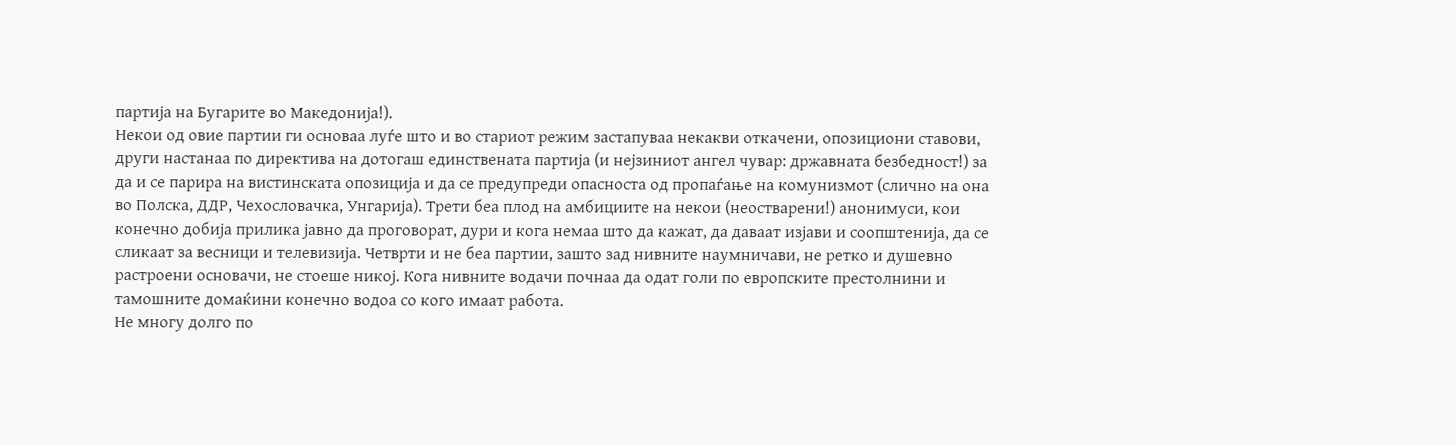партија на Бугарите во Македонија!).
Некои од овие партии ги основаа луѓе што и во стариот режим застапуваа некакви откачени, опозициони ставови, други настанаа по директива на дотогаш единствената партија (и нејзиниот ангел чувар: државната безбедност!) за да и се парира на вистинската опозиција и да се предупреди опасноста од пропаѓање на комунизмот (слично на она во Полска, ДДР, Чехословачка, Унгарија). Трети беа плод на амбициите на некои (неостварени!) анонимуси, кои конечно добија прилика јавно да проговорат, дури и кога немаа што да кажат, да даваат изјави и соопштенија, да се сликаат за весници и телевизија. Четврти и не беа партии, зашто зад нивните наумничави, не ретко и душевно растроени основачи, не стоеше никој. Кога нивните водачи почнаа да одат голи по европските престолнини и тамошните домаќини конечно водоа со кого имаат работа.
Не многу долго по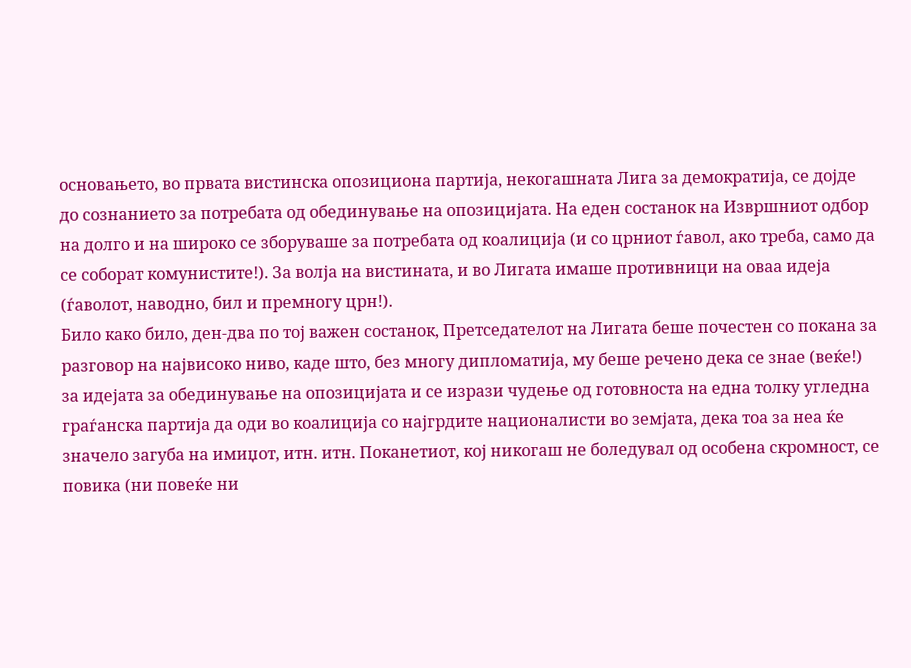основањето, во првата вистинска опозициона партија, некогашната Лига за демократија, се дојде до сознанието за потребата од обединување на опозицијата. На еден состанок на Извршниот одбор на долго и на широко се зборуваше за потребата од коалиција (и со црниот ѓавол, ако треба, само да се соборат комунистите!). За волја на вистината, и во Лигата имаше противници на оваа идеја (ѓаволот, наводно, бил и премногу црн!).
Било како било, ден-два по тој важен состанок, Претседателот на Лигата беше почестен со покана за разговор на највисоко ниво, каде што, без многу дипломатија, му беше речено дека се знае (веќе!) за идејата за обединување на опозицијата и се изрази чудење од готовноста на една толку угледна граѓанска партија да оди во коалиција со најгрдите националисти во земјата, дека тоа за неа ќе значело загуба на имиџот, итн. итн. Поканетиот, кој никогаш не боледувал од особена скромност, се повика (ни повеќе ни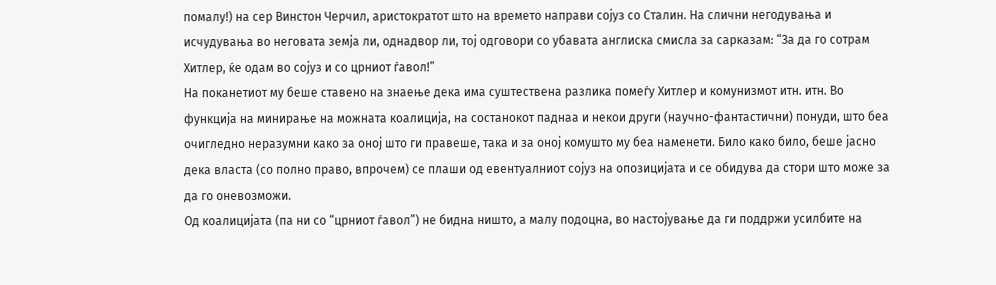помалу!) на сер Винстон Черчил, аристократот што на времето направи сојуз со Сталин. На слични негодувања и исчудувања во неговата земја ли, однадвор ли, тој одговори со убавата англиска смисла за сарказам: “За да го сотрам Хитлер, ќе одам во сојуз и со црниот ѓавол!”
На поканетиот му беше ставено на знаење дека има суштествена разлика помеѓу Хитлер и комунизмот итн. итн. Во функција на минирање на можната коалиција, на состанокот паднаа и некои други (научно-фантастични) понуди, што беа очигледно неразумни како за оној што ги правеше, така и за оној комушто му беа наменети. Било како било, беше јасно дека власта (со полно право, впрочем) се плаши од евентуалниот сојуз на опозицијата и се обидува да стори што може за да го оневозможи.
Од коалицијата (па ни со “црниот ѓавол”) не бидна ништо, а малу подоцна, во настојување да ги поддржи усилбите на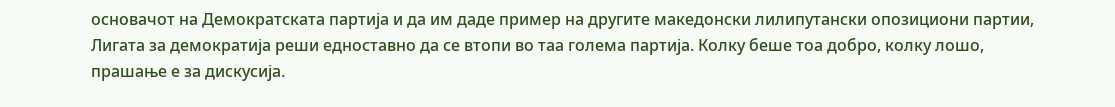основачот на Демократската партија и да им даде пример на другите македонски лилипутански опозициони партии, Лигата за демократија реши едноставно да се втопи во таа голема партија. Колку беше тоа добро, колку лошо, прашање е за дискусија.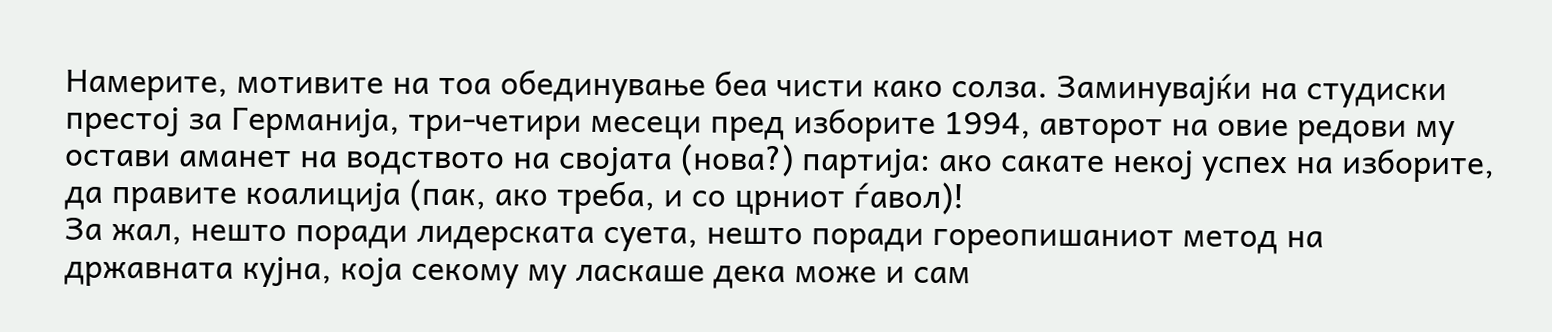Намерите, мотивите на тоа обединување беа чисти како солза. Заминувајќи на студиски престој за Германија, три-четири месеци пред изборите 1994, авторот на овие редови му остави аманет на водството на својата (нова?) партија: ако сакате некој успех на изборите, да правите коалиција (пак, ако треба, и со црниот ѓавол)!
За жал, нешто поради лидерската суета, нешто поради гореопишаниот метод на државната кујна, која секому му ласкаше дека може и сам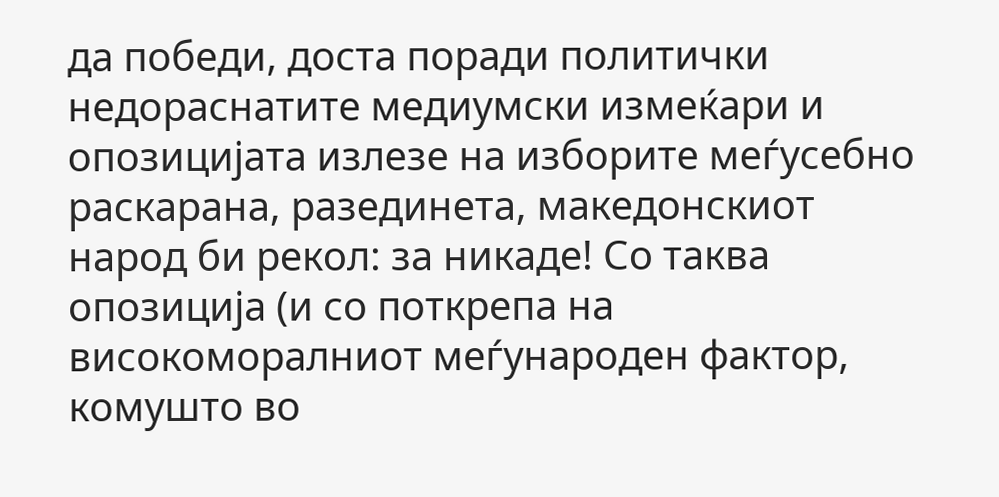да победи, доста поради политички недораснатите медиумски измеќари и опозицијата излезе на изборите меѓусебно раскарана, разединета, македонскиот народ би рекол: за никаде! Со таква опозиција (и со поткрепа на високоморалниот меѓународен фактор, комушто во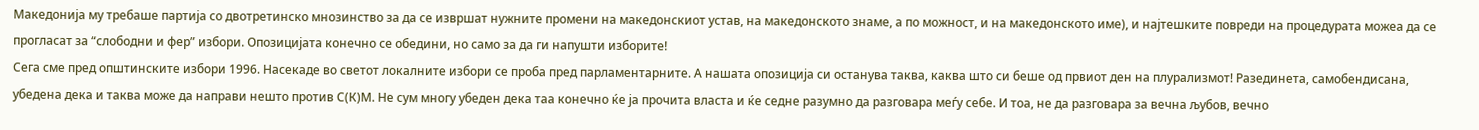Македонија му требаше партија со двотретинско мнозинство за да се извршат нужните промени на македонскиот устав, на македонското знаме, а по можност, и на македонското име), и најтешките повреди на процедурата можеа да се прогласат за “слободни и фер” избори. Опозицијата конечно се обедини, но само за да ги напушти изборите!
Сега сме пред општинските избори 1996. Насекаде во светот локалните избори се проба пред парламентарните. А нашата опозиција си останува таква, каква што си беше од првиот ден на плурализмот! Разединета, самобендисана, убедена дека и таква може да направи нешто против С(К)М. Не сум многу убеден дека таа конечно ќе ја прочита власта и ќе седне разумно да разговара меѓу себе. И тоа, не да разговара за вечна љубов, вечно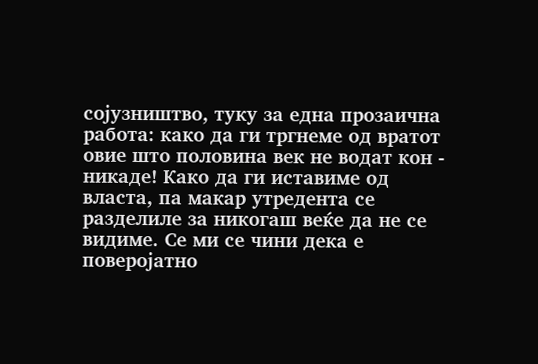сојузништво, туку за една прозаична работа: како да ги тргнеме од вратот овие што половина век не водат кон - никаде! Како да ги иставиме од власта, па макар утредента се разделиле за никогаш веќе да не се видиме. Се ми се чини дека е поверојатно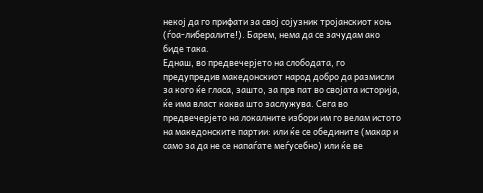некој да го прифати за свој сојузник тројанскиот коњ (ѓоа-либералите!). Барем, нема да се зачудам ако биде така.
Еднаш, во предвечерјето на слободата, го предупредив македонскиот народ добро да размисли за кого ќе гласа, зашто, за прв пат во својата историја, ќе има власт каква што заслужува. Сега во предвечерјето на локалните избори им го велам истото на македонските партии: или ќе се обедините (макар и само за да не се напаѓате меѓусебно) или ќе ве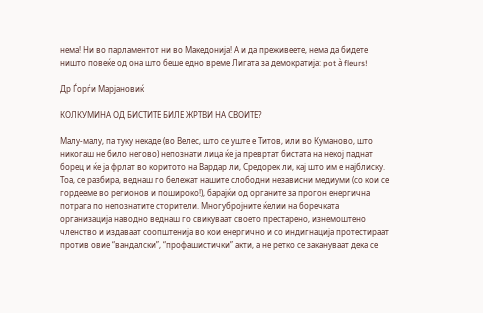нема! Ни во парламентот ни во Македонија! А и да преживеете, нема да бидете ништо повеќе од она што беше едно време Лигата за демократија: pot à fleurs!

Др Ѓорѓи Марјановиќ

КОЛКУМИНА ОД БИСТИТЕ БИЛЕ ЖРТВИ НА СВОИТЕ?

Малу-малу, па туку некаде (во Велес, што се уште е Титов, или во Куманово, што никогаш не било негово) непознати лица ќе ја превртат бистата на некој паднат борец и ќе ја фрлат во коритото на Вардар ли, Средорек ли, кај што им е најблиску. Тоа, се разбира, веднаш го бележат нашите слободни независни медиуми (со кои се гордееме во регионов и пошироко!), барајќи од органите за прогон енергична потрага по непознатите сторители. Многубројните ќелии на боречката организација наводно веднаш го свикуваат своето престарено, изнемоштено членство и издаваат соопштенија во кои енергично и со индигнација протестираат против овие “вандалски”, “профашистички” акти, а не ретко се закануваат дека се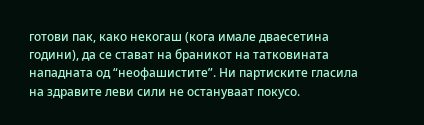готови пак, како некогаш (кога имале дваесетина години), да се стават на браникот на татковината нападната од “неофашистите”. Ни партиските гласила на здравите леви сили не остануваат покусо.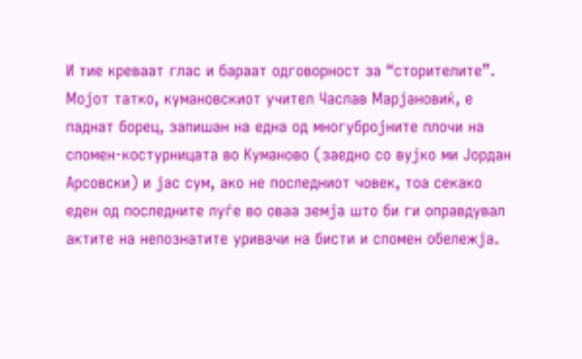И тие креваат глас и бараат одговорност за “сторителите”.
Мојот татко, кумановскиот учител Часлав Марјановиќ, е паднат борец, запишан на една од многубројните плочи на спомен-костурницата во Куманово (заедно со вујко ми Јордан Арсовски) и јас сум, ако не последниот човек, тоа секако еден од последните луѓе во оваа земја што би ги оправдувал актите на непознатите уривачи на бисти и спомен обележја.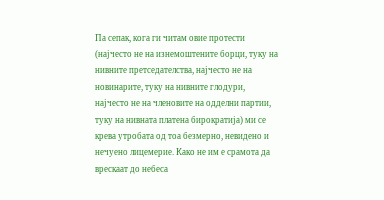Па сепак, кога ги читам овие протести (најчесто не на изнемоштените борци, туку на нивните претседателства, најчесто не на новинарите, туку на нивните глодури, најчесто не на членовите на одделни партии, туку на нивната платена бирократија) ми се крева утробата од тоа безмерно, невидено и нечуено лицемерие. Како не им е срамота да врескаат до небеса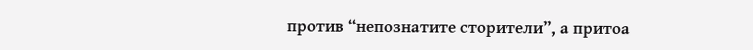против “непознатите сторители”, а притоа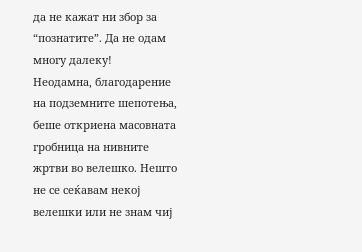да не кажат ни збор за “познатите”. Да не одам многу далеку!
Неодамна, благодарение на подземните шепотења, беше откриена масовната гробница на нивните жртви во велешко. Нешто не се сеќавам некој велешки или не знам чиј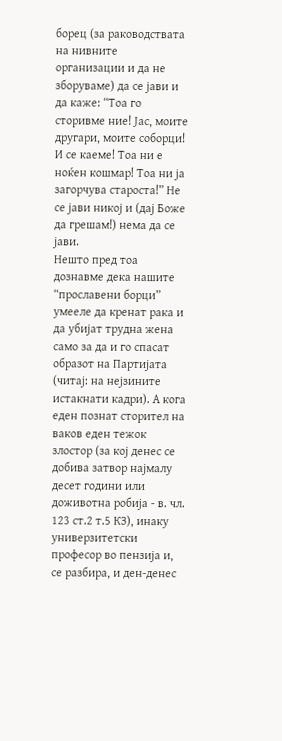борец (за раководствата на нивните организации и да не зборуваме) да се јави и да каже: “Тоа го сторивме ние! Јас, моите другари, моите соборци! И се каеме! Тоа ни е ноќен кошмар! Тоа ни ја загорчува староста!” Не се јави никој и (дај Боже да грешам!) нема да се јави.
Нешто пред тоа дознавме дека нашите “прославени борци” умееле да кренат рака и да убијат трудна жена само за да и го спасат образот на Партијата (читај: на нејзините истакнати кадри). А кога еден познат сторител на ваков еден тежок злостор (за кој денес се добива затвор најмалу десет години или доживотна робија - в. чл. 123 ст.2 т.5 КЗ), инаку универзитетски професор во пензија и, се разбира, и ден-денес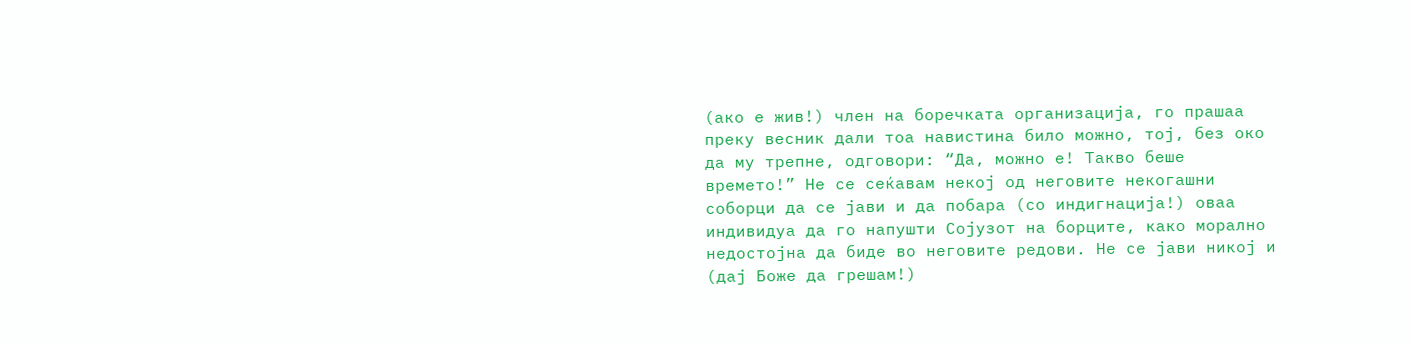(ако е жив!) член на боречката организација, го прашаа преку весник дали тоа навистина било можно, тој, без око да му трепне, одговори: “Да, можно е! Такво беше времето!” Не се сеќавам некој од неговите некогашни соборци да се јави и да побара (со индигнација!) оваа индивидуа да го напушти Сојузот на борците, како морално недостојна да биде во неговите редови. Не се јави никој и (дај Боже да грешам!)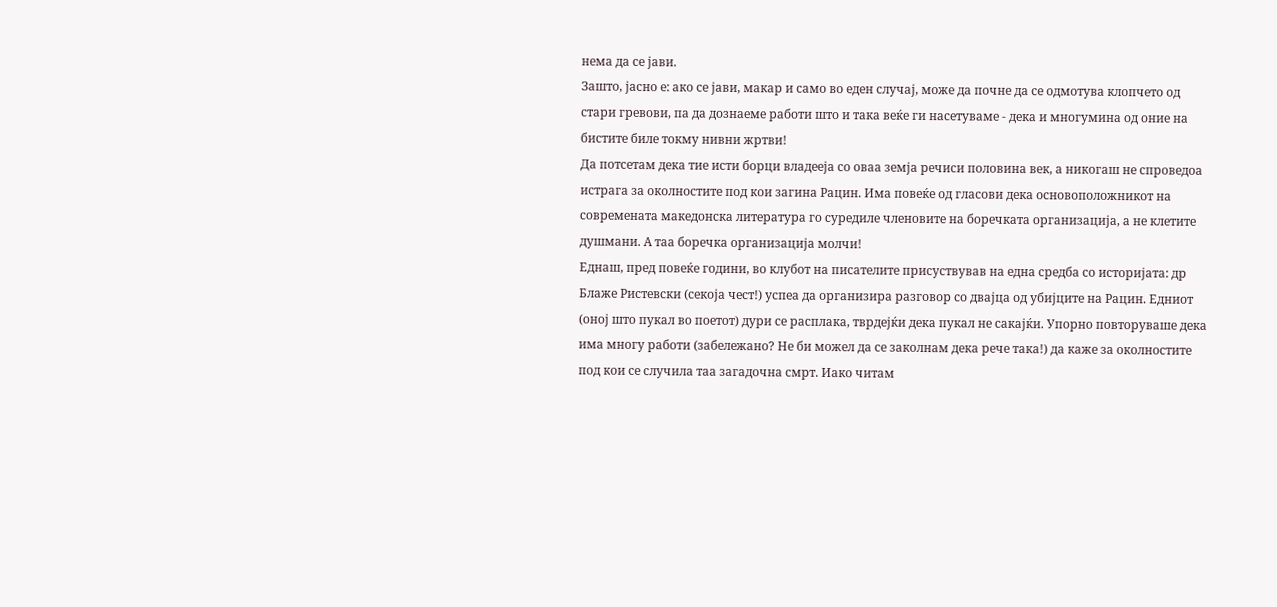нема да се јави.
Зашто, јасно е: ако се јави, макар и само во еден случај, може да почне да се одмотува клопчето од стари гревови, па да дознаеме работи што и така веќе ги насетуваме - дека и многумина од оние на бистите биле токму нивни жртви!
Да потсетам дека тие исти борци владееја со оваа земја речиси половина век, а никогаш не спроведоа истрага за околностите под кои загина Рацин. Има повеќе од гласови дека основоположникот на современата македонска литература го суредиле членовите на боречката организација, а не клетите душмани. А таа боречка организација молчи!
Еднаш, пред повеќе години, во клубот на писателите присуствував на една средба со историјата: др Блаже Ристевски (секоја чест!) успеа да организира разговор со двајца од убијците на Рацин. Едниот (оној што пукал во поетот) дури се расплака, тврдејќи дека пукал не сакајќи. Упорно повторуваше дека има многу работи (забележано? Не би можел да се заколнам дека рече така!) да каже за околностите под кои се случила таа загадочна смрт. Иако читам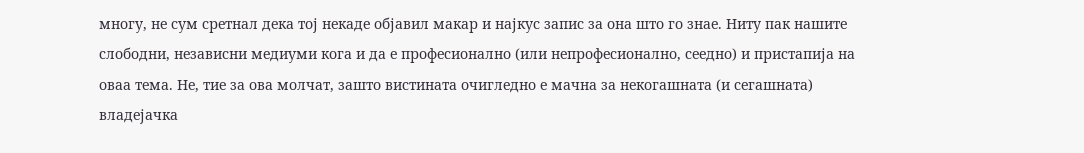многу, не сум сретнал дека тој некаде објавил макар и најкус запис за она што го знае. Ниту пак нашите слободни, независни медиуми кога и да е професионално (или непрофесионално, сеедно) и пристапија на оваа тема. Не, тие за ова молчат, зашто вистината очигледно е мачна за некогашната (и сегашната) владејачка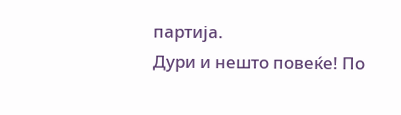партија.
Дури и нешто повеќе! По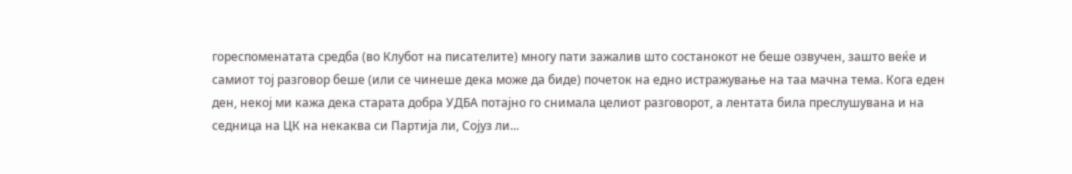гореспоменатата средба (во Клубот на писателите) многу пати зажалив што состанокот не беше озвучен, зашто веќе и самиот тој разговор беше (или се чинеше дека може да биде) почеток на едно истражување на таа мачна тема. Кога еден ден, некој ми кажа дека старата добра УДБА потајно го снимала целиот разговорот, а лентата била преслушувана и на седница на ЦК на некаква си Партија ли, Сојуз ли...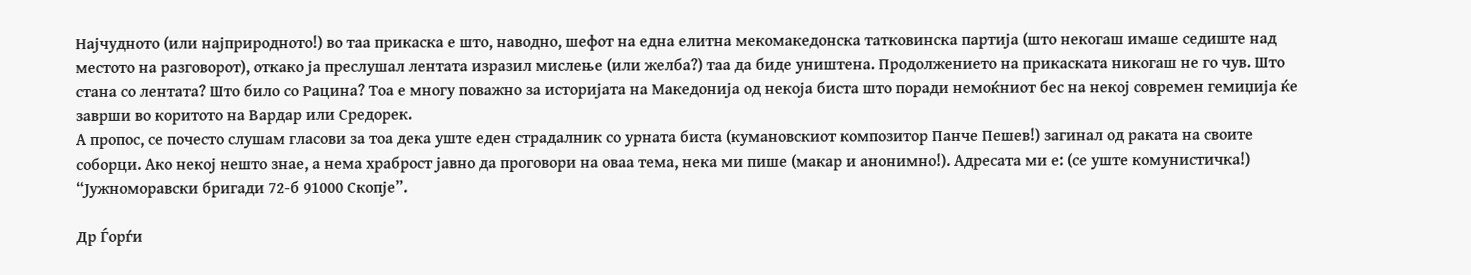Најчудното (или најприродното!) во таа прикаска е што, наводно, шефот на една елитна мекомакедонска татковинска партија (што некогаш имаше седиште над местото на разговорот), откако ја преслушал лентата изразил мислење (или желба?) таа да биде уништена. Продолжението на прикаската никогаш не го чув. Што стана со лентата? Што било со Рацина? Тоа е многу поважно за историјата на Македонија од некоја биста што поради немоќниот бес на некој современ гемиџија ќе заврши во коритото на Вардар или Средорек.
А пропос, се почесто слушам гласови за тоа дека уште еден страдалник со урната биста (кумановскиот композитор Панче Пешев!) загинал од раката на своите соборци. Ако некој нешто знае, а нема храброст јавно да проговори на оваа тема, нека ми пише (макар и анонимно!). Адресата ми е: (се уште комунистичка!) “Јужноморавски бригади 72-б 91000 Скопје”.

Др Ѓорѓи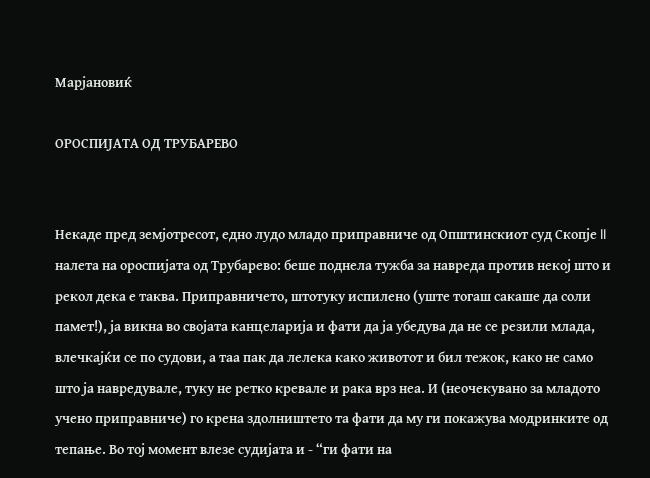Марјановиќ

ОРОСПИЈАТА ОД ТРУБАРЕВО


Некаде пред земјотресот, едно лудо младо приправниче од Општинскиот суд Скопје II налета на ороспијата од Трубарево: беше поднела тужба за навреда против некој што и рекол дека е таква. Приправничето, штотуку испилено (уште тогаш сакаше да соли памет!), ја викна во својата канцеларија и фати да ја убедува да не се резили млада, влечкајќи се по судови, а таа пак да лелека како животот и бил тежок, како не само што ја навредувале, туку не ретко кревале и рака врз неа. И (неочекувано за младото учено приправниче) го крена здолништето та фати да му ги покажува модринките од тепање. Во тој момент влезе судијата и - “ги фати на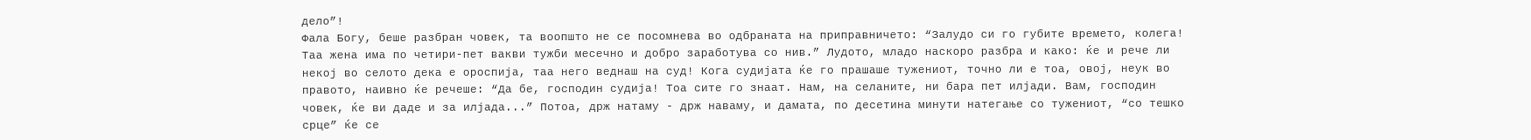дело”!
Фала Богу, беше разбран човек, та воопшто не се посомнева во одбраната на приправничето: “Залудо си го губите времето, колега! Таа жена има по четири-пет вакви тужби месечно и добро заработува со нив.” Лудото, младо наскоро разбра и како: ќе и рече ли некој во селото дека е ороспија, таа него веднаш на суд! Кога судијата ќе го прашаше тужениот, точно ли е тоа, овој, неук во правото, наивно ќе речеше: “Да бе, господин судија! Тоа сите го знаат. Нам, на селаните, ни бара пет илјади. Вам, господин човек, ќе ви даде и за илјада...” Потоа, држ натаму - држ наваму, и дамата, по десетина минути натегање со тужениот, “со тешко срце” ќе се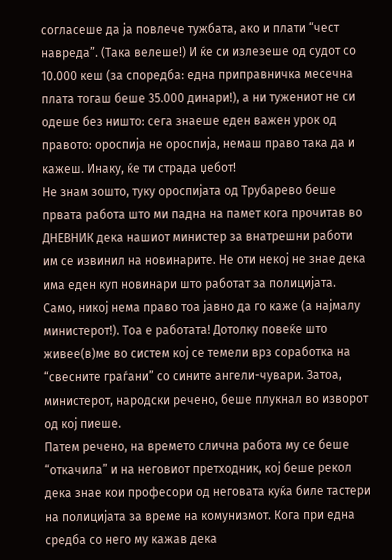согласеше да ја повлече тужбата, ако и плати “чест навреда”. (Така велеше!) И ќе си излезеше од судот со 10.000 кеш (за споредба: една приправничка месечна плата тогаш беше 35.000 динари!), а ни тужениот не си одеше без ништо: сега знаеше еден важен урок од правото: ороспија не ороспија, немаш право така да и кажеш. Инаку, ќе ти страда џебот!
Не знам зошто, туку ороспијата од Трубарево беше првата работа што ми падна на памет кога прочитав во ДНЕВНИК дека нашиот министер за внатрешни работи им се извинил на новинарите. Не оти некој не знае дека има еден куп новинари што работат за полицијата. Само, никој нема право тоа јавно да го каже (а најмалу министерот!). Тоа е работата! Дотолку повеќе што живее(в)ме во систем кој се темели врз соработка на “свесните граѓани” со сините ангели-чувари. Затоа, министерот, народски речено, беше плукнал во изворот од кој пиеше.
Патем речено, на времето слична работа му се беше “откачила” и на неговиот претходник, кој беше рекол дека знае кои професори од неговата куќа биле тастери на полицијата за време на комунизмот. Кога при една средба со него му кажав дека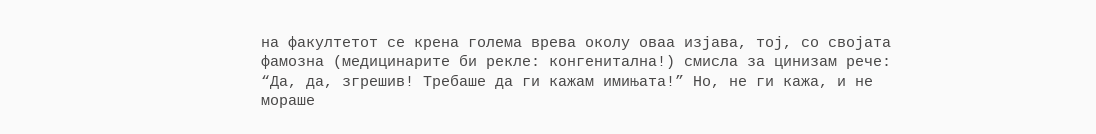на факултетот се крена голема врева околу оваа изјава, тој, со својата фамозна (медицинарите би рекле: конгенитална!) смисла за цинизам рече: “Да, да, згрешив! Требаше да ги кажам имињата!” Но, не ги кажа, и не мораше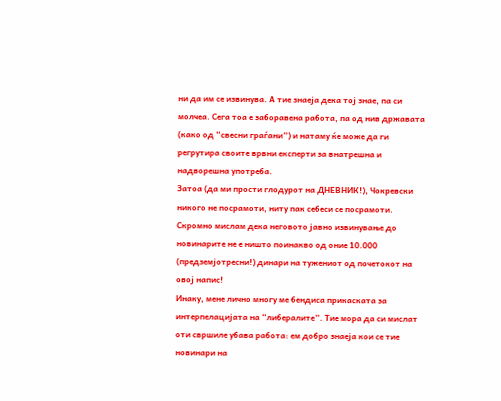ни да им се извинува. А тие знаеја дека тој знае, па си молчеа. Сега тоа е заборавена работа, па од нив државата (како од “свесни граѓани”) и натаму ќе може да ги регрутира своите врвни експерти за внатрешна и надворешна употреба.
Затоа (да ми прости глодурот на ДНЕВНИК!), Чокревски никого не посрамоти, ниту пак себеси се посрамоти. Скромно мислам дека неговото јавно извинување до новинарите не е ништо поинакво од оние 10.000 (предземјотресни!) динари на тужениот од почетокот на овој напис!
Инаку, мене лично многу ме бендиса прикаската за интерпелацијата на “либералите”. Тие мора да си мислат оти свршиле убава работа: ем добро знаеја кои се тие новинари на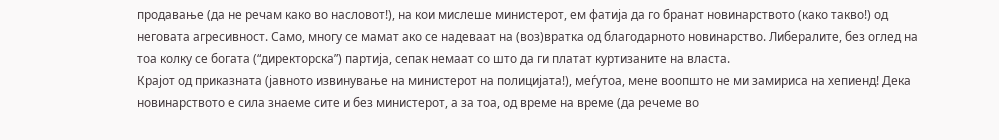продавање (да не речам како во насловот!), на кои мислеше министерот, ем фатија да го бранат новинарството (како такво!) од неговата агресивност. Само, многу се мамат ако се надеваат на (воз)вратка од благодарното новинарство. Либералите, без оглед на тоа колку се богата (“директорска”) партија, сепак немаат со што да ги платат куртизаните на власта.
Крајот од приказната (јавното извинување на министерот на полицијата!), меѓутоа, мене воопшто не ми замириса на хепиенд! Дека новинарството е сила знаеме сите и без министерот, а за тоа, од време на време (да речеме во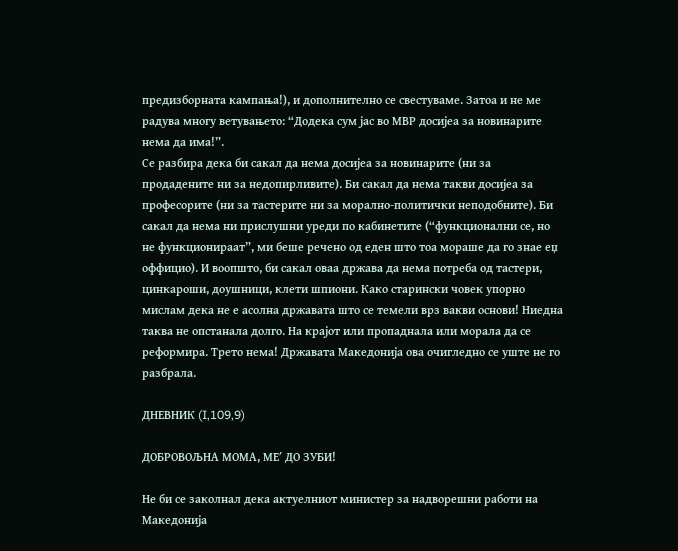предизборната кампања!), и дополнително се свестуваме. Затоа и не ме радува многу ветувањето: “Додека сум јас во МВР досијеа за новинарите нема да има!”.
Се разбира дека би сакал да нема досијеа за новинарите (ни за продадените ни за недопирливите). Би сакал да нема такви досијеа за професорите (ни за тастерите ни за морално-политички неподобните). Би сакал да нема ни прислушни уреди по кабинетите (“функционални се, но не функционираат”, ми беше речено од еден што тоа мораше да го знае еџ оффицио). И воопшто, би сакал оваа држава да нема потреба од тастери, цинкароши, доушници, клети шпиони. Како старински човек упорно мислам дека не е асолна државата што се темели врз вакви основи! Ниедна таква не опстанала долго. На крајот или пропаднала или морала да се реформира. Трето нема! Државата Македонија ова очигледно се уште не го разбрала.

ДНЕВНИК (I,109,9)

ДОБРОВОЉНА МОМА, МЕ′ ДО ЗУБИ!

Не би се заколнал дека актуелниот министер за надворешни работи на Македонија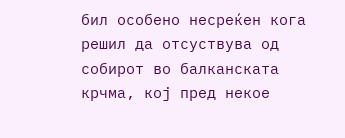бил особено несреќен кога решил да отсуствува од собирот во балканската крчма, кој пред некое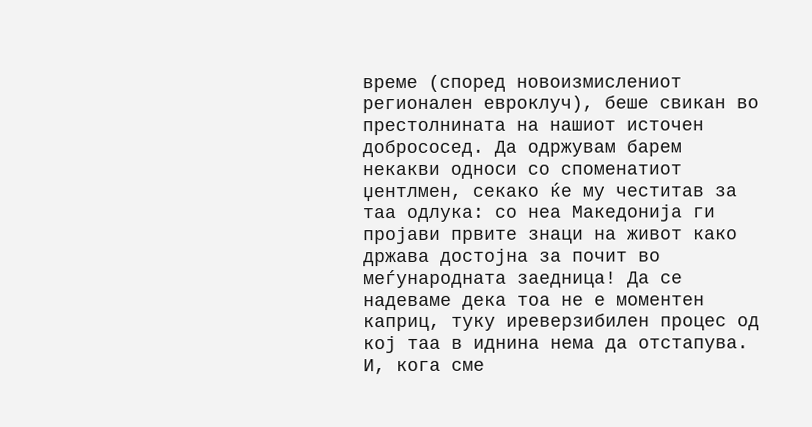време (според новоизмислениот регионален евроклуч), беше свикан во престолнината на нашиот источен добрососед. Да одржувам барем некакви односи со споменатиот џентлмен, секако ќе му честитав за таа одлука: со неа Македонија ги пројави првите знаци на живот како држава достојна за почит во меѓународната заедница! Да се надеваме дека тоа не е моментен каприц, туку иреверзибилен процес од кој таа в иднина нема да отстапува.
И, кога сме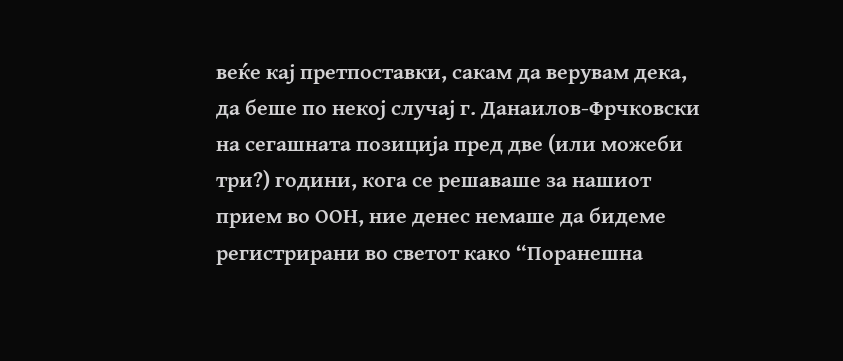веќе кај претпоставки, сакам да верувам дека, да беше по некој случај г. Данаилов-Фрчковски на сегашната позиција пред две (или можеби три?) години, кога се решаваше за нашиот прием во ООН, ние денес немаше да бидеме регистрирани во светот како “Поранешна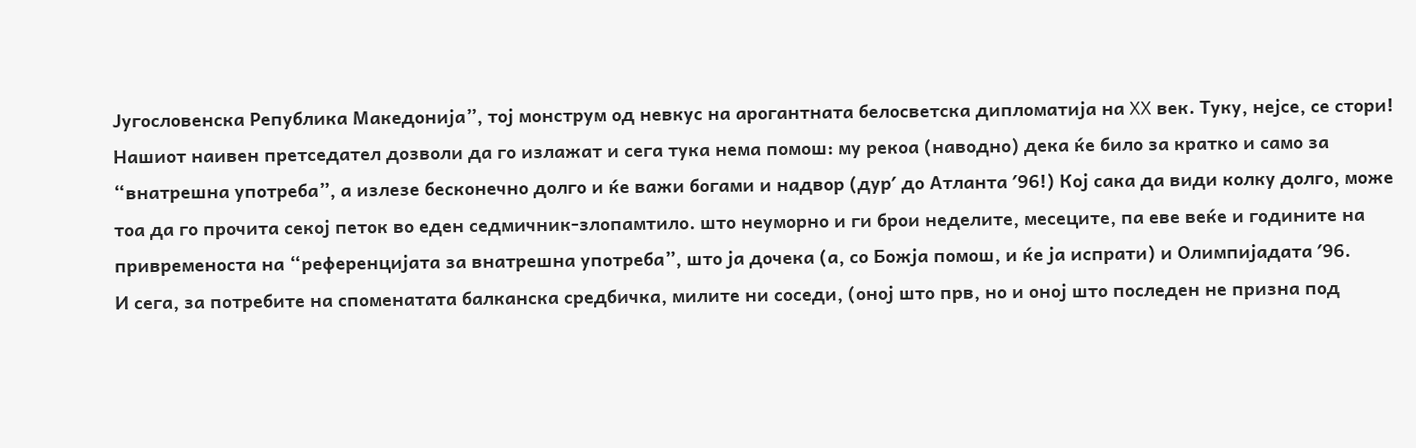Југословенска Република Македонија”, тој монструм од невкус на арогантната белосветска дипломатија на XX век. Туку, нејсе, се стори! Нашиот наивен претседател дозволи да го излажат и сега тука нема помош: му рекоа (наводно) дека ќе било за кратко и само за “внатрешна употреба”, а излезе бесконечно долго и ќе важи богами и надвор (дур′ до Атланта ′96!) Кој сака да види колку долго, може тоа да го прочита секој петок во еден седмичник-злопамтило. што неуморно и ги брои неделите, месеците, па еве веќе и годините на привременоста на “референцијата за внатрешна употреба”, што ја дочека (а, со Божја помош, и ќе ја испрати) и Олимпијадата ′96.
И сега, за потребите на споменатата балканска средбичка, милите ни соседи, (оној што прв, но и оној што последен не призна под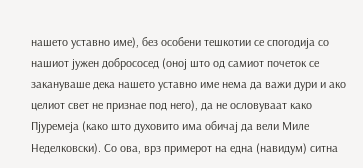нашето уставно име), без особени тешкотии се спогодија со нашиот јужен добрососед (оној што од самиот почеток се закануваше дека нашето уставно име нема да важи дури и ако целиот свет не признае под него), да не ословуваат како Пјуремеја (како што духовито има обичај да вели Миле Неделковски). Со ова, врз примерот на една (навидум) ситна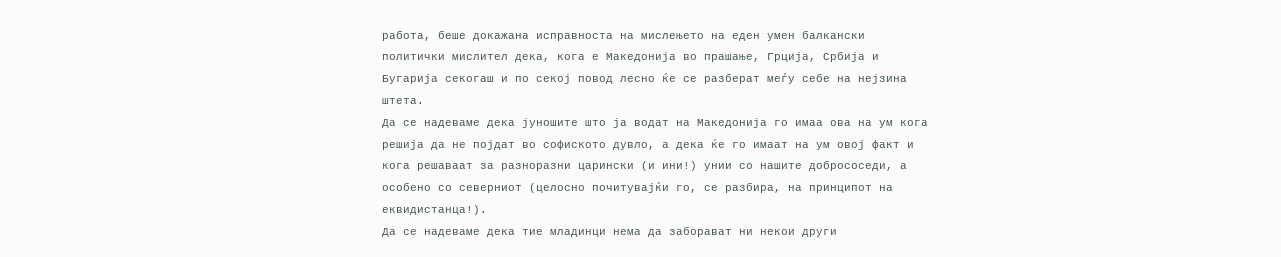работа, беше докажана исправноста на мислењето на еден умен балкански политички мислител дека, кога е Македонија во прашање, Грција, Србија и Бугарија секогаш и по секој повод лесно ќе се разберат меѓу себе на нејзина штета.
Да се надеваме дека јуношите што ја водат на Македонија го имаа ова на ум кога решија да не појдат во софиското дувло, а дека ќе го имаат на ум овој факт и кога решаваат за разноразни царински (и ини!) унии со нашите добрососеди, а особено со северниот (целосно почитувајќи го, се разбира, на принципот на еквидистанца!).
Да се надеваме дека тие младинци нема да заборават ни некои други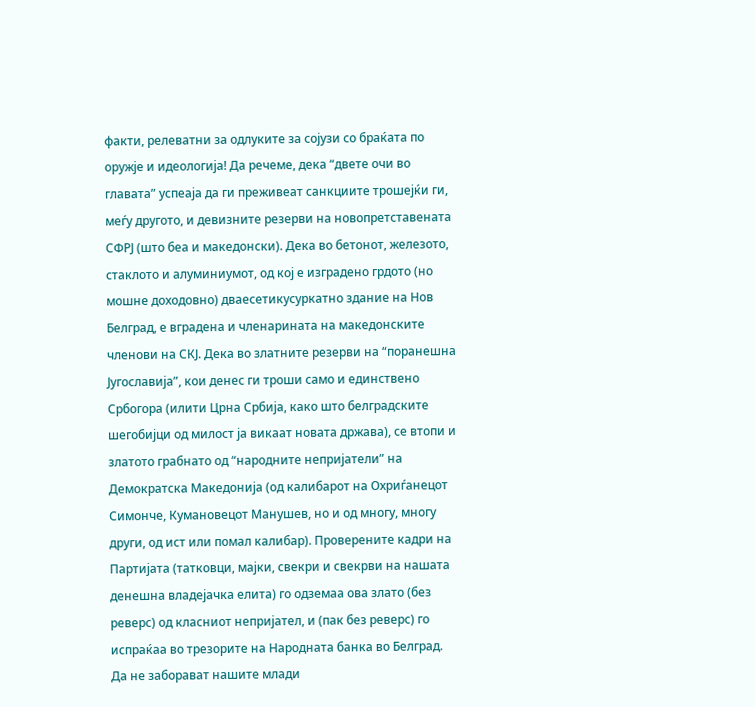факти, релеватни за одлуките за сојузи со браќата по оружје и идеологија! Да речеме, дека “двете очи во главата” успеаја да ги преживеат санкциите трошејќи ги, меѓу другото, и девизните резерви на новопретставената СФРЈ (што беа и македонски). Дека во бетонот, железото, стаклото и алуминиумот, од кој е изградено грдото (но мошне доходовно) дваесетикусуркатно здание на Нов Белград, е вградена и членарината на македонските членови на СКЈ. Дека во златните резерви на “поранешна Југославија”, кои денес ги троши само и единствено Србогора (илити Црна Србија, како што белградските шегобијци од милост ја викаат новата држава), се втопи и златото грабнато од “народните непријатели” на Демократска Македонија (од калибарот на Охриѓанецот Симонче, Кумановецот Манушев, но и од многу, многу други, од ист или помал калибар). Проверените кадри на Партијата (татковци, мајки, свекри и свекрви на нашата денешна владејачка елита) го одземаа ова злато (без реверс) од класниот непријател, и (пак без реверс) го испраќаа во трезорите на Народната банка во Белград.
Да не заборават нашите млади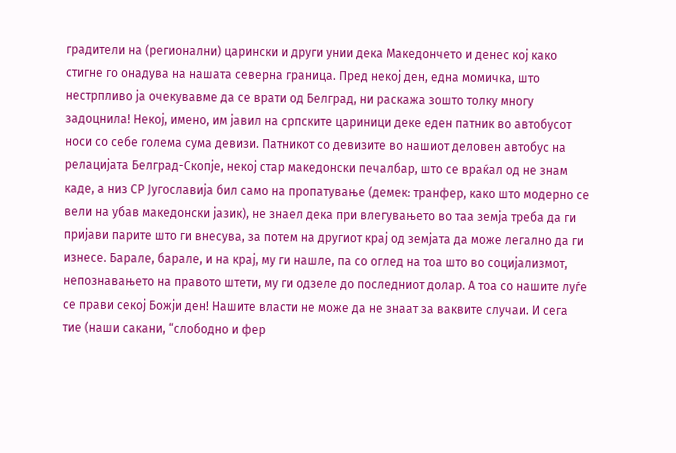градители на (регионални) царински и други унии дека Македончето и денес кој како стигне го онадува на нашата северна граница. Пред некој ден, една момичка, што нестрпливо ја очекувавме да се врати од Белград, ни раскажа зошто толку многу задоцнила! Некој, имено, им јавил на српските цариници деке еден патник во автобусот носи со себе голема сума девизи. Патникот со девизите во нашиот деловен автобус на релацијата Белград-Скопје, некој стар македонски печалбар, што се враќал од не знам каде, а низ СР Југославија бил само на пропатување (демек: транфер, како што модерно се вели на убав македонски јазик), не знаел дека при влегувањето во таа земја треба да ги пријави парите што ги внесува, за потем на другиот крај од земјата да може легално да ги изнесе. Барале, барале, и на крај, му ги нашле, па со оглед на тоа што во социјализмот, непознавањето на правото штети, му ги одзеле до последниот долар. А тоа со нашите луѓе се прави секој Божји ден! Нашите власти не може да не знаат за ваквите случаи. И сега тие (наши сакани, “слободно и фер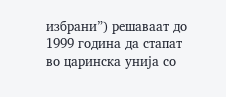избрани”) решаваат до 1999 година да стапат во царинска унија со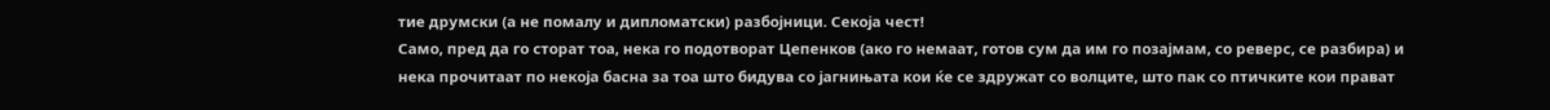тие друмски (а не помалу и дипломатски) разбојници. Секоја чест!
Само, пред да го сторат тоа, нека го подотворат Цепенков (ако го немаат, готов сум да им го позајмам, со реверс, се разбира) и нека прочитаат по некоја басна за тоа што бидува со јагнињата кои ќе се здружат со волците, што пак со птичките кои прават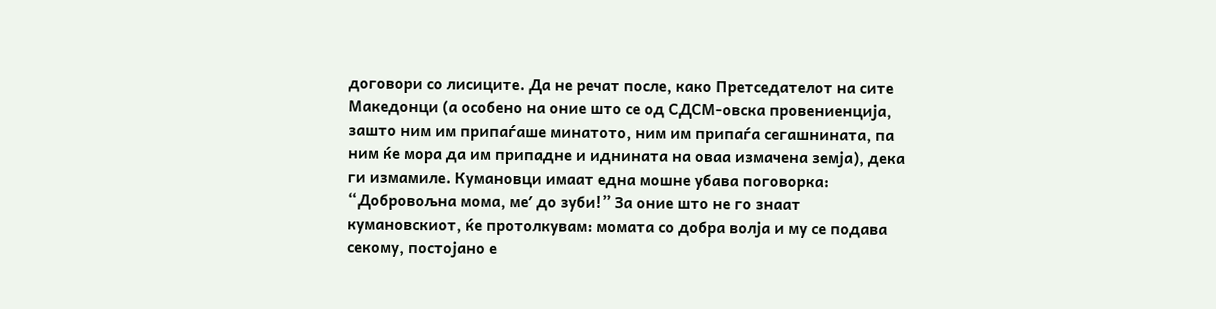договори со лисиците. Да не речат после, како Претседателот на сите Македонци (а особено на оние што се од СДСМ-овска провениенција, зашто ним им припаѓаше минатото, ним им припаѓа сегашнината, па ним ќе мора да им припадне и иднината на оваа измачена земја), дека ги измамиле. Кумановци имаат една мошне убава поговорка: “Добровољна мома, ме′ до зуби!” За оние што не го знаат кумановскиот, ќе протолкувам: момата со добра волја и му се подава секому, постојано е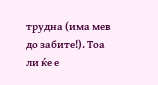трудна (има мев до забите!). Тоа ли ќе е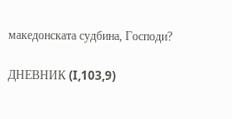македонската судбина, Господи?

ДНЕВНИК (I,103,9)